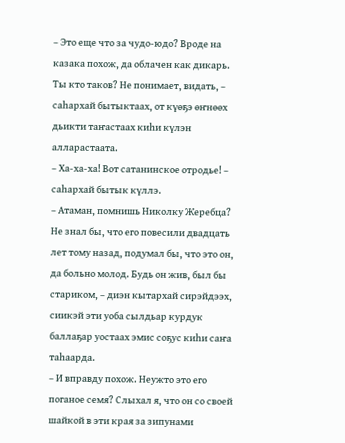– Это еще что за чудо-юдо? Вроде на казака похож, да облачен как дикарь. Ты кто таков? Не понимает, видать, – саһархай бытыктаах, от күөҕэ өҥнөөх дьикти таҥастаах киһи күлэн алларастаата.
– Ха-ха-ха! Вот сатанинское отродье! – саһархай бытык күллэ.
– Атаман, помнишь Николку Жеребца? Не знал бы, что его повесили двадцать лет тому назад, подумал бы, что это он, да больно молод. Будь он жив, был бы стариком, – диэн кытархай сирэйдээх, сиикэй эти уоба сылдьар курдук баллаҕар уостаах эмис соҕус киһи саҥа таһаарда.
– И вправду похож. Неужто это его поганое семя? Слыхал я, что он со своей шайкой в эти края за зипунами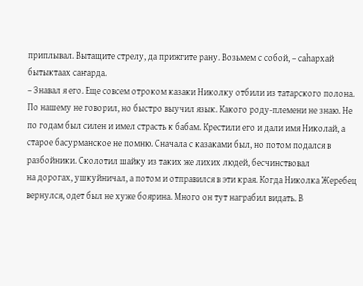приплывал. Вытащите стрелу, да прижгите рану. Возьмем с собой, – саһархай бытыктаах саҥарда.
– Знавал я его. Еще совсем отроком казаки Николку отбили из татарского полона. По нашему не говорил, но быстро выучил язык. Какого роду-племени не знаю. Не по годам был силен и имел страсть к бабам. Крестили его и дали имя Николай, а старое басурманское не помню. Сначала с казаками был, но потом подался в разбойники. Сколотил шайку из таких же лихих людей, бесчинствовал
на дорогах, ушкуйничал, а потом и отправился в эти края. Когда Николка Жеребец вернулся, одет был не хуже боярина. Много он тут награбил видать. В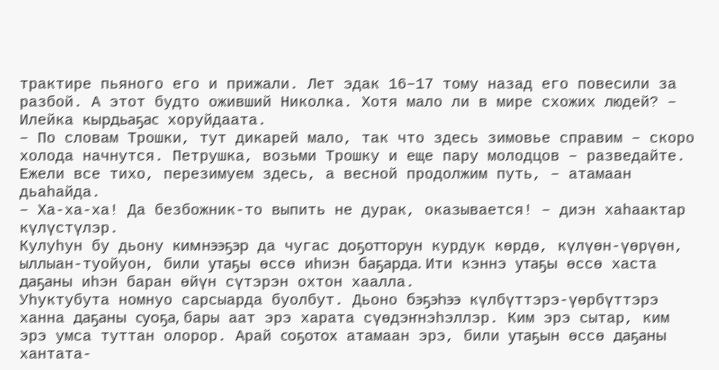трактире пьяного его и прижали. Лет эдак 16–17 тому назад его повесили за разбой. А этот будто оживший Николка. Хотя мало ли в мире схожих людей? – Илейка кырдьаҕас хоруйдаата.
– По словам Трошки, тут дикарей мало, так что здесь зимовье справим – скоро холода начнутся. Петрушка, возьми Трошку и еще пару молодцов – разведайте. Ежели все тихо, перезимуем здесь, а весной продолжим путь, – атамаан дьаһайда.
– Ха-ха-ха! Да безбожник-то выпить не дурак, оказывается! – диэн хаһаактар күлүстүлэр.
Кулуһун бу дьону кимнээҕэр да чугас доҕотторун курдук көрдө, күлүөн-үөрүөн, ыллыан-туойуон, били утаҕы өссө иһиэн баҕарда. Ити кэннэ утаҕы өссө хаста даҕаны иһэн баран өйүн сүтэрэн охтон хаалла.
Уһуктубута номнуо сарсыарда буолбут. Дьоно бэҕэһээ күлбүттэрэ-үөрбүттэрэ ханна даҕаны суоҕа, бары аат эрэ харата сүөдэҥнэһэллэр. Ким эрэ сытар, ким эрэ умса туттан олорор. Арай соҕотох атамаан эрэ, били утаҕын өссө даҕаны
хантата-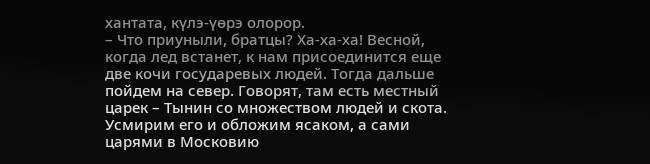хантата, күлэ-үөрэ олорор.
– Что приуныли, братцы? Ха-ха-ха! Весной, когда лед встанет, к нам присоединится еще две кочи государевых людей. Тогда дальше пойдем на север. Говорят, там есть местный царек – Тынин со множеством людей и скота. Усмирим его и обложим ясаком, а сами царями в Московию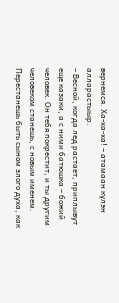вернемся. Ха-ха-ха! – атамаан күлэн алларастыыр.
– Весной, когда лед растает, приплывут еще казаки, а с ними батюшка – божий человек. Он тебя покрестит, и ты другим человеком станешь, с новым именем. Перестанешь быть сыном злого духа, как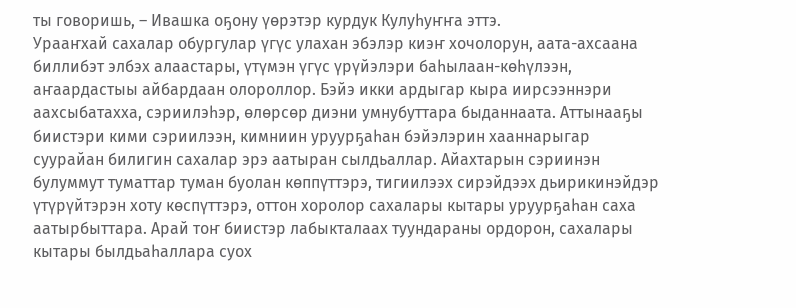ты говоришь, – Ивашка оҕону үөрэтэр курдук Кулуһуҥҥа эттэ.
Урааҥхай сахалар обургулар үгүс улахан эбэлэр киэҥ хочолорун, аата-ахсаана биллибэт элбэх алаастары, үтүмэн үгүс үрүйэлэри баһылаан-көһүлээн, аҥаардастыы айбардаан олороллор. Бэйэ икки ардыгар кыра иирсээннэри аахсыбатахха, сэриилэһэр, өлөрсөр диэни умнубуттара быданнаата. Аттынааҕы биистэри кими сэриилээн, кимниин уруурҕаһан бэйэлэрин хааннарыгар суурайан билигин сахалар эрэ аатыран сылдьаллар. Айахтарын сэриинэн булуммут туматтар туман буолан көппүттэрэ, тигиилээх сирэйдээх дьирикинэйдэр үтүрүйтэрэн хоту көспүттэрэ, оттон хоролор сахалары кытары уруурҕаһан саха аатырбыттара. Арай тоҥ биистэр лабыкталаах туундараны ордорон, сахалары кытары былдьаһаллара суох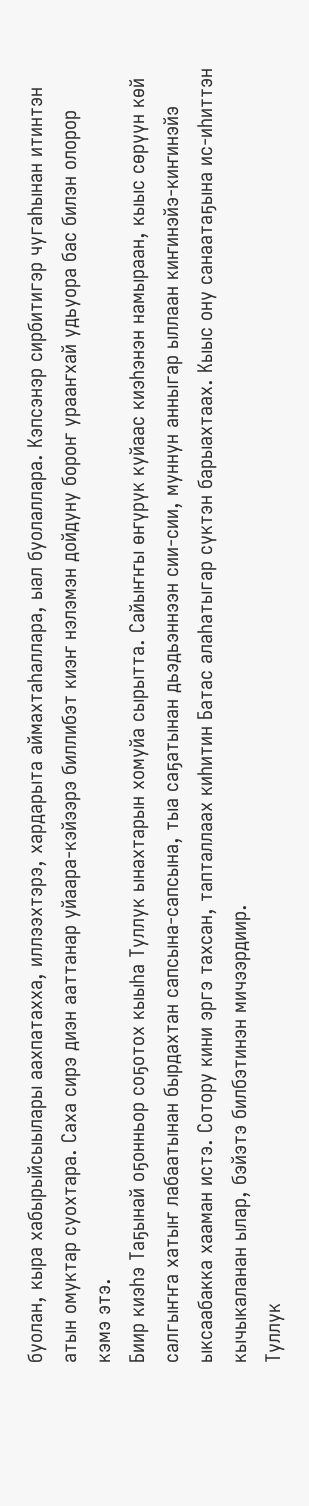буолан, кыра хабырыйсыылары аахпатахха, иллээхтэрэ, хардарыта аймахтаһаллара, ыал буолаллара. Кэпсэнэр сирбитигэр чугаһынан итинтэн атын омуктар суохтара. Саха сирэ диэн ааттанар уйаара-кэйээрэ биллибэт киэҥ нэлэмэн дойдуну бороҥ урааҥхай удьуора бас билэн олорор кэмэ этэ.
Биир киэһэ Таҕынай оҕонньор соҕотох кыыһа Туллук ынахтарын хомуйа сырытта. Сайыҥҥы өҥүрүк куйаас киэһэнэн намыраан, кыыс сөрүүн көй салгыҥҥа хатыҥ лабаатынан бырдахтан сапсына-сапсына, тыа саҕатынан дьэдьэннээн сии-сии, муннун анныгар ыллаан киҥинэйэ-киҥинэйэ ыксаабакка хааман истэ. Сотору кини эргэ тахсан, тапталлаах киһитин Батас алаһатыгар сүктэн барыахтаах. Кыыс ону санаатаҕына ис-иһиттэн кычыкаланан ылар, бэйэтэ билбэтинэн мичээрдиир.
Туллук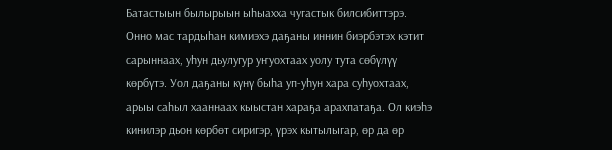Батастыын былырыын ыһыахха чугастык билсибиттэрэ. Онно мас тардыһан кимиэхэ даҕаны иннин биэрбэтэх кэтит сарыннаах, уһун дьулугур уҥуохтаах уолу тута сөбүлүү көрбүтэ. Уол даҕаны күнү быһа уп-уһун хара суһуохтаах, арыы саһыл хааннаах кыыстан хараҕа арахпатаҕа. Ол киэһэ кинилэр дьон көрбөт сиригэр, үрэх кытылыгар, өр да өр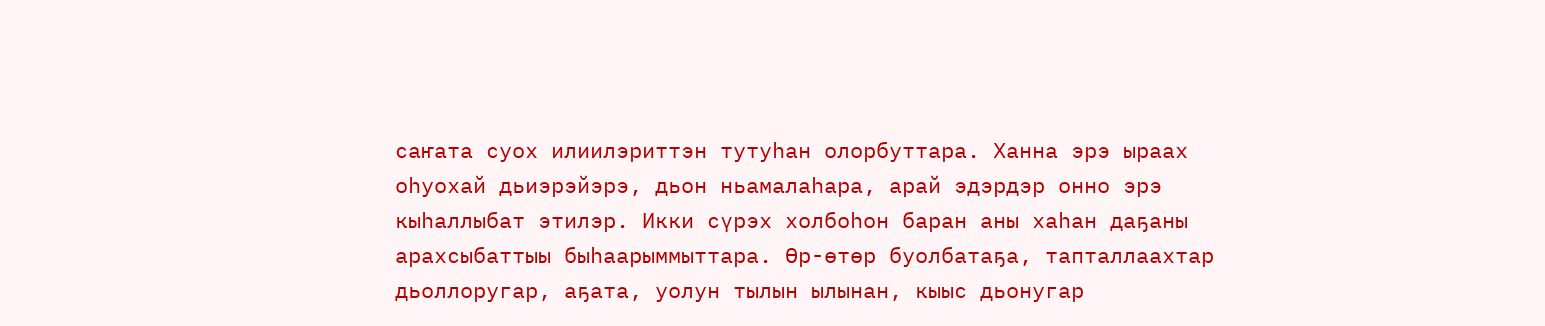саҥата суох илиилэриттэн тутуһан олорбуттара. Ханна эрэ ыраах оһуохай дьиэрэйэрэ, дьон ньамалаһара, арай эдэрдэр онно эрэ кыһаллыбат этилэр. Икки сүрэх холбоһон баран аны хаһан даҕаны арахсыбаттыы быһаарыммыттара. Өр-өтөр буолбатаҕа, тапталлаахтар дьоллоругар, аҕата, уолун тылын ылынан, кыыс дьонугар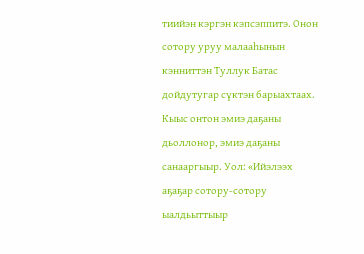тиийэн кэргэн кэпсэппитэ. Онон сотору уруу малааһынын кэнниттэн Туллук Батас дойдутугар сүктэн барыахтаах. Кыыс онтон эмиэ даҕаны дьоллонор, эмиэ даҕаны санааргыыр. Уол: «Ийэлээх аҕаҕар сотору-сотору ыалдьыттыыр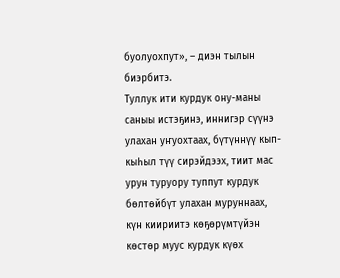буолуохпут», – диэн тылын биэрбитэ.
Туллук ити курдук ону-маны саныы истэҕинэ, иннигэр сүүнэ улахан уҥуохтаах, бүтүннүү кып-кыһыл түү сирэйдээх, тиит мас урун туруору туппут курдук бөлтөйбүт улахан муруннаах, күн киириитэ көҕөрүмтүйэн көстөр муус курдук күөх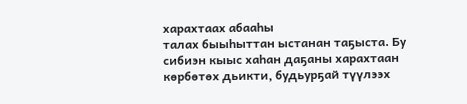харахтаах абааһы
талах быыһыттан ыстанан таҕыста. Бу сибиэн кыыс хаһан даҕаны харахтаан көрбөтөх дьикти, будьурҕай түүлээх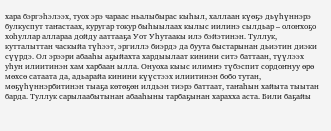хара бэргэһэлээх, туох эрэ чараас ньалыбырас кыһыл, халлаан күөҕэ дьүһүннэрэ булкуспут таҥастаах, куругар токур быһыылаах кылыс иилинэ сылдьар – олоҥхоҕо хоһуллар аллараа дойду ааттааҕа Уот Уһутаакы илэ бэйэтинэн. Туллук, кутталыттан часкыйа түһээт, эргиллэ биэрдэ да буута быстарынан дьиэтин диэки сүүрдэ. Ол эрээри абааһы аҕыйахта хардыылаат кинини ситэ баттаан, түүлээх уһун илиитинэн хам харбаан ылла. Онуоха кыыс илимҥэ түбэспит сордоҥнуу өрө мөхсө сатаата да, адьарайа кинини күүстээх илиитинэн бобо тутан, мөҕүһүннэрбитинэн тыаҕа көтөҕөн илдьэн тиэрэ баттаат, таҥаһын хайыта тыытан барда. Туллук сарылаабытынан абааһыны тарбаҕынан харахха аста. Били баҕайы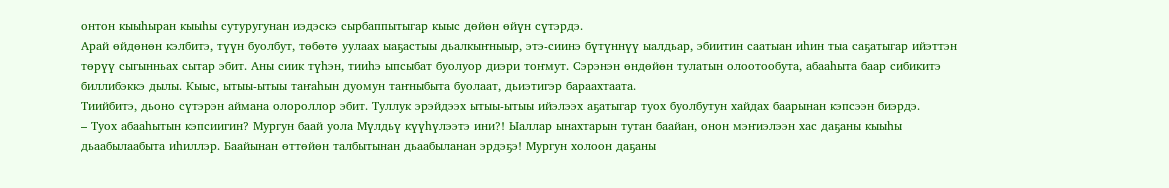онтон кыыһыран кыыһы сутуругунан иэдэскэ сырбаппытыгар кыыс дөйөн өйүн сүтэрдэ.
Арай өйдөнөн кэлбитэ, түүн буолбут, төбөтө уулаах ыаҕастыы дьалкыҥныыр, этэ-сиинэ бүтүннүү ыалдьар, эбиитин саатыан иһин тыа саҕатыгар ийэттэн төрүү сыгынньах сытар эбит. Аны сиик түһэн, тииһэ ыпсыбат буолуор диэри тоҥмут. Сэрэнэн өндөйөн тулатын олоотообута, абааһыта баар сибикитэ биллибэккэ дылы. Кыыс, ытыы-ытыы таҥаһын дуомун таҥныбыта буолаат, дьиэтигэр бараахтаата.
Тиийбитэ, дьоно сүтэрэн аймана олороллор эбит. Туллук эрэйдээх ытыы-ытыы ийэлээх аҕатыгар туох буолбутун хайдах баарынан кэпсээн биэрдэ.
– Туох абааһытын кэпсиигин? Мургун баай уола Мүлдьү күүһүлээтэ ини?! Ыаллар ынахтарын тутан баайан, онон мэҥиэлээн хас даҕаны кыыһы дьаабылаабыта иһиллэр. Баайынан өттөйөн талбытынан дьаабыланан эрдэҕэ! Мургун холоон даҕаны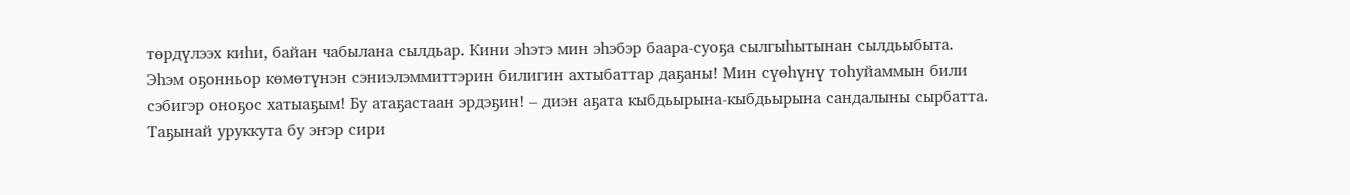төрдүлээх киһи, байан чабылана сылдьар. Кини эһэтэ мин эһэбэр баара-суоҕа сылгыһытынан сылдьыбыта. Эһэм оҕонньор көмөтүнэн сэниэлэммиттэрин билигин ахтыбаттар даҕаны! Мин сүөһүнү тоһуйаммын били сэбигэр оноҕос хатыаҕым! Бу атаҕастаан эрдэҕин! – диэн аҕата кыбдьырына-кыбдьырына сандалыны сырбатта.
Таҕынай уруккута бу эҥэр сири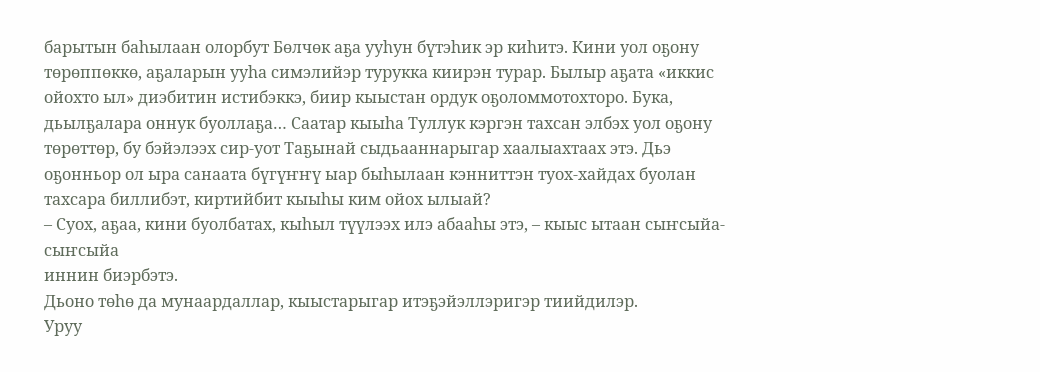барытын баһылаан олорбут Бөлчөк аҕа ууһун бүтэһик эр киһитэ. Кини уол оҕону төрөппөккө, аҕаларын ууһа симэлийэр турукка киирэн турар. Былыр аҕата «иккис ойохто ыл» диэбитин истибэккэ, биир кыыстан ордук оҕоломмотохторо. Бука, дьылҕалара оннук буоллаҕа… Саатар кыыһа Туллук кэргэн тахсан элбэх уол оҕону төрөттөр, бу бэйэлээх сир-уот Таҕынай сыдьааннарыгар хаалыахтаах этэ. Дьэ оҕонньор ол ыра санаата бүгүҥҥү ыар быһылаан кэнниттэн туох-хайдах буолан тахсара биллибэт, киртийбит кыыһы ким ойох ылыай?
– Суох, аҕаа, кини буолбатах, кыһыл түүлээх илэ абааһы этэ, – кыыс ытаан сыҥсыйа-сыҥсыйа
иннин биэрбэтэ.
Дьоно төһө да мунаардаллар, кыыстарыгар итэҕэйэллэригэр тиийдилэр.
Уруу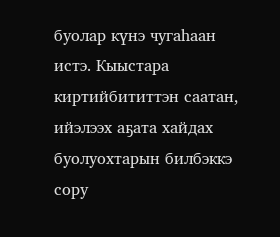буолар күнэ чугаһаан истэ. Кыыстара киртийбититтэн саатан, ийэлээх аҕата хайдах буолуохтарын билбэккэ сору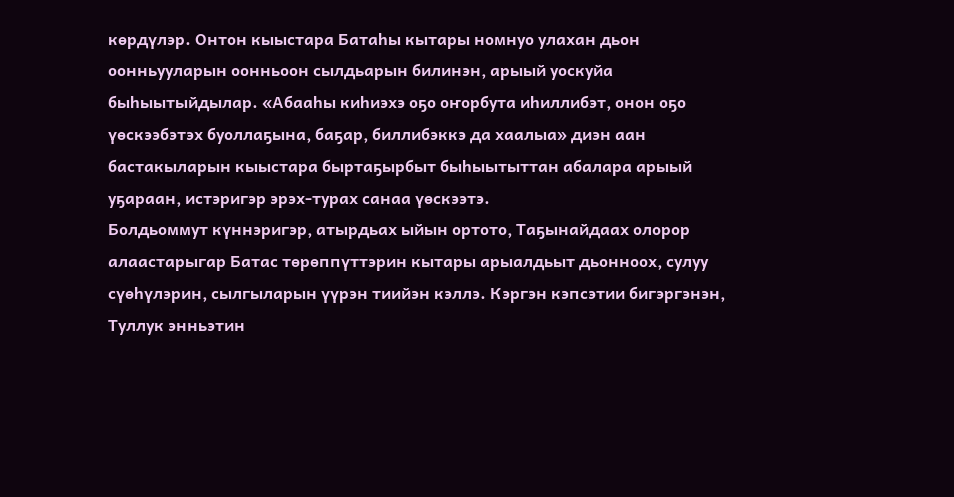көрдүлэр. Онтон кыыстара Батаһы кытары номнуо улахан дьон оонньууларын оонньоон сылдьарын билинэн, арыый уоскуйа быһыытыйдылар. «Абааһы киһиэхэ оҕо оҥорбута иһиллибэт, онон оҕо үөскээбэтэх буоллаҕына, баҕар, биллибэккэ да хаалыа» диэн аан бастакыларын кыыстара быртаҕырбыт быһыытыттан абалара арыый уҕараан, истэригэр эрэх-турах санаа үөскээтэ.
Болдьоммут күннэригэр, атырдьах ыйын ортото, Таҕынайдаах олорор алаастарыгар Батас төрөппүттэрин кытары арыалдьыт дьонноох, сулуу сүөһүлэрин, сылгыларын үүрэн тиийэн кэллэ. Кэргэн кэпсэтии бигэргэнэн, Туллук энньэтин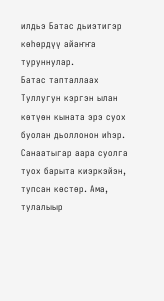илдьэ Батас дьиэтигэр көһөрдүү айаҥҥа туруннулар.
Батас тапталлаах Туллугун кэргэн ылан көтүөн кыната эрэ суох буолан дьоллонон иһэр. Санаатыгар аара суолга туох барыта киэркэйэн, тупсан көстөр. Ама, тулалыыр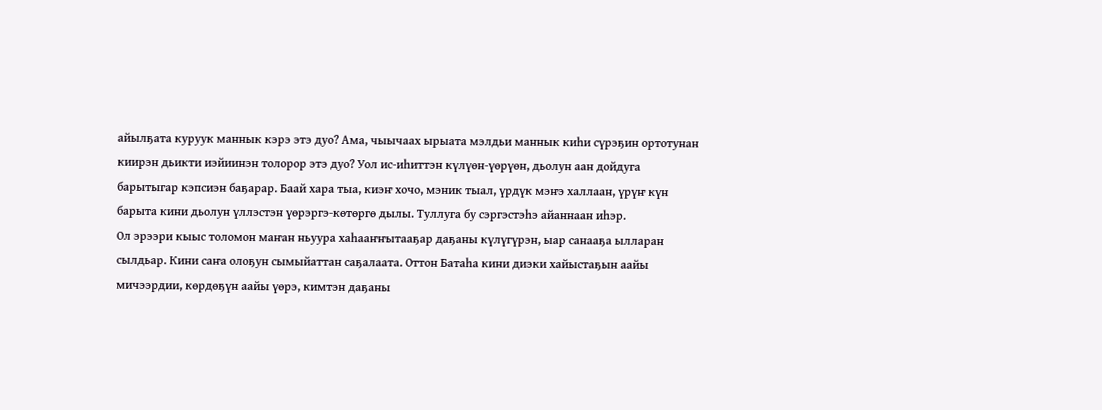айылҕата куруук маннык кэрэ этэ дуо? Ама, чыычаах ырыата мэлдьи маннык киһи сүрэҕин ортотунан киирэн дьикти иэйиинэн толорор этэ дуо? Уол ис-иһиттэн күлүөн-үөрүөн, дьолун аан дойдуга барытыгар кэпсиэн баҕарар. Баай хара тыа, киэҥ хочо, мэник тыал, үрдүк мэҥэ халлаан, үрүҥ күн барыта кини дьолун үллэстэн үөрэргэ-көтөргө дылы. Туллуга бу сэргэстэһэ айаннаан иһэр.
Ол эрээри кыыс толомон маҥан ньуура хаһааҥҥытааҕар даҕаны күлүгүрэн, ыар санааҕа ылларан сылдьар. Кини саҥа олоҕун сымыйаттан саҕалаата. Оттон Батаһа кини диэки хайыстаҕын аайы мичээрдии, көрдөҕүн аайы үөрэ, кимтэн даҕаны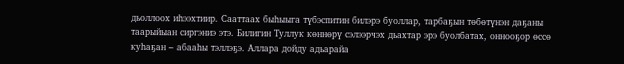дьоллоох иһээхтиир. Сааттаах быһыыга түбэспитин билэрэ буоллар, тарбаҕын төбөтүнэн даҕаны таарыйыан сиргэниэ этэ. Билигин Туллук көннөрү сэлээрчэх дьахтар эрэ буолбатах, оннооҕор өссө куһаҕан – абааһы тэллэҕэ. Аллара дойду адьарайа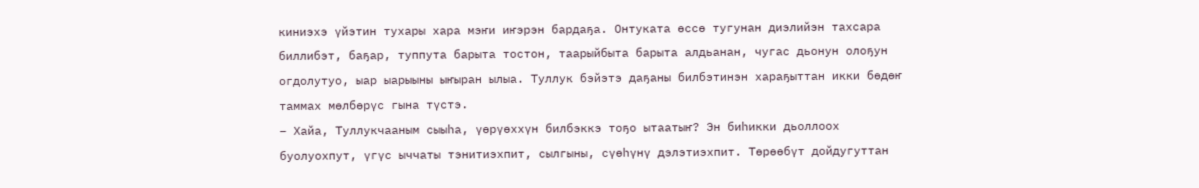киниэхэ үйэтин тухары хара мэҥи иҥэрэн бардаҕа. Онтуката өссө тугунан диэлийэн тахсара биллибэт, баҕар, туппута барыта тостон, таарыйбыта барыта алдьанан, чугас дьонун олоҕун огдолутуо, ыар ыарыыны ыҥыран ылыа. Туллук бэйэтэ даҕаны билбэтинэн хараҕыттан икки бөдөҥ таммах мөлбөрүс гына түстэ.
– Хайа, Туллукчааным сыыһа, үөрүөххүн билбэккэ тоҕо ытаатыҥ? Эн биһикки дьоллоох буолуохпут, үгүс ыччаты тэнитиэхпит, сылгыны, сүөһүнү дэлэтиэхпит. Төрөөбүт дойдугуттан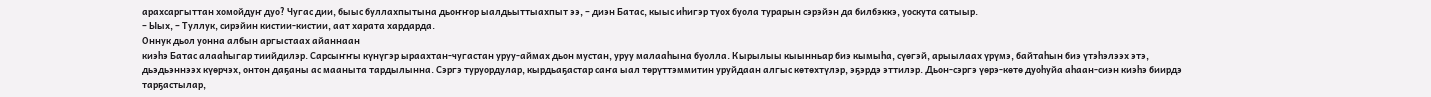арахсаргыттан хомойдуҥ дуо? Чугас дии, быыс буллахпытына дьоҥҥор ыалдьыттыахпыт ээ, – диэн Батас, кыыс иһигэр туох буола турарын сэрэйэн да билбэккэ, уоскута сатыыр.
– Ыых, – Туллук, сирэйин кистии-кистии, аат харата хардарда.
Оннук дьол уонна албын аргыстаах айаннаан
киэһэ Батас алааһыгар тиийдилэр. Сарсыҥҥы күнүгэр ыраахтан-чугастан уруу-аймах дьон мустан, уруу малааһына буолла. Кырылыы кыынньар биэ кымыһа, сүөгэй, арыылаах үрүмэ, байтаһын биэ үтэһэлээх этэ, дьэдьэннээх күөрчэх, онтон даҕаны ас мааныта тардылынна. Сэргэ туруордулар, кырдьаҕастар саҥа ыал төрүттэммитин уруйдаан алгыс көтөхтүлэр, эҕэрдэ эттилэр. Дьон-сэргэ үөрэ-көтө дуоһуйа аһаан-сиэн киэһэ биирдэ тарҕастылар,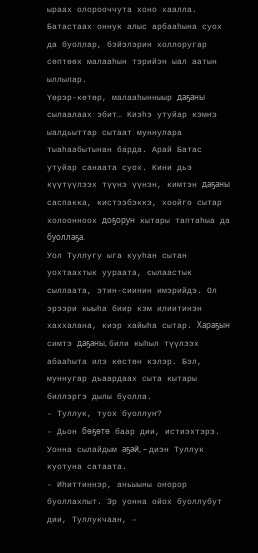ыраах олорооччута хоно хаалла. Батастаах оннук алыс арбааһына суох да буоллар, бэйэлэрин холлоругар сөптөөх малааһын тэрийэн ыал аатын ыллылар.
Үөрэр-көтөр, малааһынныыр даҕаны сылаалаах эбит… Киэһэ утуйар кэмҥэ ыалдьыттар сытаат муннулара тыаһаабытынан барда. Арай Батас утуйар санаата суох. Кини дьэ күүтүүлээх түүнэ үүнэн, кимтэн даҕаны саспакка, кистээбэккэ, хоойго сытар холоонноох доҕорун кытары таптаһыа да буоллаҕа.
Уол Туллугу ыга кууһан сытан уохтаахтык уураата, сылаастык сыллаата, этин-сиинин имэрийдэ. Ол эрээри кыыһа биир кэм илиитинэн хаххалана, киэр хайыһа сытар. Хараҕын симтэ даҕаны, били кыһыл түүлээх абааһыта илэ көстөн кэлэр. Бэл, муннугар дьаардаах сыта кытары биллэргэ дылы буолла.
– Туллук, туох буоллуҥ?
– Дьон бөҕөтө баар дии, истиэхтэрэ. Уонна сылайдым аҕай, – диэн Туллук куотуна сатаата.
– Иһиттиннэр, аньыыны оҥорор буоллахпыт. Эр уонна ойох буоллубут дии, Туллукчаан, –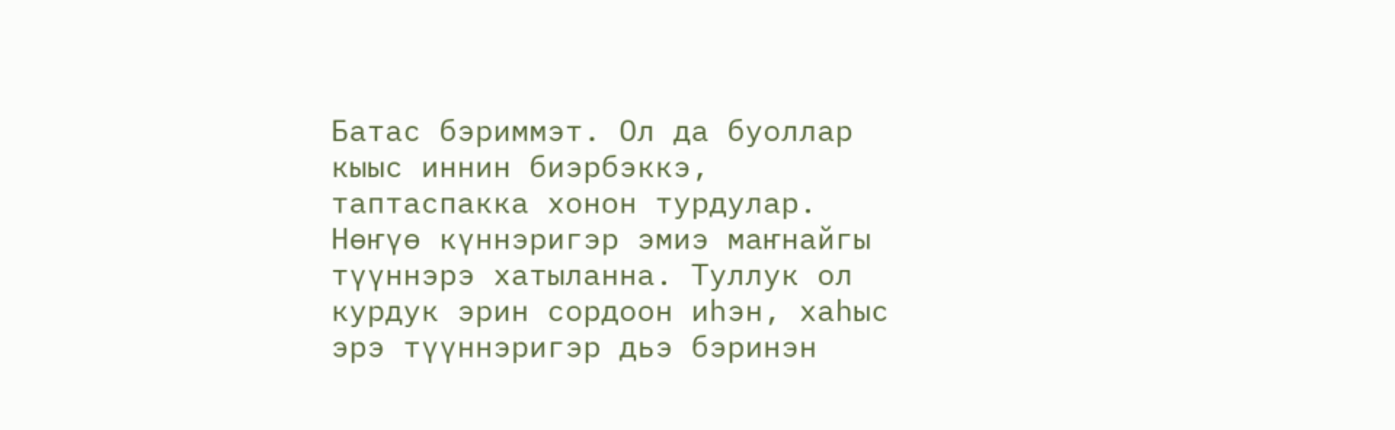Батас бэриммэт. Ол да буоллар кыыс иннин биэрбэккэ, таптаспакка хонон турдулар.
Нөҥүө күннэригэр эмиэ маҥнайгы түүннэрэ хатыланна. Туллук ол курдук эрин сордоон иһэн, хаһыс эрэ түүннэригэр дьэ бэринэн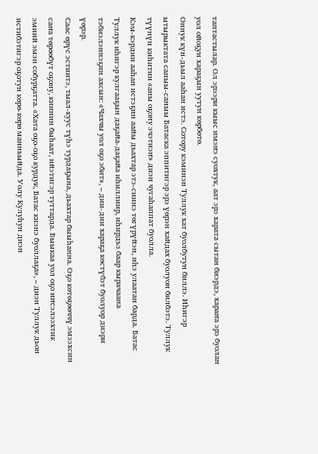таптастылар. Ол эрээри кыыс имэҥэ суохтук, аат эрэ харата сытан биэрдэ, хараҥа эрэ буолан уол ойоҕун хараҕын уутун көрбөтө.
Оннук күн-дьыл ааһан истэ. Сотору кэминэн Туллук хат буолбутун биллэ. Иһигэр ытырыктата саныы-саныы Батаска эппитигэр эрэ үөрэн хайдах буолуон билбэтэ. Туллук түүнүн киһитин «аны оҕону эчэтиэҥ» диэн чугаһаппат буолла.
Кэм-кэрдии ааһан истэҕин аайы дьахтар этэ-сиинэ төгүрүйэн, иһэ улаатан барда. Батас Туллук иһигэр кулгааҕын даҕайа-даҕайа иһиллиир, иһирдьэ баар кырачаана тэбиэлэннэҕин ахсын: «Чахчы уол оҕо эбит», – дии-дии хараҕа көстүбэт буолуор диэри үөрэр.
Саас өрүс эстиитэ, тыал-куус түһэ турдаҕына, дьахтар быыһанна. Оҕо көтөҕөөччү эмээхсин саҥа төрөөбүт оҕону, киинин быһаат, ийэтигэр туттарда. Быыкаа уол оҕо иҥсэлээхтик эмиий эмэн собурҕатта. «Хата оҕо-оҕо курдук, Батас киэнэ буоллаҕа», – диэн Туллук дьон истибэтигэр оҕотун көрө-көрө манньыйда. Уолу Кулуһун диэн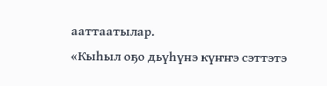ааттаатылар.
«Кыһыл оҕо дьүһүнэ күҥҥэ сэттэтэ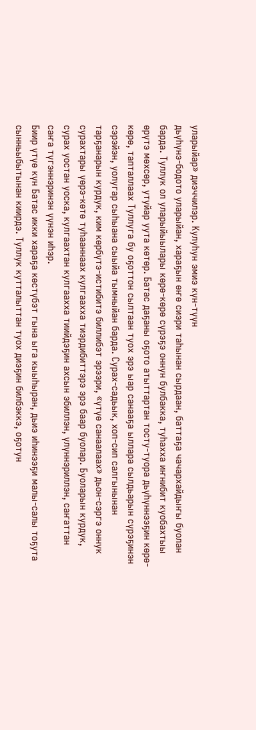уларыйар» диэччилэр. Кулуһун эмиэ күн-түүн
дьүһүнэ-бодото уларыйан, хараҕын өҥө сиэри таһынан сырдаан, баттаҕа чачархайдыҥы буолан барда. Туллук ол уларыйыылары көрө-көрө сүрэҕэ оннун булбакка, туһахха иҥнибит куобахтыы өрүтэ мөхсөр, утуйар уута көтөр. Батас даҕаны оҕото атыттартан тосту-туора дьүһүннээҕин көрө-көрө, тапталлаах Туллуга бу оҕоттон сылтаан туох эрэ ыар санааҕа ыллара сылдьарын сүрэҕинэн сэрэйэн, уолугар сыһыана сыыйа тымныйан барда. Сурах-садьык, хоп-сип салгынынан тарҕанарын курдук, ким көрбүтэ-истибитэ биллибэт эрээри, «үтүө санаалаах» дьон-сэргэ оннук сурахтары үөрэ-көтө туһааннаах кулгаахха тиэрдибиттэрэ эрэ баар буолар. Буоларын курдук, сурах уостан уоска, кулгаахтан кулгаахха тиийдэҕин ахсын эбиллэн, үлүннэриллэн, саҥаттан саҥа түгэннэринэн үүнэн иһэр.
Биир үтүө күн Батас икки хараҕа көстүбэт гына ыга кыыһыран, дьиэ иһинээҕи малы-салы тоҕута сынньыбытынан киирдэ. Туллук кутталыттан туох диэҕин билбэккэ, оҕотун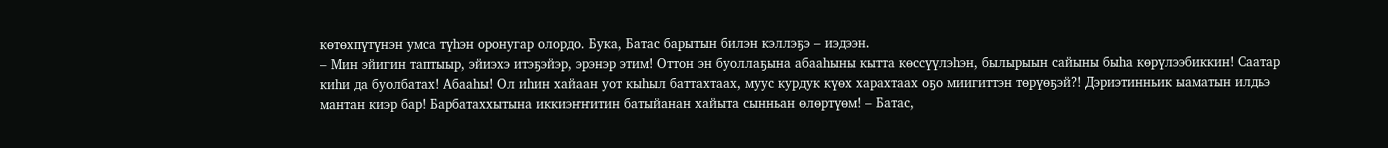көтөхпүтүнэн умса түһэн оронугар олордо. Бука, Батас барытын билэн кэллэҕэ – иэдээн.
– Мин эйигин таптыыр, эйиэхэ итэҕэйэр, эрэнэр этим! Оттон эн буоллаҕына абааһыны кытта көссүүлэһэн, былырыын сайыны быһа көрүлээбиккин! Саатар киһи да буолбатах! Абааһы! Ол иһин хайаан уот кыһыл баттахтаах, муус курдук күөх харахтаах оҕо миигиттэн төрүөҕэй?! Дэриэтинньик ыаматын илдьэ мантан киэр бар! Барбатаххытына иккиэҥҥитин батыйанан хайыта сынньан өлөртүөм! – Батас,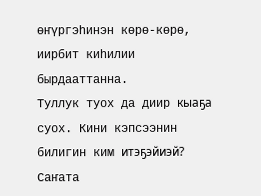өҥүргэһинэн көрө-көрө, иирбит киһилии бырдааттанна.
Туллук туох да диир кыаҕа суох. Кини кэпсээнин билигин ким итэҕэйиэй? Саҥата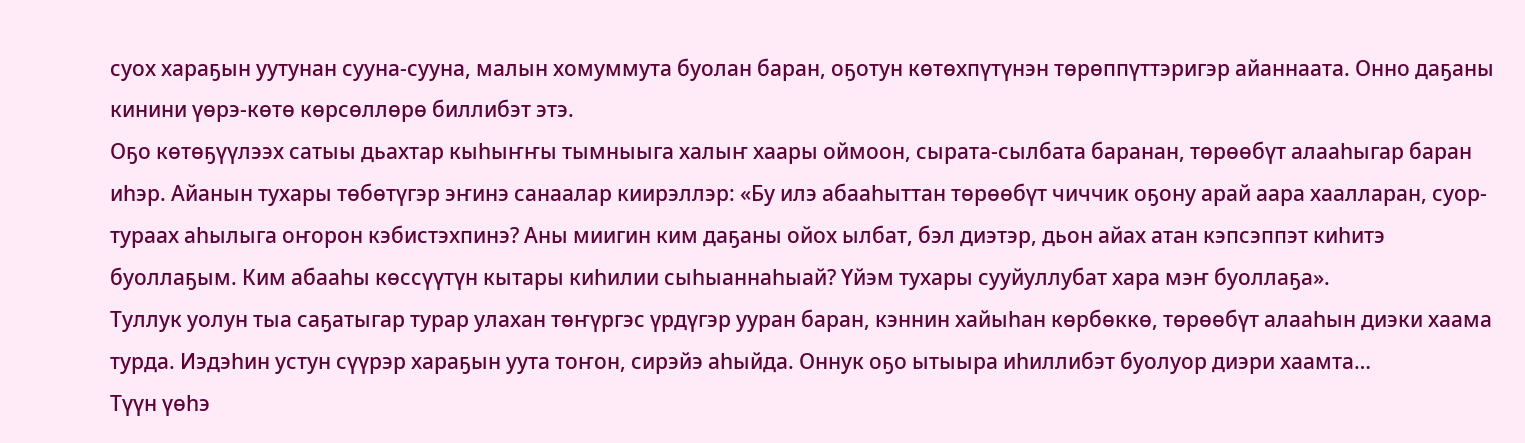суох хараҕын уутунан сууна-сууна, малын хомуммута буолан баран, оҕотун көтөхпүтүнэн төрөппүттэригэр айаннаата. Онно даҕаны кинини үөрэ-көтө көрсөллөрө биллибэт этэ.
Оҕо көтөҕүүлээх сатыы дьахтар кыһыҥҥы тымныыга халыҥ хаары оймоон, сырата-сылбата баранан, төрөөбүт алааһыгар баран иһэр. Айанын тухары төбөтүгэр эҥинэ санаалар киирэллэр: «Бу илэ абааһыттан төрөөбүт чиччик оҕону арай аара хаалларан, суор-тураах аһылыга оҥорон кэбистэхпинэ? Аны миигин ким даҕаны ойох ылбат, бэл диэтэр, дьон айах атан кэпсэппэт киһитэ буоллаҕым. Ким абааһы көссүүтүн кытары киһилии сыһыаннаһыай? Үйэм тухары сууйуллубат хара мэҥ буоллаҕа».
Туллук уолун тыа саҕатыгар турар улахан төҥүргэс үрдүгэр ууран баран, кэннин хайыһан көрбөккө, төрөөбүт алааһын диэки хаама турда. Иэдэһин устун сүүрэр хараҕын уута тоҥон, сирэйэ аһыйда. Оннук оҕо ытыыра иһиллибэт буолуор диэри хаамта…
Түүн үөһэ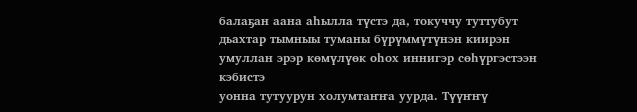балаҕан аана аһылла түстэ да, токуччу туттубут дьахтар тымныы туманы бүрүммүтүнэн киирэн умуллан эрэр көмүлүөк оһох иннигэр сөһүргэстээн кэбистэ
уонна тутуурун холумтаҥҥа уурда. Түүҥҥү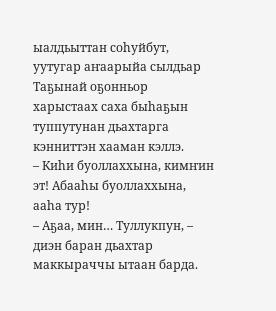ыалдьыттан соһуйбут, уутугар аҥаарыйа сылдьар Таҕынай оҕонньор харыстаах саха быһаҕын туппутунан дьахтарга кэнниттэн хааман кэллэ.
– Киһи буоллаххына, кимҥин эт! Абааһы буоллаххына, ааһа тур!
– Аҕаа, мин… Туллукпун, – диэн баран дьахтар маккыраччы ытаан барда.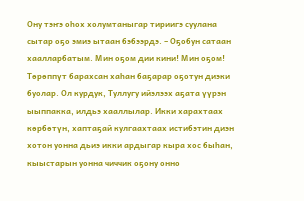Ону тэҥэ оһох холумтаныгар тириигэ суулана сытар оҕо эмиэ ытаан бэбээрдэ. – Оҕобун сатаан хаалларбатым. Мин оҕом дии кини! Мин оҕом!
Төрөппүт барахсан хаһан баҕарар оҕотун диэки буолар. Ол курдук, Туллугу ийэлээх аҕата үүрэн ыыппакка, илдьэ хааллылар. Икки харахтаах көрбөтүн, хаптаҕай кулгаахтаах истибэтин диэн хотон уонна дьиэ икки ардыгар кыра хос быһан, кыыстарын уонна чиччик оҕону онно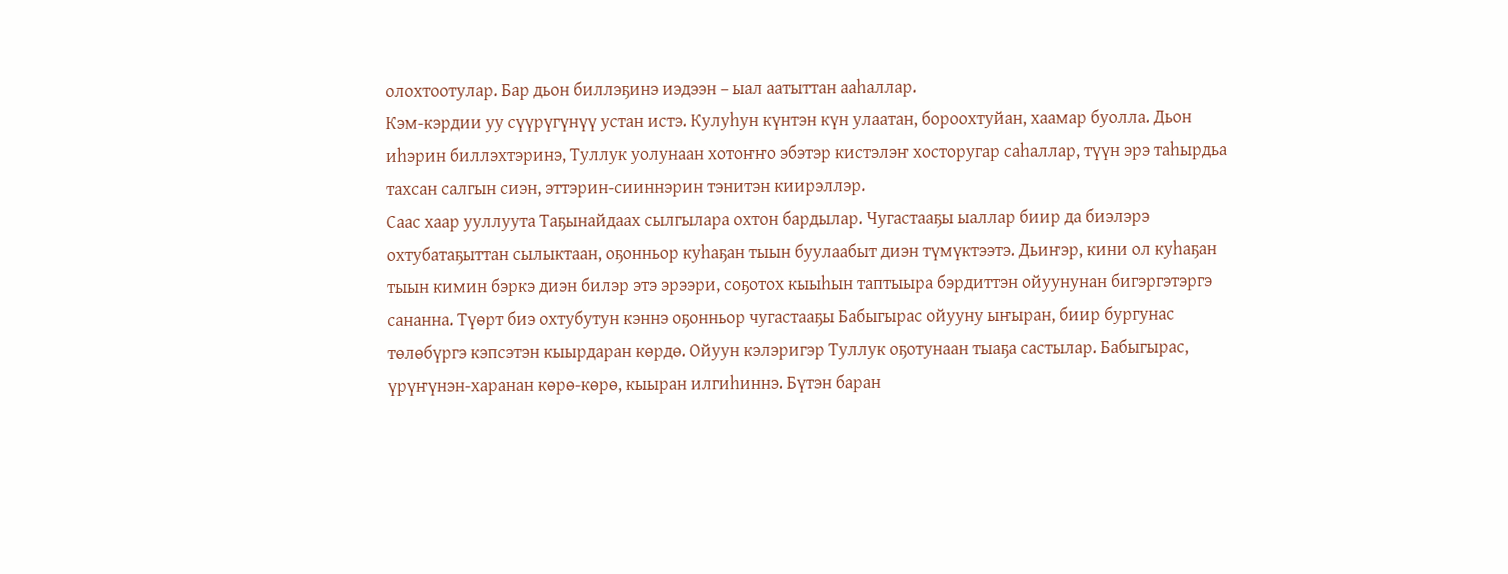олохтоотулар. Бар дьон биллэҕинэ иэдээн – ыал аатыттан ааһаллар.
Кэм-кэрдии уу сүүрүгүнүү устан истэ. Кулуһун күнтэн күн улаатан, бороохтуйан, хаамар буолла. Дьон иһэрин биллэхтэринэ, Туллук уолунаан хотоҥҥо эбэтэр кистэлэҥ хосторугар саһаллар, түүн эрэ таһырдьа тахсан салгын сиэн, эттэрин-сииннэрин тэнитэн киирэллэр.
Саас хаар ууллуута Таҕынайдаах сылгылара охтон бардылар. Чугастааҕы ыаллар биир да биэлэрэ охтубатаҕыттан сылыктаан, оҕонньор куһаҕан тыын буулаабыт диэн түмүктээтэ. Дьиҥэр, кини ол куһаҕан тыын кимин бэркэ диэн билэр этэ эрээри, соҕотох кыыһын таптыыра бэрдиттэн ойуунунан бигэргэтэргэ сананна. Түөрт биэ охтубутун кэннэ оҕонньор чугастааҕы Бабыгырас ойууну ыҥыран, биир бургунас төлөбүргэ кэпсэтэн кыырдаран көрдө. Ойуун кэлэригэр Туллук оҕотунаан тыаҕа састылар. Бабыгырас, үрүҥүнэн-харанан көрө-көрө, кыыран илгиһиннэ. Бүтэн баран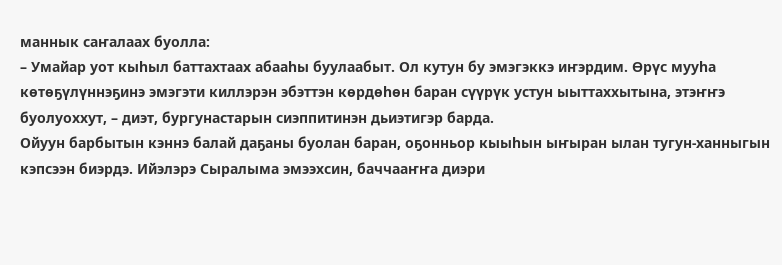маннык саҥалаах буолла:
– Умайар уот кыһыл баттахтаах абааһы буулаабыт. Ол кутун бу эмэгэккэ иҥэрдим. Өрүс мууһа көтөҕүлүннэҕинэ эмэгэти киллэрэн эбэттэн көрдөһөн баран сүүрүк устун ыыттаххытына, этэҥҥэ буолуоххут, – диэт, бургунастарын сиэппитинэн дьиэтигэр барда.
Ойуун барбытын кэннэ балай даҕаны буолан баран, оҕонньор кыыһын ыҥыран ылан тугун-ханныгын кэпсээн биэрдэ. Ийэлэрэ Сыралыма эмээхсин, баччааҥҥа диэри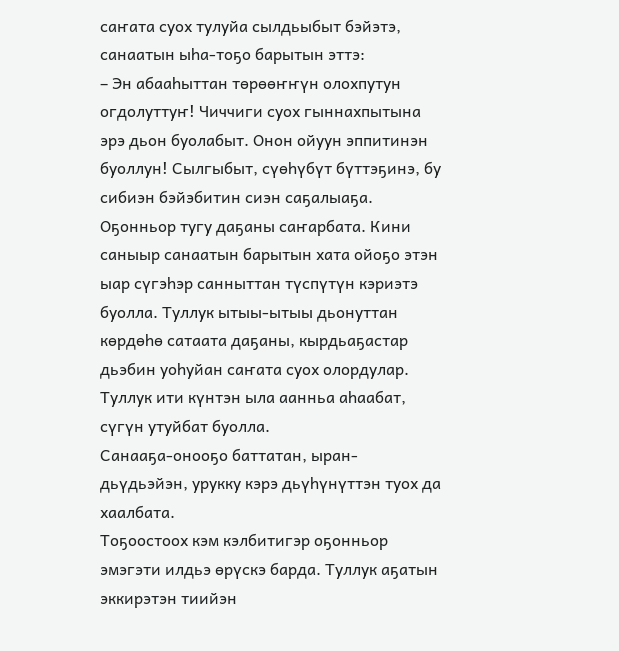саҥата суох тулуйа сылдьыбыт бэйэтэ, санаатын ыһа-тоҕо барытын эттэ:
– Эн абааһыттан төрөөҥҥүн олохпутун огдолуттуҥ! Чиччиги суох гыннахпытына эрэ дьон буолабыт. Онон ойуун эппитинэн буоллун! Сылгыбыт, сүөһүбүт бүттэҕинэ, бу сибиэн бэйэбитин сиэн саҕалыаҕа.
Оҕонньор тугу даҕаны саҥарбата. Кини саныыр санаатын барытын хата ойоҕо этэн ыар сүгэһэр санныттан түспүтүн кэриэтэ буолла. Туллук ытыы-ытыы дьонуттан көрдөһө сатаата даҕаны, кырдьаҕастар дьэбин уоһуйан саҥата суох олордулар. Туллук ити күнтэн ыла аанньа аһаабат, сүгүн утуйбат буолла.
Санааҕа-онооҕо баттатан, ыран-дьүдьэйэн, урукку кэрэ дьүһүнүттэн туох да хаалбата.
Тоҕоостоох кэм кэлбитигэр оҕонньор эмэгэти илдьэ өрүскэ барда. Туллук аҕатын эккирэтэн тиийэн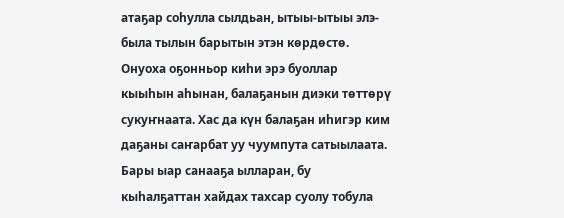атаҕар соһулла сылдьан, ытыы-ытыы элэ-была тылын барытын этэн көрдөстө. Онуоха оҕонньор киһи эрэ буоллар кыыһын аһынан, балаҕанын диэки төттөрү сукуҥнаата. Хас да күн балаҕан иһигэр ким даҕаны саҥарбат уу чуумпута сатыылаата. Бары ыар санааҕа ылларан, бу кыһалҕаттан хайдах тахсар суолу тобула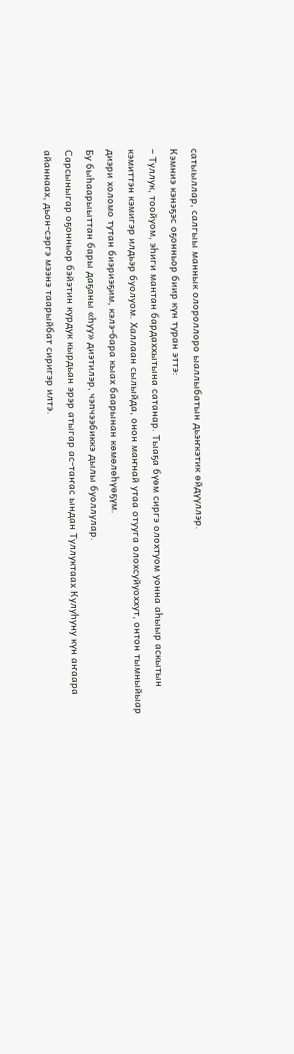сатыыллар, салгыы маннык олороллоро ыаллыбатын дьэҥкэтик өйдүүллэр.
Кэмниэ кэнэҕэс оҕонньор биир күн туран эттэ:
– Туллук, тоойуом, эһиги мантан бардаххытына сатанар. Тыаҕа бүөм сиргэ олохтуом уонна аһыыр аскытын кэмиттэн кэмигэр илдьэр буолуом. Халлаан сылыйда, онон маҥнай утаа отууга олохсуйуоххут, онтон тымныйыар диэри холомо тутан биэриэҕим, кэлэ-бара кыах баарынан көмөлөһүөҕүм.
Бу быһаарыыттан бары даҕаны «һуу» диэтилэр, чэпчээбиккэ дылы буоллулар.
Сарсыныгар оҕонньор бэйэтин курдук кырдьан эрэр атыгар ас-таҥас ындан Туллуктаах Кулуһуну күн аҥаара айаннаах, дьон-сэргэ мээнэ таарыйбат сиригэр илтэ.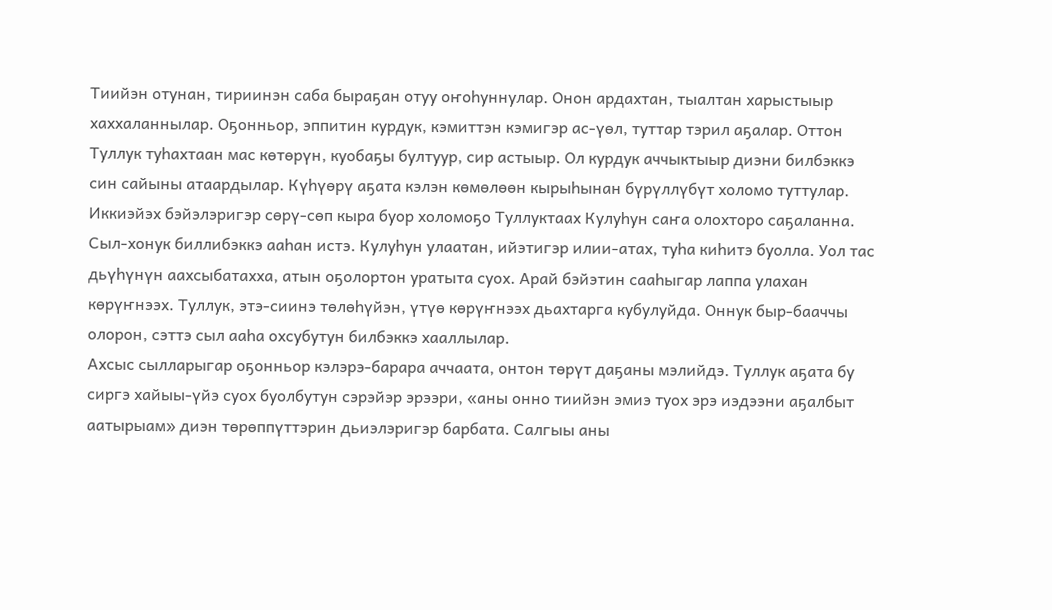Тиийэн отунан, тириинэн саба быраҕан отуу оҥоһуннулар. Онон ардахтан, тыалтан харыстыыр хаххаланнылар. Оҕонньор, эппитин курдук, кэмиттэн кэмигэр ас-үөл, туттар тэрил аҕалар. Оттон Туллук туһахтаан мас көтөрүн, куобаҕы бултуур, сир астыыр. Ол курдук аччыктыыр диэни билбэккэ син сайыны атаардылар. Күһүөрү аҕата кэлэн көмөлөөн кырыһынан бүрүллүбүт холомо туттулар. Иккиэйэх бэйэлэригэр сөрү-сөп кыра буор холомоҕо Туллуктаах Кулуһун саҥа олохторо саҕаланна.
Сыл-хонук биллибэккэ ааһан истэ. Кулуһун улаатан, ийэтигэр илии-атах, туһа киһитэ буолла. Уол тас дьүһүнүн аахсыбатахха, атын оҕолортон уратыта суох. Арай бэйэтин сааһыгар лаппа улахан көрүҥнээх. Туллук, этэ-сиинэ төлөһүйэн, үтүө көрүҥнээх дьахтарга кубулуйда. Оннук быр-бааччы олорон, сэттэ сыл ааһа охсубутун билбэккэ хааллылар.
Ахсыс сылларыгар оҕонньор кэлэрэ-барара аччаата, онтон төрүт даҕаны мэлийдэ. Туллук аҕата бу сиргэ хайыы-үйэ суох буолбутун сэрэйэр эрээри, «аны онно тиийэн эмиэ туох эрэ иэдээни аҕалбыт аатырыам» диэн төрөппүттэрин дьиэлэригэр барбата. Салгыы аны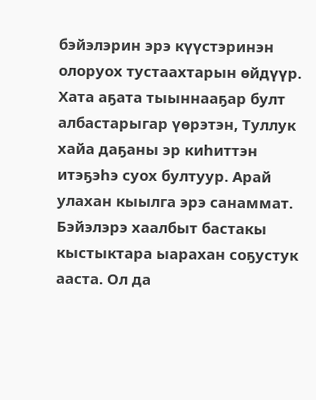бэйэлэрин эрэ күүстэринэн олоруох тустаахтарын өйдүүр. Хата аҕата тыыннааҕар булт албастарыгар үөрэтэн, Туллук хайа даҕаны эр киһиттэн итэҕэһэ суох бултуур. Арай улахан кыылга эрэ санаммат.
Бэйэлэрэ хаалбыт бастакы кыстыктара ыарахан соҕустук ааста. Ол да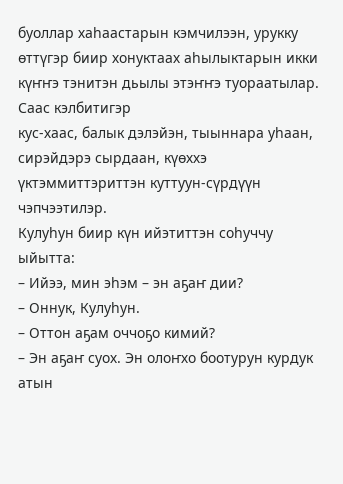буоллар хаһаастарын кэмчилээн, урукку өттүгэр биир хонуктаах аһылыктарын икки күҥҥэ тэнитэн дьылы этэҥҥэ туораатылар. Саас кэлбитигэр
кус-хаас, балык дэлэйэн, тыыннара уһаан, сирэйдэрэ сырдаан, күөххэ үктэммиттэриттэн куттуун-сүрдүүн чэпчээтилэр.
Кулуһун биир күн ийэтиттэн соһуччу ыйытта:
– Ийээ, мин эһэм – эн аҕаҥ дии?
– Оннук, Кулуһун.
– Оттон аҕам оччоҕо кимий?
– Эн аҕаҥ суох. Эн олоҥхо боотурун курдук атын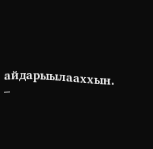айдарыылааххын.
–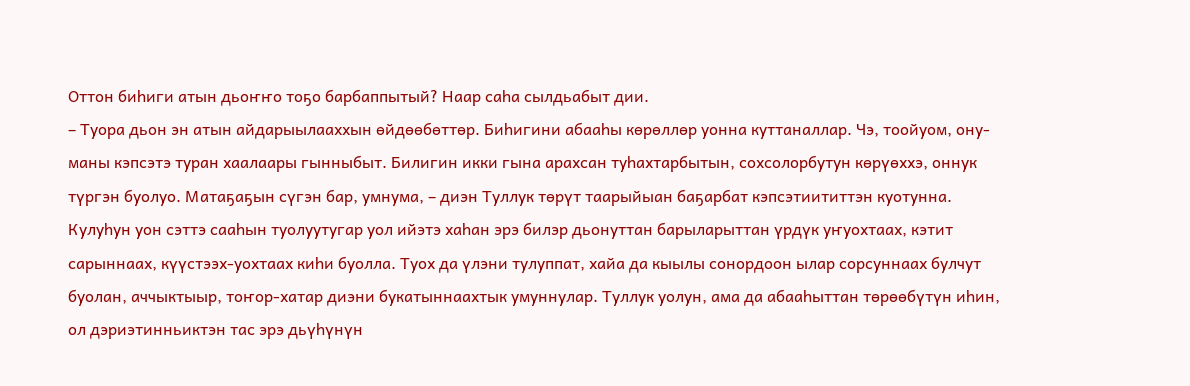Оттон биһиги атын дьоҥҥо тоҕо барбаппытый? Наар саһа сылдьабыт дии.
– Туора дьон эн атын айдарыылааххын өйдөөбөттөр. Биһигини абааһы көрөллөр уонна куттаналлар. Чэ, тоойуом, ону-маны кэпсэтэ туран хаалаары гынныбыт. Билигин икки гына арахсан туһахтарбытын, сохсолорбутун көрүөххэ, оннук түргэн буолуо. Матаҕаҕын сүгэн бар, умнума, – диэн Туллук төрүт таарыйыан баҕарбат кэпсэтиититтэн куотунна.
Кулуһун уон сэттэ сааһын туолуутугар уол ийэтэ хаһан эрэ билэр дьонуттан барыларыттан үрдүк уҥуохтаах, кэтит сарыннаах, күүстээх-уохтаах киһи буолла. Туох да үлэни тулуппат, хайа да кыылы сонордоон ылар сорсуннаах булчут буолан, аччыктыыр, тоҥор-хатар диэни букатыннаахтык умуннулар. Туллук уолун, ама да абааһыттан төрөөбүтүн иһин, ол дэриэтинньиктэн тас эрэ дьүһүнүн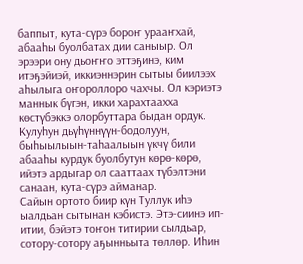баппыт, кута-сүрэ бороҥ урааҥхай, абааһы буолбатах дии саныыр. Ол эрээри ону дьоҥҥо эттэҕинэ, ким итэҕэйиэй, иккиэннэрин сытыы биилээх аһылыга оҥороллоро чахчы. Ол кэриэтэ маннык бүгэн, икки харахтаахха көстүбэккэ олорбуттара быдан ордук. Кулуһун дьүһүннүүн-бодолуун, быһыылыын-таһаалыын үкчү били абааһы курдук буолбутун көрө-көрө, ийэтэ ардыгар ол сааттаах түбэлтэни санаан, кута-сүрэ айманар.
Сайын ортото биир күн Туллук иһэ ыалдьан сытынан кэбистэ. Этэ-сиинэ ип-итии, бэйэтэ тоҥон титирии сылдьар, сотору-сотору аҕынньыта төллөр. Иһин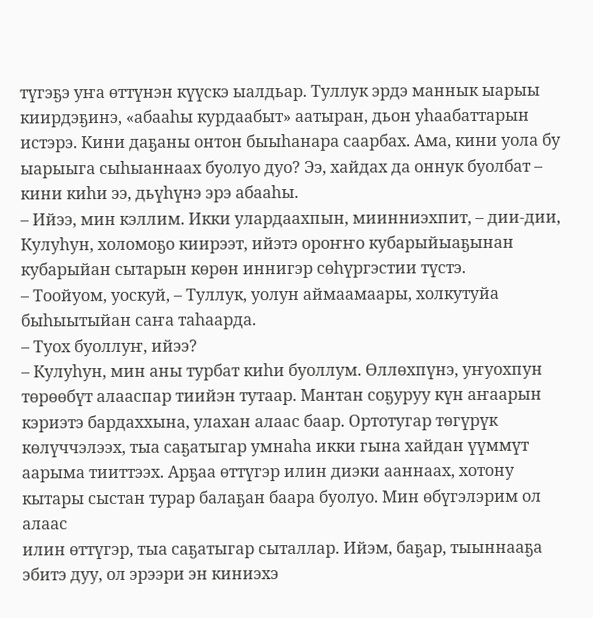түгэҕэ уҥа өттүнэн күүскэ ыалдьар. Туллук эрдэ маннык ыарыы киирдэҕинэ, «абааһы курдаабыт» аатыран, дьон уһаабаттарын истэрэ. Кини даҕаны онтон быыһанара саарбах. Ама, кини уола бу ыарыыга сыһыаннаах буолуо дуо? Ээ, хайдах да оннук буолбат – кини киһи ээ, дьүһүнэ эрэ абааһы.
– Ийээ, мин кэллим. Икки улардаахпын, миинниэхпит, – дии-дии, Кулуһун, холомоҕо киирээт, ийэтэ ороҥҥо кубарыйыаҕынан кубарыйан сытарын көрөн иннигэр сөһүргэстии түстэ.
– Тоойуом, уоскуй, – Туллук, уолун аймаамаары, холкутуйа быһыытыйан саҥа таһаарда.
– Туох буоллуҥ, ийээ?
– Кулуһун, мин аны турбат киһи буоллум. Өллөхпүнэ, уҥуохпун төрөөбүт алааспар тиийэн тутаар. Мантан соҕуруу күн аҥаарын кэриэтэ бардаххына, улахан алаас баар. Ортотугар төгүрүк көлүччэлээх, тыа саҕатыгар умнаһа икки гына хайдан үүммүт аарыма тииттээх. Арҕаа өттүгэр илин диэки ааннаах, хотону кытары сыстан турар балаҕан баара буолуо. Мин өбүгэлэрим ол алаас
илин өттүгэр, тыа саҕатыгар сыталлар. Ийэм, баҕар, тыыннааҕа эбитэ дуу, ол эрээри эн киниэхэ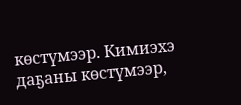көстүмээр. Кимиэхэ даҕаны көстүмээр,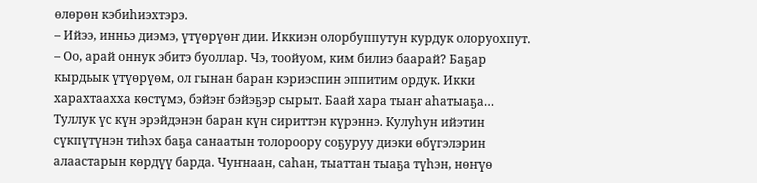өлөрөн кэбиһиэхтэрэ.
– Ийээ, инньэ диэмэ, үтүөрүөҥ дии. Иккиэн олорбуппутун курдук олоруохпут.
– Оо, арай оннук эбитэ буоллар. Чэ, тоойуом, ким билиэ баарай? Баҕар кырдьык үтүөрүөм, ол гынан баран кэриэспин эппитим ордук. Икки харахтаахха көстүмэ, бэйэҥ бэйэҕэр сырыт. Баай хара тыаҥ аһатыаҕа…
Туллук үс күн эрэйдэнэн баран күн сириттэн күрэннэ. Кулуһун ийэтин сүкпүтүнэн тиһэх баҕа санаатын толороору соҕуруу диэки өбүгэлэрин алаастарын көрдүү барда. Чуҥнаан, саһан, тыаттан тыаҕа түһэн, нөҥүө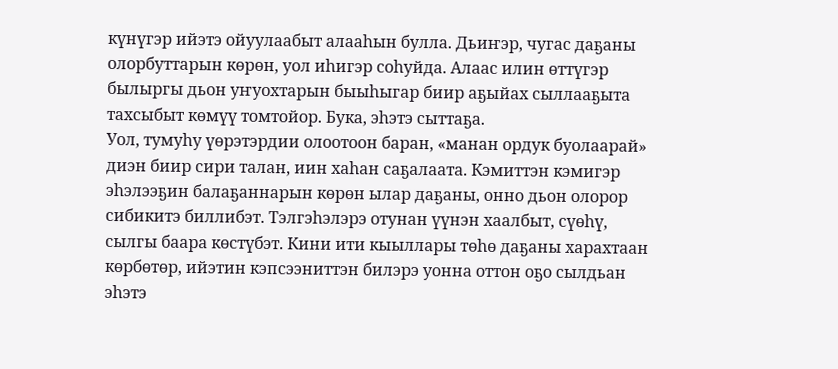күнүгэр ийэтэ ойуулаабыт алааһын булла. Дьиҥэр, чугас даҕаны олорбуттарын көрөн, уол иһигэр соһуйда. Алаас илин өттүгэр былыргы дьон уҥуохтарын быыһыгар биир аҕыйах сыллааҕыта тахсыбыт көмүү томтойор. Бука, эһэтэ сыттаҕа.
Уол, тумуһу үөрэтэрдии олоотоон баран, «манан ордук буолаарай» диэн биир сири талан, иин хаһан саҕалаата. Кэмиттэн кэмигэр эһэлээҕин балаҕаннарын көрөн ылар даҕаны, онно дьон олорор сибикитэ биллибэт. Тэлгэһэлэрэ отунан үүнэн хаалбыт, сүөһү, сылгы баара көстүбэт. Кини ити кыыллары төһө даҕаны харахтаан көрбөтөр, ийэтин кэпсээниттэн билэрэ уонна оттон оҕо сылдьан эһэтэ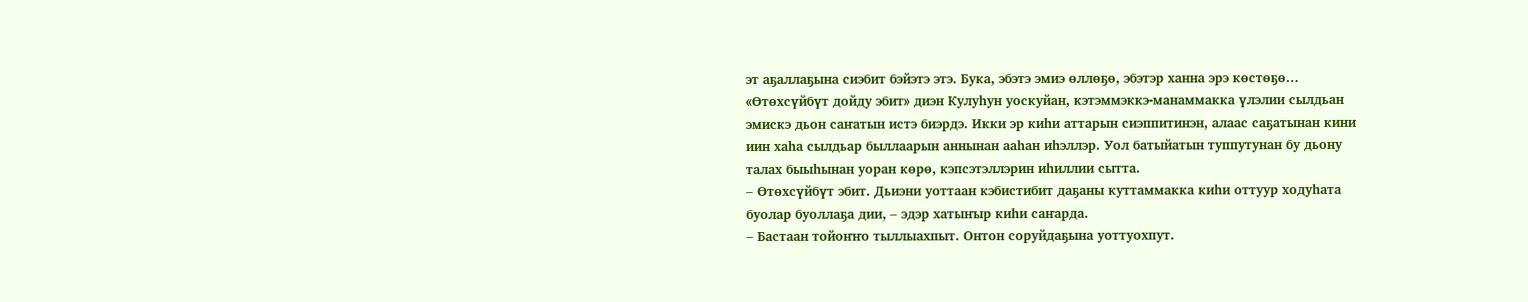эт аҕаллаҕына сиэбит бэйэтэ этэ. Бука, эбэтэ эмиэ өллөҕө, эбэтэр ханна эрэ көстөҕө…
«Өтөхсүйбүт дойду эбит» диэн Кулуһун уоскуйан, кэтэммэккэ-манаммакка үлэлии сылдьан эмискэ дьон саҥатын истэ биэрдэ. Икки эр киһи аттарын сиэппитинэн, алаас саҕатынан кини иин хаһа сылдьар быллаарын аннынан ааһан иһэллэр. Уол батыйатын туппутунан бу дьону талах быыһынан уоран көрө, кэпсэтэллэрин иһиллии сытта.
– Өтөхсүйбүт эбит. Дьиэни уоттаан кэбистибит даҕаны куттаммакка киһи оттуур ходуһата буолар буоллаҕа дии, – эдэр хатыҥыр киһи саҥарда.
– Бастаан тойоҥҥо тыллыахпыт. Онтон соруйдаҕына уоттуохпут.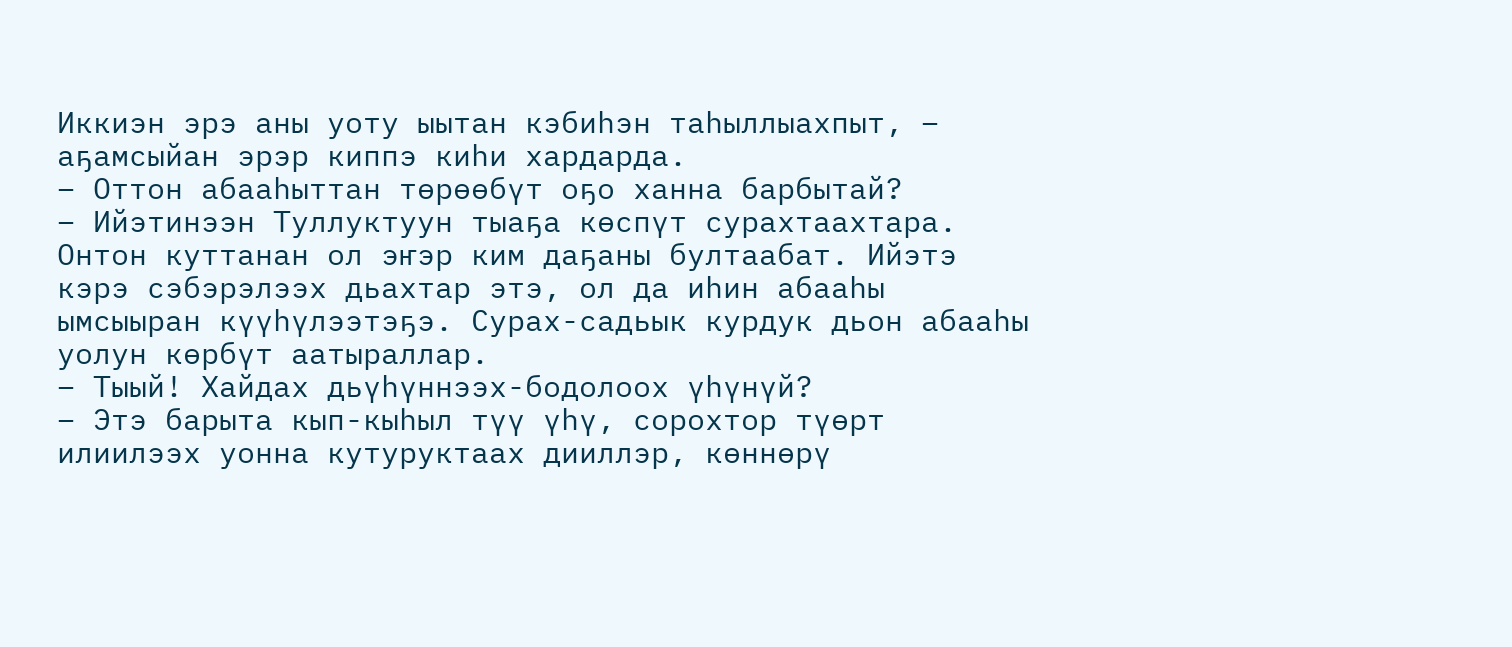Иккиэн эрэ аны уоту ыытан кэбиһэн таһыллыахпыт, – аҕамсыйан эрэр киппэ киһи хардарда.
– Оттон абааһыттан төрөөбүт оҕо ханна барбытай?
– Ийэтинээн Туллуктуун тыаҕа көспүт сурахтаахтара. Онтон куттанан ол эҥэр ким даҕаны бултаабат. Ийэтэ кэрэ сэбэрэлээх дьахтар этэ, ол да иһин абааһы ымсыыран күүһүлээтэҕэ. Сурах-садьык курдук дьон абааһы уолун көрбүт аатыраллар.
– Тыый! Хайдах дьүһүннээх-бодолоох үһүнүй?
– Этэ барыта кып-кыһыл түү үһү, сорохтор түөрт илиилээх уонна кутуруктаах дииллэр, көннөрү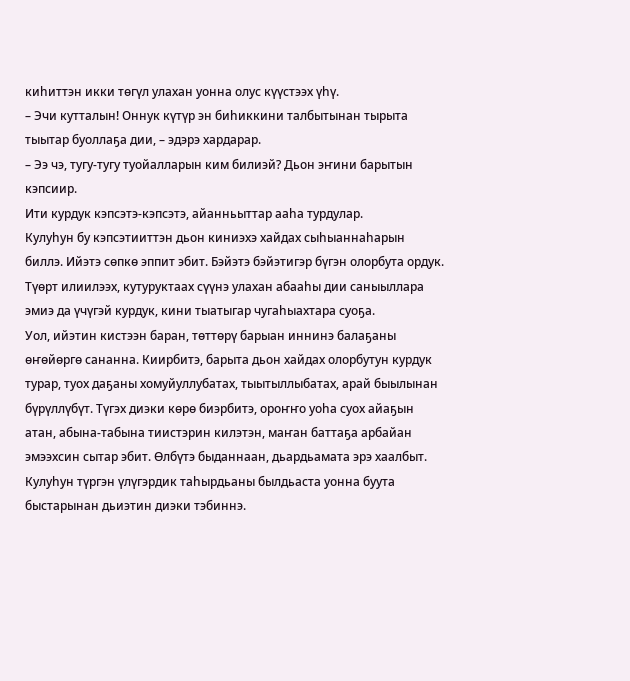киһиттэн икки төгүл улахан уонна олус күүстээх үһү.
– Эчи кутталын! Оннук күтүр эн биһиккини талбытынан тырыта тыытар буоллаҕа дии, – эдэрэ хардарар.
– Ээ чэ, тугу-тугу туойалларын ким билиэй? Дьон эҥини барытын
кэпсиир.
Ити курдук кэпсэтэ-кэпсэтэ, айанньыттар ааһа турдулар.
Кулуһун бу кэпсэтииттэн дьон киниэхэ хайдах сыһыаннаһарын биллэ. Ийэтэ сөпкө эппит эбит. Бэйэтэ бэйэтигэр бүгэн олорбута ордук. Түөрт илиилээх, кутуруктаах сүүнэ улахан абааһы дии саныыллара эмиэ да үчүгэй курдук, кини тыатыгар чугаһыахтара суоҕа.
Уол, ийэтин кистээн баран, төттөрү барыан иннинэ балаҕаны өҥөйөргө сананна. Киирбитэ, барыта дьон хайдах олорбутун курдук турар, туох даҕаны хомуйуллубатах, тыытыллыбатах, арай быылынан бүрүллүбүт. Түгэх диэки көрө биэрбитэ, ороҥҥо уоһа суох айаҕын атан, абына-табына тиистэрин килэтэн, маҥан баттаҕа арбайан эмээхсин сытар эбит. Өлбүтэ быданнаан, дьардьамата эрэ хаалбыт. Кулуһун түргэн үлүгэрдик таһырдьаны былдьаста уонна буута быстарынан дьиэтин диэки тэбиннэ.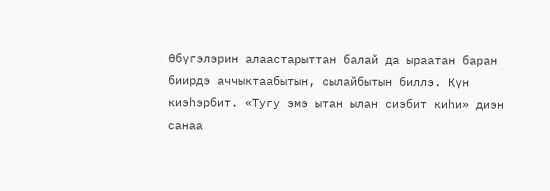Өбүгэлэрин алаастарыттан балай да ыраатан баран биирдэ аччыктаабытын, сылайбытын биллэ. Күн киэһэрбит. «Тугу эмэ ытан ылан сиэбит киһи» диэн санаа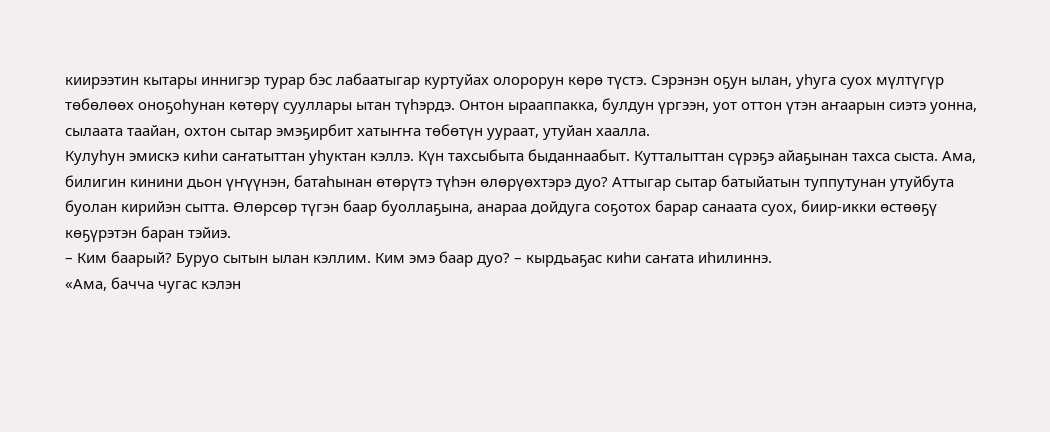киирээтин кытары иннигэр турар бэс лабаатыгар куртуйах олорорун көрө түстэ. Сэрэнэн оҕун ылан, уһуга суох мүлтүгүр төбөлөөх оноҕоһунан көтөрү сууллары ытан түһэрдэ. Онтон ырааппакка, булдун үргээн, уот оттон үтэн аҥаарын сиэтэ уонна, сылаата таайан, охтон сытар эмэҕирбит хатыҥҥа төбөтүн уураат, утуйан хаалла.
Кулуһун эмискэ киһи саҥатыттан уһуктан кэллэ. Күн тахсыбыта быданнаабыт. Кутталыттан сүрэҕэ айаҕынан тахса сыста. Ама, билигин кинини дьон үҥүүнэн, батаһынан өтөрүтэ түһэн өлөрүөхтэрэ дуо? Аттыгар сытар батыйатын туппутунан утуйбута буолан кирийэн сытта. Өлөрсөр түгэн баар буоллаҕына, анараа дойдуга соҕотох барар санаата суох, биир-икки өстөөҕү көҕүрэтэн баран тэйиэ.
– Ким баарый? Буруо сытын ылан кэллим. Ким эмэ баар дуо? – кырдьаҕас киһи саҥата иһилиннэ.
«Ама, бачча чугас кэлэн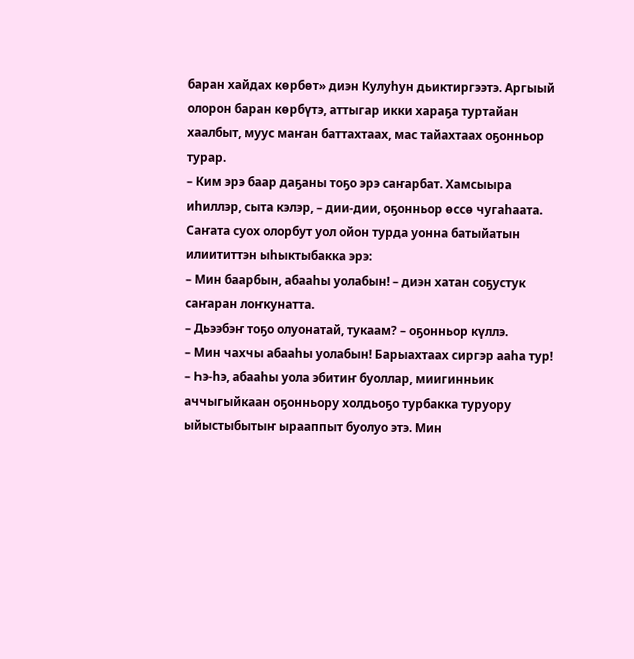баран хайдах көрбөт» диэн Кулуһун дьиктиргээтэ. Аргыый олорон баран көрбүтэ, аттыгар икки хараҕа туртайан хаалбыт, муус маҥан баттахтаах, мас тайахтаах оҕонньор турар.
– Ким эрэ баар даҕаны тоҕо эрэ саҥарбат. Хамсыыра иһиллэр, сыта кэлэр, – дии-дии, оҕонньор өссө чугаһаата.
Саҥата суох олорбут уол ойон турда уонна батыйатын илиититтэн ыһыктыбакка эрэ:
– Мин баарбын, абааһы уолабын! – диэн хатан соҕустук саҥаран лоҥкунатта.
– Дьээбэҥ тоҕо олуонатай, тукаам? – оҕонньор күллэ.
– Мин чахчы абааһы уолабын! Барыахтаах сиргэр ааһа тур!
– Һэ-һэ, абааһы уола эбитиҥ буоллар, миигинньик аччыгыйкаан оҕонньору холдьоҕо турбакка туруору ыйыстыбытыҥ ырааппыт буолуо этэ. Мин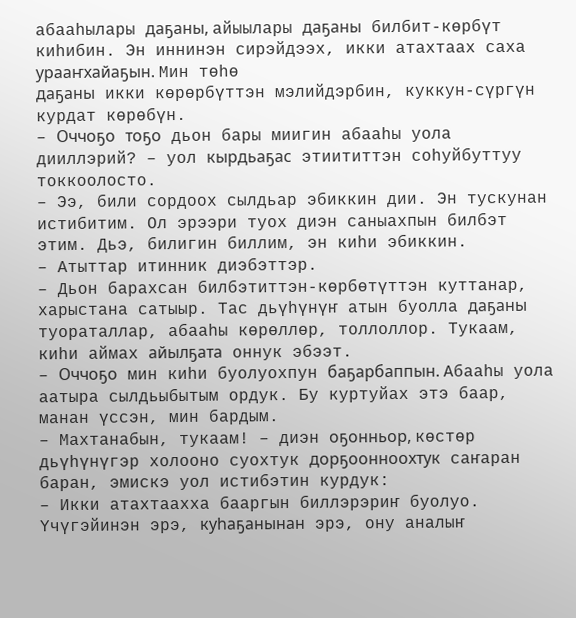абааһылары даҕаны, айыылары даҕаны билбит-көрбүт киһибин. Эн иннинэн сирэйдээх, икки атахтаах саха урааҥхайаҕын. Мин төһө
даҕаны икки көрөрбүттэн мэлийдэрбин, куккун-сүргүн курдат көрөбүн.
– Оччоҕо тоҕо дьон бары миигин абааһы уола дииллэрий? – уол кырдьаҕас этиититтэн соһуйбуттуу токкоолосто.
– Ээ, били сордоох сылдьар эбиккин дии. Эн тускунан истибитим. Ол эрээри туох диэн саныахпын билбэт этим. Дьэ, билигин биллим, эн киһи эбиккин.
– Атыттар итинник диэбэттэр.
– Дьон барахсан билбэтиттэн-көрбөтүттэн куттанар, харыстана сатыыр. Тас дьүһүнүҥ атын буолла даҕаны туораталлар, абааһы көрөллөр, толлоллор. Тукаам, киһи аймах айылҕата оннук эбээт.
– Оччоҕо мин киһи буолуохпун баҕарбаппын. Абааһы уола аатыра сылдьыбытым ордук. Бу куртуйах этэ баар, манан үссэн, мин бардым.
– Махтанабын, тукаам! – диэн оҕонньор, көстөр дьүһүнүгэр холооно суохтук дорҕоонноохтук саҥаран баран, эмискэ уол истибэтин курдук:
– Икки атахтаахха бааргын биллэрэриҥ буолуо. Үчүгэйинэн эрэ, куһаҕанынан эрэ, ону аналыҥ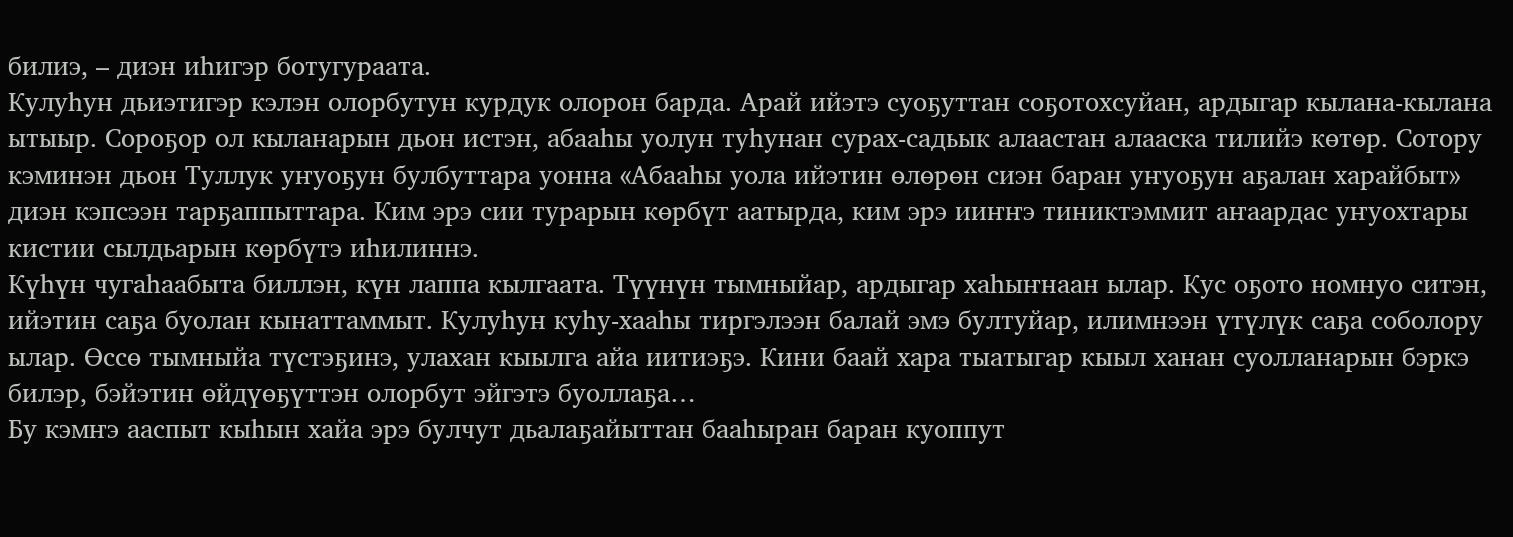билиэ, – диэн иһигэр ботугураата.
Кулуһун дьиэтигэр кэлэн олорбутун курдук олорон барда. Арай ийэтэ суоҕуттан соҕотохсуйан, ардыгар кылана-кылана ытыыр. Сороҕор ол кыланарын дьон истэн, абааһы уолун туһунан сурах-садьык алаастан алааска тилийэ көтөр. Сотору кэминэн дьон Туллук уҥуоҕун булбуттара уонна «Абааһы уола ийэтин өлөрөн сиэн баран уҥуоҕун аҕалан харайбыт» диэн кэпсээн тарҕаппыттара. Ким эрэ сии турарын көрбүт аатырда, ким эрэ ииҥҥэ тиниктэммит аҥаардас уҥуохтары кистии сылдьарын көрбүтэ иһилиннэ.
Күһүн чугаһаабыта биллэн, күн лаппа кылгаата. Түүнүн тымныйар, ардыгар хаһыҥнаан ылар. Кус оҕото номнуо ситэн, ийэтин саҕа буолан кынаттаммыт. Кулуһун куһу-хааһы тиргэлээн балай эмэ бултуйар, илимнээн үтүлүк саҕа соболору ылар. Өссө тымныйа түстэҕинэ, улахан кыылга айа иитиэҕэ. Кини баай хара тыатыгар кыыл ханан суолланарын бэркэ билэр, бэйэтин өйдүөҕүттэн олорбут эйгэтэ буоллаҕа…
Бу кэмҥэ ааспыт кыһын хайа эрэ булчут дьалаҕайыттан бааһыран баран куоппут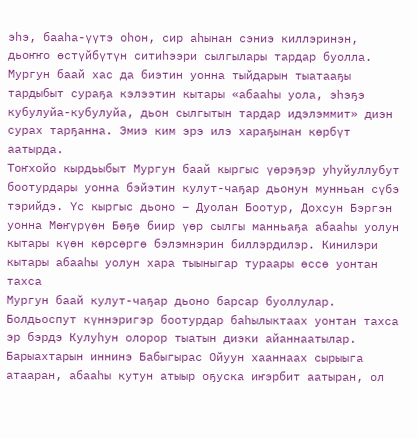эһэ, бааһа-үүтэ оһон, сир аһынан сэниэ киллэринэн, дьоҥҥо өстүйбүтүн ситиһээри сылгылары тардар буолла. Мургун баай хас да биэтин уонна тыйдарын тыатааҕы тардыбыт сураҕа кэлээтин кытары «абааһы уола, эһэҕэ кубулуйа-кубулуйа, дьон сылгытын тардар идэлэммит» диэн сурах тарҕанна. Эмиэ ким эрэ илэ хараҕынан көрбүт аатырда.
Тоҥхойо кырдьыбыт Мургун баай кыргыс үөрэҕэр уһуйуллубут боотурдары уонна бэйэтин кулут-чаҕар дьонун мунньан сүбэ тэрийдэ. Үс кыргыс дьоно – Дуолан Боотур, Дохсун Бэргэн уонна Мөҥүрүөн Бөҕө биир үөр сылгы манньаҕа абааһы уолун кытары күөн көрсөргө бэлэмнэрин биллэрдилэр. Кинилэри кытары абааһы уолун хара тыыныгар тураары өссө уонтан тахса
Мургун баай кулут-чаҕар дьоно барсар буоллулар.
Болдьоспут күннэригэр боотурдар баһылыктаах уонтан тахса эр бэрдэ Кулуһун олорор тыатын диэки айаннаатылар. Барыахтарын иннинэ Бабыгырас Ойуун хааннаах сырыыга атааран, абааһы кутун атыыр оҕуска иҥэрбит аатыран, ол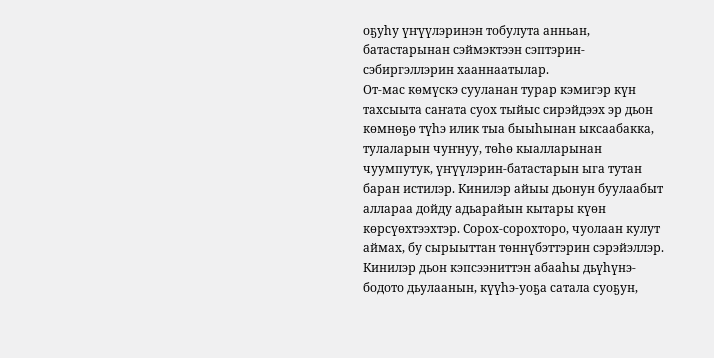оҕуһу үҥүүлэринэн тобулута анньан, батастарынан сэймэктээн сэптэрин-сэбиргэллэрин хааннаатылар.
От-мас көмүскэ сууланан турар кэмигэр күн тахсыыта саҥата суох тыйыс сирэйдээх эр дьон көмнөҕө түһэ илик тыа быыһынан ыксаабакка, тулаларын чуҥнуу, төһө кыалларынан чуумпутук, үҥүүлэрин-батастарын ыга тутан баран истилэр. Кинилэр айыы дьонун буулаабыт аллараа дойду адьарайын кытары күөн көрсүөхтээхтэр. Сорох-сорохторо, чуолаан кулут аймах, бу сырыыттан төннүбэттэрин сэрэйэллэр. Кинилэр дьон кэпсээниттэн абааһы дьүһүнэ-бодото дьулаанын, күүһэ-уоҕа сатала суоҕун,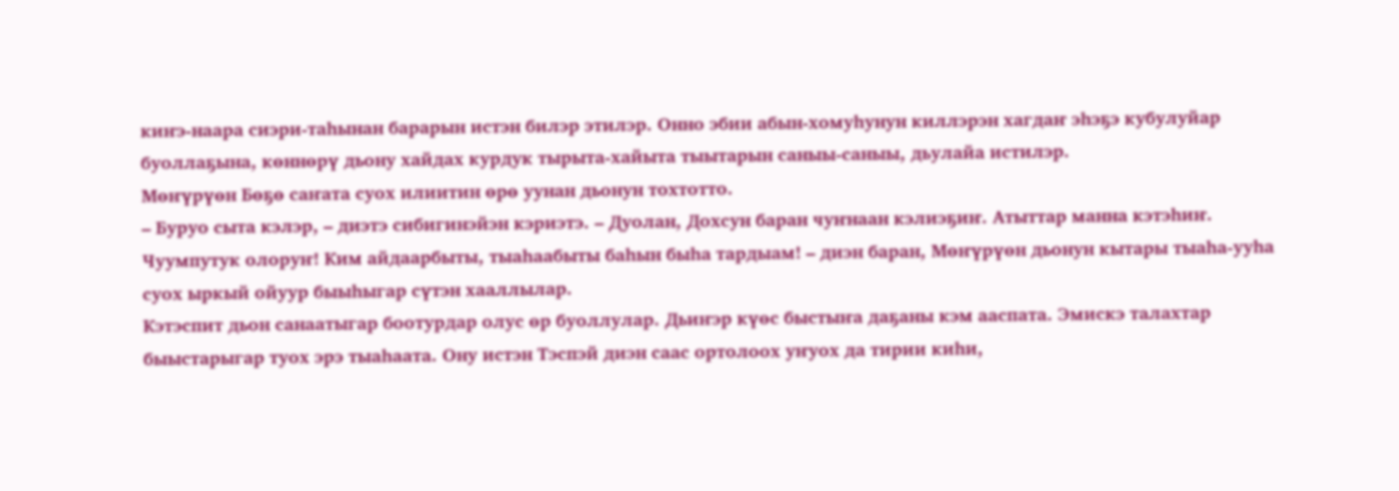киҥэ-наара сиэри-таһынан барарын истэн билэр этилэр. Онно эбии абын-хомуһунун киллэрэн хагдаҥ эһэҕэ кубулуйар буоллаҕына, көннөрү дьону хайдах курдук тырыта-хайыта тыытарын саныы-саныы, дьулайа истилэр.
Мөҥүрүөн Бөҕө саҥата суох илиитин өрө уунан дьонун тохтотто.
– Буруо сыта кэлэр, – диэтэ сибигинэйэн кэриэтэ. – Дуолан, Дохсун баран чуҥнаан кэлиэҕиҥ. Атыттар манна кэтэһиҥ. Чуумпутук олоруҥ! Ким айдаарбыты, тыаһаабыты баһын быһа тардыам! – диэн баран, Мөҥүрүөн дьонун кытары тыаһа-ууһа суох ыркый ойуур быыһыгар сүтэн хааллылар.
Кэтэспит дьон санаатыгар боотурдар олус өр буоллулар. Дьиҥэр күөс быстыҥа даҕаны кэм ааспата. Эмискэ талахтар быыстарыгар туох эрэ тыаһаата. Ону истэн Тэспэй диэн саас ортолоох уҥуох да тирии киһи,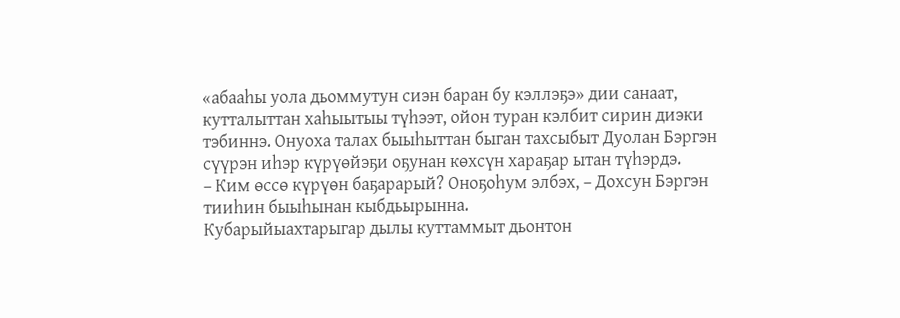«абааһы уола дьоммутун сиэн баран бу кэллэҕэ» дии санаат, кутталыттан хаһыытыы түһээт, ойон туран кэлбит сирин диэки тэбиннэ. Онуоха талах быыһыттан быган тахсыбыт Дуолан Бэргэн сүүрэн иһэр күрүөйэҕи оҕунан көхсүн хараҕар ытан түһэрдэ.
– Ким өссө күрүөн баҕарарый? Оноҕоһум элбэх, – Дохсун Бэргэн тииһин быыһынан кыбдьырынна.
Кубарыйыахтарыгар дылы куттаммыт дьонтон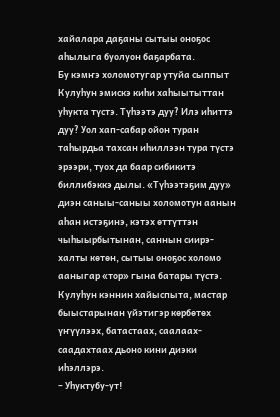хайалара даҕаны сытыы оноҕос аһылыга буолуон баҕарбата.
Бу кэмҥэ холомотугар утуйа сыппыт Кулуһун эмискэ киһи хаһыытыттан уһукта түстэ. Түһээтэ дуу? Илэ иһиттэ дуу? Уол хап-сабар ойон туран таһырдьа тахсан иһиллээн тура түстэ эрээри, туох да баар сибикитэ биллибэккэ дылы. «Түһээтэҕим дуу» диэн саныы-саныы холомотун аанын аһан истэҕинэ, кэтэх өттүттэн чыһыырбытынан, саннын сиирэ-халты көтөн, сытыы оноҕос холомо ааныгар «тор» гына батары түстэ. Кулуһун кэннин хайыспыта, мастар быыстарынан үйэтигэр көрбөтөх үҥүүлээх, батастаах, саалаах-саадахтаах дьоно кини диэки иһэллэрэ.
– Уһуктубу-ут!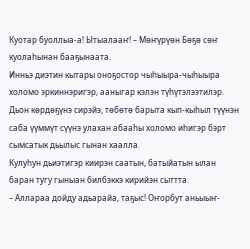Куотар буоллыа-а! Ытыалааҥ! – Мөҥүрүөн Бөҕө сөҥ куолаһынан бааҕынаата.
Инньэ диэтин кытары оноҕостор чыһыыра-чыһыыра холомо эркиннэригэр, ааныгар кэлэн түһүтэлээтилэр. Дьон көрдөҕүнэ сирэйэ, төбөтө барыта кып-кыһыл түүнэн саба үүммүт сүүнэ улахан абааһы холомо иһигэр бэрт сымсатык дьылыс гынан хаалла.
Кулуһун дьиэтигэр киирэн саатын, батыйатын ылан баран тугу гыныан билбэккэ кирийэн сыттта.
– Аллараа дойду адьарайа, таҕыс! Оҥорбут аньыыҥ-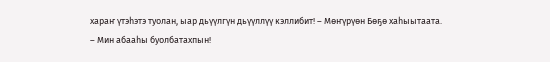хараҥ үтэһэтэ туолан, ыар дьүүлгүн дьүүллүү кэллибит! – Мөҥүрүөн Бөҕө хаһыытаата.
– Мин абааһы буолбатахпын!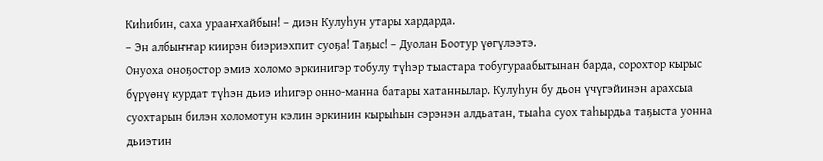Киһибин, саха урааҥхайбын! – диэн Кулуһун утары хардарда.
– Эн албыҥҥар киирэн биэриэхпит суоҕа! Таҕыс! – Дуолан Боотур үөгүлээтэ.
Онуоха оноҕостор эмиэ холомо эркинигэр тобулу түһэр тыастара тобугураабытынан барда, сорохтор кырыс бүрүөнү курдат түһэн дьиэ иһигэр онно-манна батары хатаннылар. Кулуһун бу дьон үчүгэйинэн арахсыа суохтарын билэн холомотун кэлин эркинин кырыһын сэрэнэн алдьатан, тыаһа суох таһырдьа таҕыста уонна дьиэтин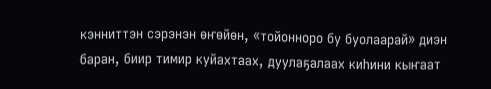кэнниттэн сэрэнэн өҥөйөн, «тойонноро бу буолаарай» диэн баран, биир тимир куйахтаах, дуулаҕалаах киһини кыҥаат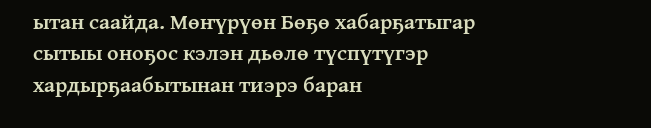ытан саайда. Мөҥүрүөн Бөҕө хабарҕатыгар сытыы оноҕос кэлэн дьөлө түспүтүгэр хардырҕаабытынан тиэрэ баран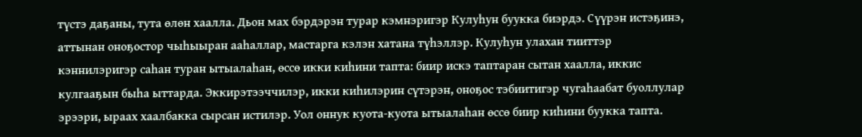түстэ даҕаны, тута өлөн хаалла. Дьон мах бэрдэрэн турар кэмнэригэр Кулуһун буукка биэрдэ. Сүүрэн истэҕинэ, аттынан оноҕостор чыһыыран ааһаллар, мастарга кэлэн хатана түһэллэр. Кулуһун улахан тииттэр кэннилэригэр саһан туран ытыалаһан, өссө икки киһини тапта: биир искэ таптаран сытан хаалла, иккис кулгааҕын быһа ыттарда. Эккирэтээччилэр, икки киһилэрин сүтэрэн, оноҕос тэбиитигэр чугаһаабат буоллулар эрээри, ыраах хаалбакка сырсан истилэр. Уол оннук куота-куота ытыалаһан өссө биир киһини буукка тапта.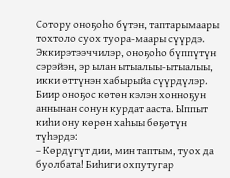Сотору оноҕоһо бүтэн, таптарымаары тохтоло суох туора-маары сүүрдэ.
Эккирэтээччилэр, оноҕоһо бүппүтүн сэрэйэн, эр ылан ытыалыы-ытыалыы, икки өттүнэн хабырыйа сүүрдүлэр. Биир оноҕос көтөн кэлэн хонноҕун аннынан сонун курдат ааста. Ыппыт киһи ону көрөн хаһыы бөҕөтүн түһэрдэ:
– Көрдүгүт дии, мин таптым, туох да буолбата! Биһиги охпутугар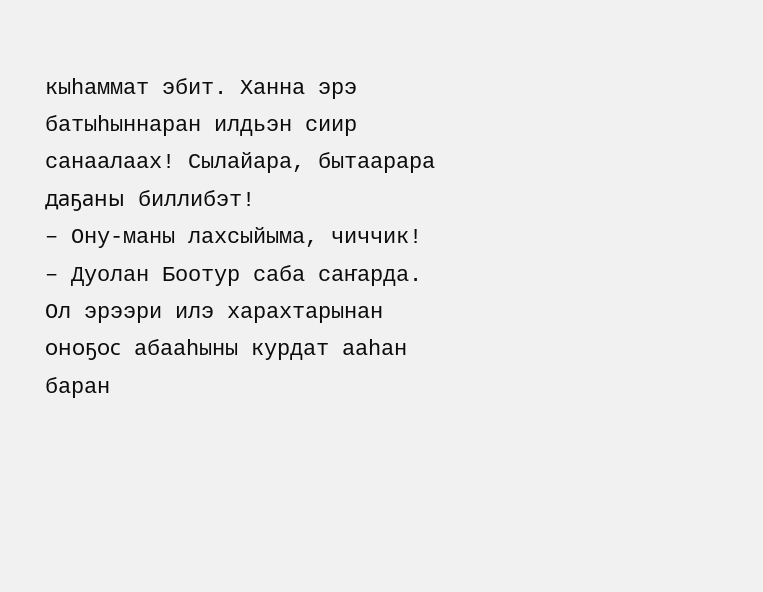кыһаммат эбит. Ханна эрэ батыһыннаран илдьэн сиир санаалаах! Сылайара, бытаарара даҕаны биллибэт!
– Ону-маны лахсыйыма, чиччик! – Дуолан Боотур саба саҥарда.
Ол эрээри илэ харахтарынан оноҕос абааһыны курдат ааһан баран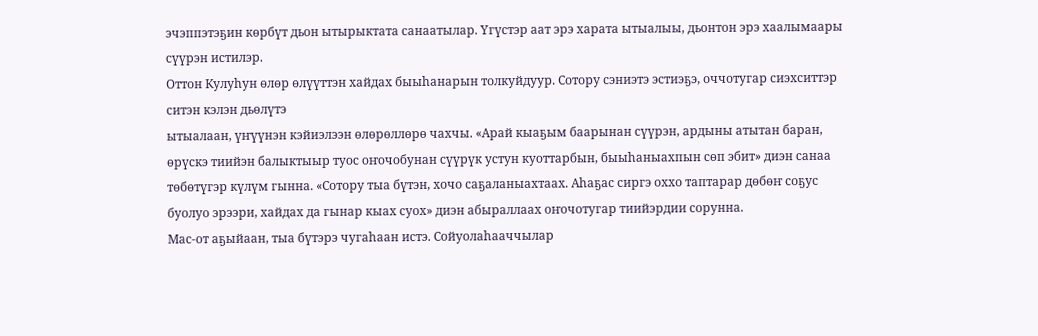эчэппэтэҕин көрбүт дьон ытырыктата санаатылар. Үгүстэр аат эрэ харата ытыалыы, дьонтон эрэ хаалымаары сүүрэн истилэр.
Оттон Кулуһун өлөр өлүүттэн хайдах быыһанарын толкуйдуур. Сотору сэниэтэ эстиэҕэ, оччотугар сиэхситтэр ситэн кэлэн дьөлүтэ
ытыалаан, үҥүүнэн кэйиэлээн өлөрөллөрө чахчы. «Арай кыаҕым баарынан сүүрэн, ардыны атытан баран, өрүскэ тиийэн балыктыыр туос оҥочобунан сүүрүк устун куоттарбын, быыһаныахпын сөп эбит» диэн санаа төбөтүгэр күлүм гынна. «Сотору тыа бүтэн, хочо саҕаланыахтаах. Аһаҕас сиргэ оххо таптарар дөбөҥ соҕус буолуо эрээри, хайдах да гынар кыах суох» диэн абыраллаах оҥочотугар тиийэрдии сорунна.
Мас-от аҕыйаан, тыа бүтэрэ чугаһаан истэ. Сойуолаһааччылар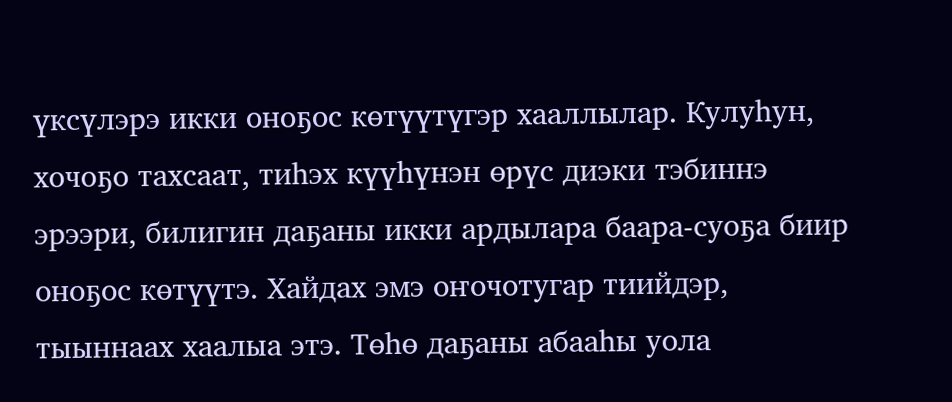үксүлэрэ икки оноҕос көтүүтүгэр хааллылар. Кулуһун, хочоҕо тахсаат, тиһэх күүһүнэн өрүс диэки тэбиннэ эрээри, билигин даҕаны икки ардылара баара-суоҕа биир оноҕос көтүүтэ. Хайдах эмэ оҥочотугар тиийдэр, тыыннаах хаалыа этэ. Төһө даҕаны абааһы уола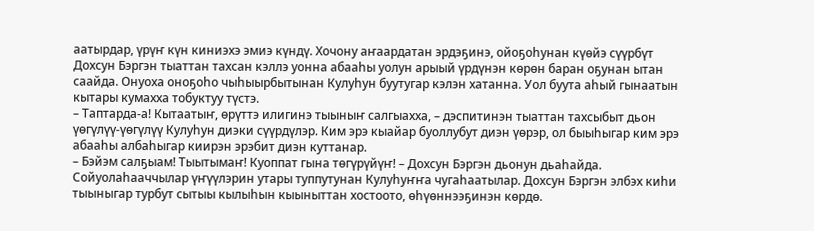аатырдар, үрүҥ күн киниэхэ эмиэ күндү. Хочону аҥаардатан эрдэҕинэ, ойоҕоһунан күөйэ сүүрбүт Дохсун Бэргэн тыаттан тахсан кэллэ уонна абааһы уолун арыый үрдүнэн көрөн баран оҕунан ытан саайда. Онуоха оноҕоһо чыһыырбытынан Кулуһун буутугар кэлэн хатанна. Уол буута аһый гынаатын кытары кумахха тобуктуу түстэ.
– Таптарда-а! Кытаатыҥ, өрүттэ илигинэ тыыныҥ салгыахха, – дэспитинэн тыаттан тахсыбыт дьон үөгүлүү-үөгүлүү Кулуһун диэки сүүрдүлэр. Ким эрэ кыайар буоллубут диэн үөрэр, ол быыһыгар ким эрэ абааһы албаһыгар киирэн эрэбит диэн куттанар.
– Бэйэм салҕыам! Тыытымаҥ! Куоппат гына төгүрүйүҥ! – Дохсун Бэргэн дьонун дьаһайда.
Сойуолаһааччылар үҥүүлэрин утары туппутунан Кулуһуҥҥа чугаһаатылар. Дохсун Бэргэн элбэх киһи тыыныгар турбут сытыы кылыһын кыыныттан хостоото, өһүөннээҕинэн көрдө.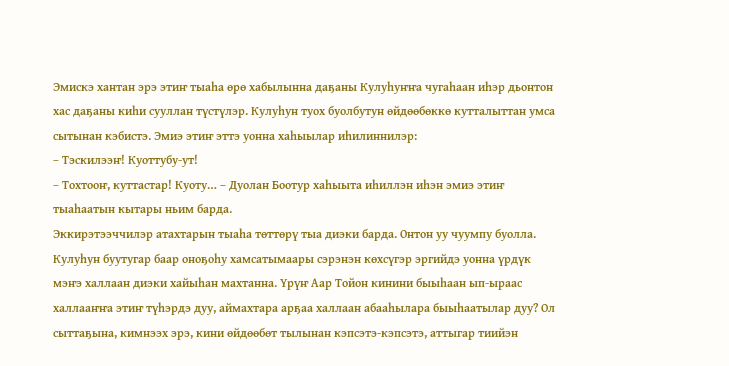Эмискэ хантан эрэ этиҥ тыаһа өрө хабылынна даҕаны Кулуһуҥҥа чугаһаан иһэр дьонтон хас даҕаны киһи сууллан түстүлэр. Кулуһун туох буолбутун өйдөөбөккө кутталыттан умса сытынан кэбистэ. Эмиэ этиҥ эттэ уонна хаһыылар иһилиннилэр:
– Тэскилээҥ! Куоттубу-ут!
– Тохтооҥ, куттастар! Куоту… – Дуолан Боотур хаһыыта иһиллэн иһэн эмиэ этиҥ тыаһаатын кытары ньим барда.
Эккирэтээччилэр атахтарын тыаһа төттөрү тыа диэки барда. Онтон уу чуумпу буолла.
Кулуһун буутугар баар оноҕоһу хамсатымаары сэрэнэн көхсүгэр эргийдэ уонна үрдүк мэҥэ халлаан диэки хайыһан махтанна. Үрүҥ Аар Тойон кинини быыһаан ып-ыраас халлааҥҥа этиҥ түһэрдэ дуу, аймахтара арҕаа халлаан абааһылара быыһаатылар дуу? Ол сыттаҕына, кимнээх эрэ, кини өйдөөбөт тылынан кэпсэтэ-кэпсэтэ, аттыгар тиийэн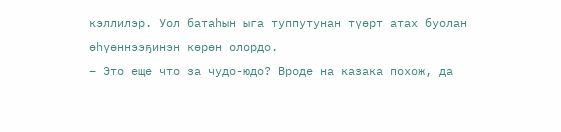кэллилэр. Уол батаһын ыга туппутунан түөрт атах буолан өһүөннээҕинэн көрөн олордо.
– Это еще что за чудо-юдо? Вроде на казака похож, да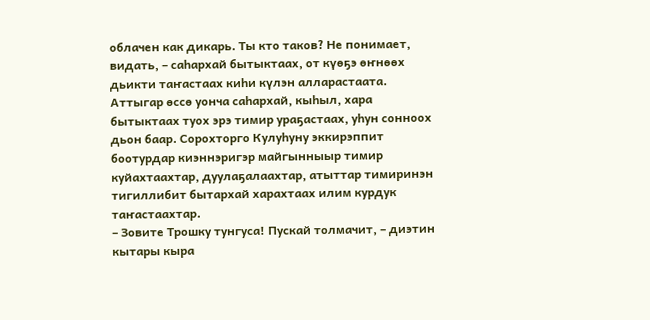облачен как дикарь. Ты кто таков? Не понимает, видать, – саһархай бытыктаах, от күөҕэ өҥнөөх дьикти таҥастаах киһи күлэн алларастаата.
Аттыгар өссө уонча саһархай, кыһыл, хара бытыктаах туох эрэ тимир ураҕастаах, уһун сонноох дьон баар. Сорохторго Кулуһуну эккирэппит боотурдар киэннэригэр майгынныыр тимир куйахтаахтар, дуулаҕалаахтар, атыттар тимиринэн тигиллибит бытархай харахтаах илим курдук таҥастаахтар.
– Зовите Трошку тунгуса! Пускай толмачит, – диэтин кытары кыра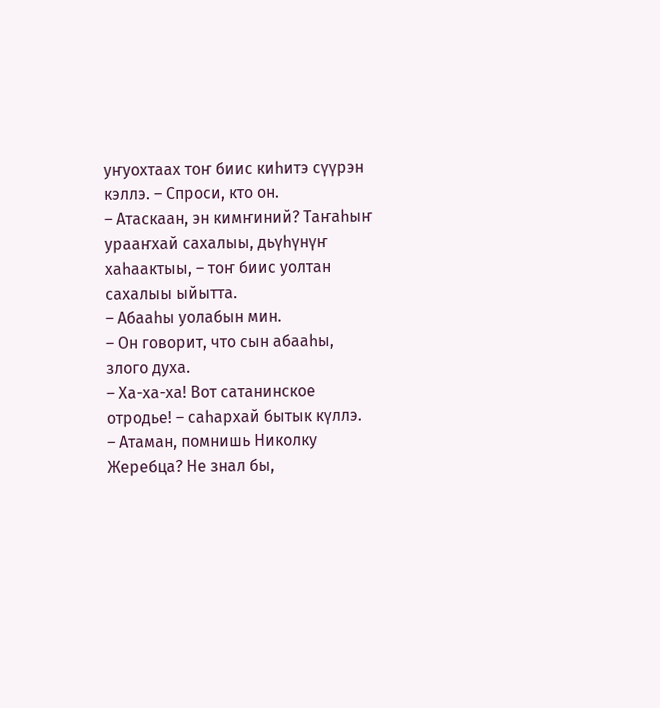уҥуохтаах тоҥ биис киһитэ сүүрэн кэллэ. – Спроси, кто он.
– Атаскаан, эн кимҥиний? Таҥаһыҥ урааҥхай сахалыы, дьүһүнүҥ хаһаактыы, – тоҥ биис уолтан сахалыы ыйытта.
– Абааһы уолабын мин.
– Он говорит, что сын абааһы, злого духа.
– Ха-ха-ха! Вот сатанинское отродье! – саһархай бытык күллэ.
– Атаман, помнишь Николку Жеребца? Не знал бы,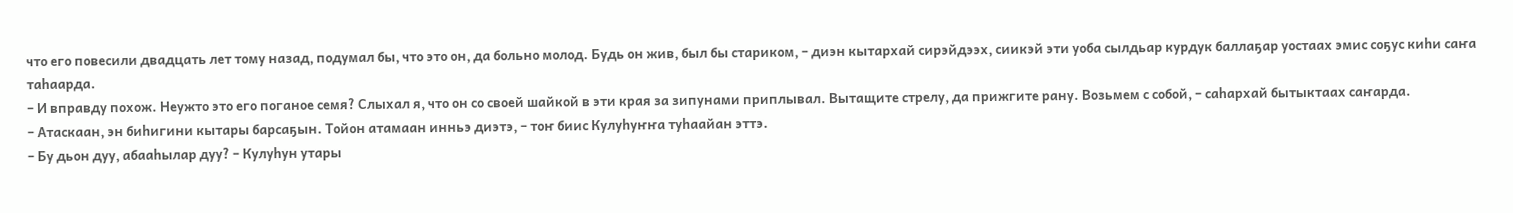что его повесили двадцать лет тому назад, подумал бы, что это он, да больно молод. Будь он жив, был бы стариком, – диэн кытархай сирэйдээх, сиикэй эти уоба сылдьар курдук баллаҕар уостаах эмис соҕус киһи саҥа таһаарда.
– И вправду похож. Неужто это его поганое семя? Слыхал я, что он со своей шайкой в эти края за зипунами приплывал. Вытащите стрелу, да прижгите рану. Возьмем с собой, – саһархай бытыктаах саҥарда.
– Атаскаан, эн биһигини кытары барсаҕын. Тойон атамаан инньэ диэтэ, – тоҥ биис Кулуһуҥҥа туһаайан эттэ.
– Бу дьон дуу, абааһылар дуу? – Кулуһун утары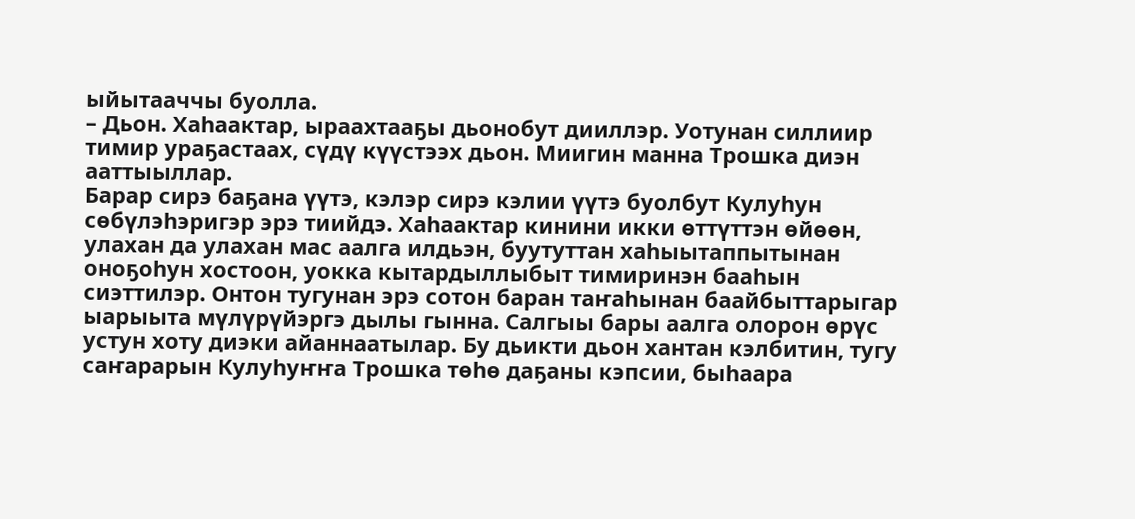ыйытааччы буолла.
– Дьон. Хаһаактар, ыраахтааҕы дьонобут дииллэр. Уотунан силлиир тимир ураҕастаах, сүдү күүстээх дьон. Миигин манна Трошка диэн ааттыыллар.
Барар сирэ баҕана үүтэ, кэлэр сирэ кэлии үүтэ буолбут Кулуһун сөбүлэһэригэр эрэ тиийдэ. Хаһаактар кинини икки өттүттэн өйөөн, улахан да улахан мас аалга илдьэн, буутуттан хаһыытаппытынан оноҕоһун хостоон, уокка кытардыллыбыт тимиринэн бааһын сиэттилэр. Онтон тугунан эрэ сотон баран таҥаһынан баайбыттарыгар ыарыыта мүлүрүйэргэ дылы гынна. Салгыы бары аалга олорон өрүс устун хоту диэки айаннаатылар. Бу дьикти дьон хантан кэлбитин, тугу саҥарарын Кулуһуҥҥа Трошка төһө даҕаны кэпсии, быһаара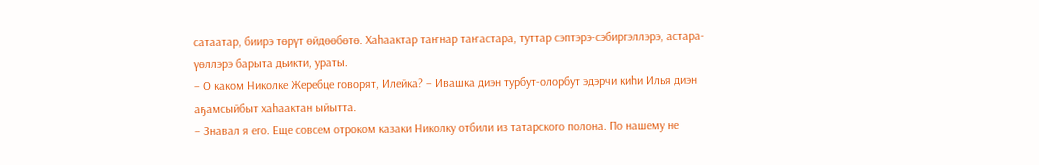сатаатар, биирэ төрүт өйдөөбөтө. Хаһаактар таҥнар таҥастара, туттар сэптэрэ-сэбиргэллэрэ, астара-үөллэрэ барыта дьикти, ураты.
– О каком Николке Жеребце говорят, Илейка? – Ивашка диэн турбут-олорбут эдэрчи киһи Илья диэн аҕамсыйбыт хаһаактан ыйытта.
– Знавал я его. Еще совсем отроком казаки Николку отбили из татарского полона. По нашему не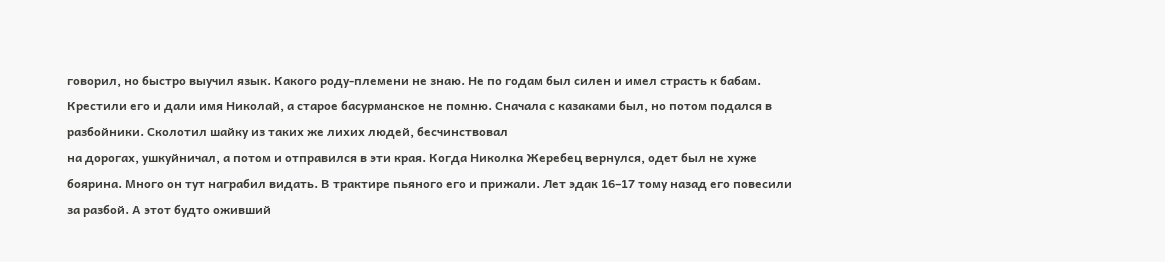говорил, но быстро выучил язык. Какого роду-племени не знаю. Не по годам был силен и имел страсть к бабам. Крестили его и дали имя Николай, а старое басурманское не помню. Сначала с казаками был, но потом подался в разбойники. Сколотил шайку из таких же лихих людей, бесчинствовал
на дорогах, ушкуйничал, а потом и отправился в эти края. Когда Николка Жеребец вернулся, одет был не хуже боярина. Много он тут награбил видать. В трактире пьяного его и прижали. Лет эдак 16–17 тому назад его повесили за разбой. А этот будто оживший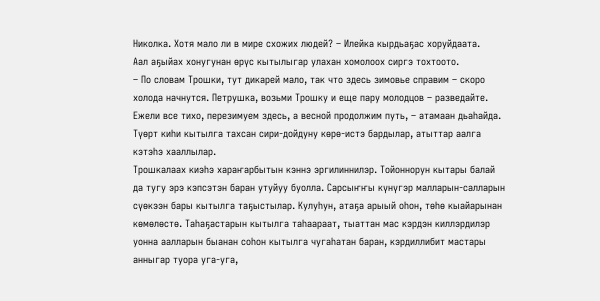Николка. Хотя мало ли в мире схожих людей? – Илейка кырдьаҕас хоруйдаата.
Аал аҕыйах хонугунан өрүс кытылыгар улахан хомолоох сиргэ тохтоото.
– По словам Трошки, тут дикарей мало, так что здесь зимовье справим – скоро холода начнутся. Петрушка, возьми Трошку и еще пару молодцов – разведайте. Ежели все тихо, перезимуем здесь, а весной продолжим путь, – атамаан дьаһайда.
Түөрт киһи кытылга тахсан сири-дойдуну көрө-истэ бардылар, атыттар аалга кэтэһэ хааллылар.
Трошкалаах киэһэ хараҥарбытын кэннэ эргилиннилэр. Тойоннорун кытары балай да тугу эрэ кэпсэтэн баран утуйуу буолла. Сарсыҥҥы күнүгэр малларын-салларын сүөкээн бары кытылга таҕыстылар. Кулуһун, атаҕа арыый оһон, төһө кыайарынан көмөлөстө. Таһаҕастарын кытылга таһаараат, тыаттан мас кэрдэн киллэрдилэр уонна аалларын быанан соһон кытылга чугаһатан баран, кэрдиллибит мастары анныгар туора уга-уга,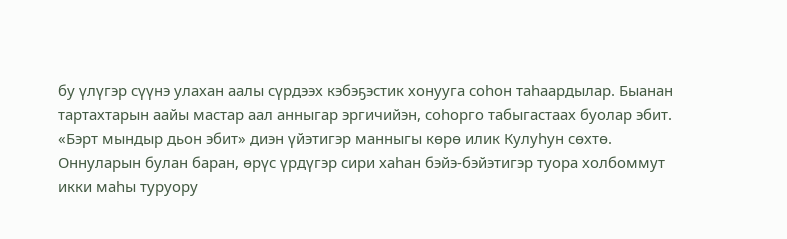бу үлүгэр сүүнэ улахан аалы сүрдээх кэбэҕэстик хонууга соһон таһаардылар. Быанан тартахтарын аайы мастар аал анныгар эргичийэн, соһорго табыгастаах буолар эбит. «Бэрт мындыр дьон эбит» диэн үйэтигэр манныгы көрө илик Кулуһун сөхтө.
Оннуларын булан баран, өрүс үрдүгэр сири хаһан бэйэ-бэйэтигэр туора холбоммут икки маһы туруору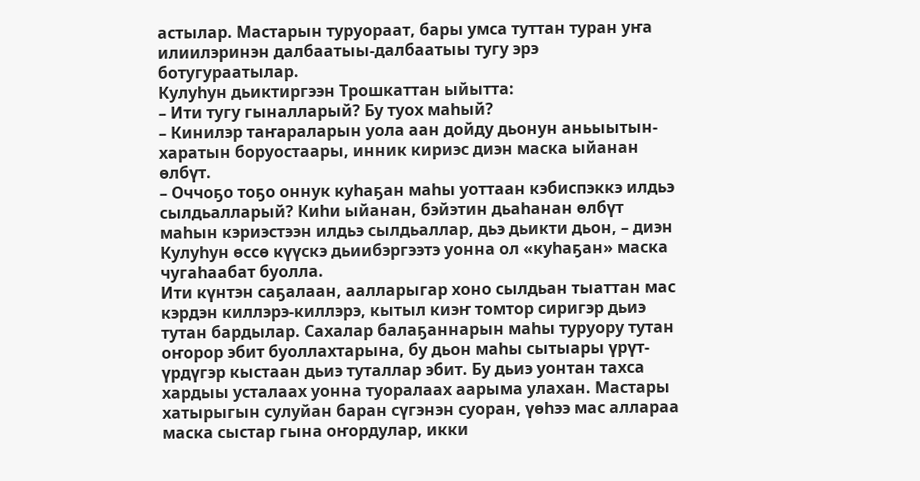астылар. Мастарын туруораат, бары умса туттан туран уҥа илиилэринэн далбаатыы-далбаатыы тугу эрэ ботугураатылар.
Кулуһун дьиктиргээн Трошкаттан ыйытта:
– Ити тугу гыналларый? Бу туох маһый?
– Кинилэр таҥараларын уола аан дойду дьонун аньыытын-харатын боруостаары, инник кириэс диэн маска ыйанан өлбүт.
– Оччоҕо тоҕо оннук куһаҕан маһы уоттаан кэбиспэккэ илдьэ сылдьалларый? Киһи ыйанан, бэйэтин дьаһанан өлбүт маһын кэриэстээн илдьэ сылдьаллар, дьэ дьикти дьон, – диэн Кулуһун өссө күүскэ дьиибэргээтэ уонна ол «куһаҕан» маска чугаһаабат буолла.
Ити күнтэн саҕалаан, аалларыгар хоно сылдьан тыаттан мас кэрдэн киллэрэ-киллэрэ, кытыл киэҥ томтор сиригэр дьиэ тутан бардылар. Сахалар балаҕаннарын маһы туруору тутан оҥорор эбит буоллахтарына, бу дьон маһы сытыары үрүт-үрдүгэр кыстаан дьиэ туталлар эбит. Бу дьиэ уонтан тахса хардыы усталаах уонна туоралаах аарыма улахан. Мастары хатырыгын сулуйан баран сүгэнэн суоран, үөһээ мас аллараа маска сыстар гына оҥордулар, икки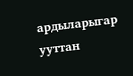ардыларыгар ууттан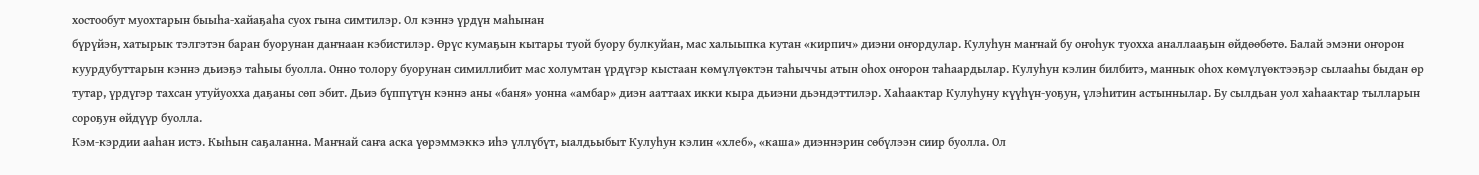хостообут муохтарын быыһа-хайаҕаһа суох гына симтилэр. Ол кэннэ үрдүн маһынан
бүрүйэн, хатырык тэлгэтэн баран буорунан даҥнаан кэбистилэр. Өрүс кумаҕын кытары туой буору булкуйан, мас халыыпка кутан «кирпич» диэни оҥордулар. Кулуһун маҥнай бу оҥоһук туохха аналлааҕын өйдөөбөтө. Балай эмэни оҥорон куурдубуттарын кэннэ дьиэҕэ таһыы буолла. Онно толору буорунан симиллибит мас холумтан үрдүгэр кыстаан көмүлүөктэн таһыччы атын оһох оҥорон таһаардылар. Кулуһун кэлин билбитэ, маннык оһох көмүлүөктээҕэр сылааһы быдан өр тутар, үрдүгэр тахсан утуйуохха даҕаны сөп эбит. Дьиэ бүппүтүн кэннэ аны «баня» уонна «амбар» диэн ааттаах икки кыра дьиэни дьэндэттилэр. Хаһаактар Кулуһуну күүһүн-уоҕун, үлэһитин астыннылар. Бу сылдьан уол хаһаактар тылларын сороҕун өйдүүр буолла.
Кэм-кэрдии ааһан истэ. Кыһын саҕаланна. Маҥнай саҥа аска үөрэммэккэ иһэ үллүбүт, ыалдьыбыт Кулуһун кэлин «хлеб», «каша» диэннэрин сөбүлээн сиир буолла. Ол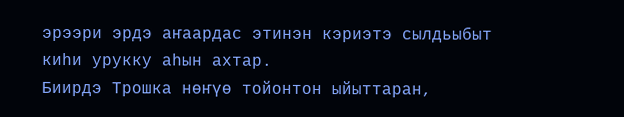эрээри эрдэ аҥаардас этинэн кэриэтэ сылдьыбыт киһи урукку аһын ахтар.
Биирдэ Трошка нөҥүө тойонтон ыйыттаран,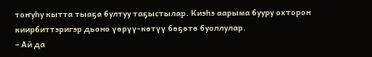тоҥуһу кытта тыаҕа бултуу таҕыстылар. Киэһэ аарыма бууру охторон киирбиттэригэр дьоно үөрүү-көтүү бөҕөтө буоллулар.
– Ай да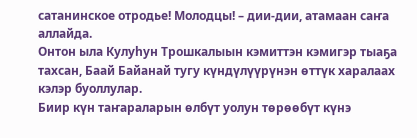сатанинское отродье! Молодцы! – дии-дии, атамаан саҥа аллайда.
Онтон ыла Кулуһун Трошкалыын кэмиттэн кэмигэр тыаҕа тахсан, Баай Байанай тугу күндүлүүрүнэн өттүк харалаах кэлэр буоллулар.
Биир күн таҥараларын өлбүт уолун төрөөбүт күнэ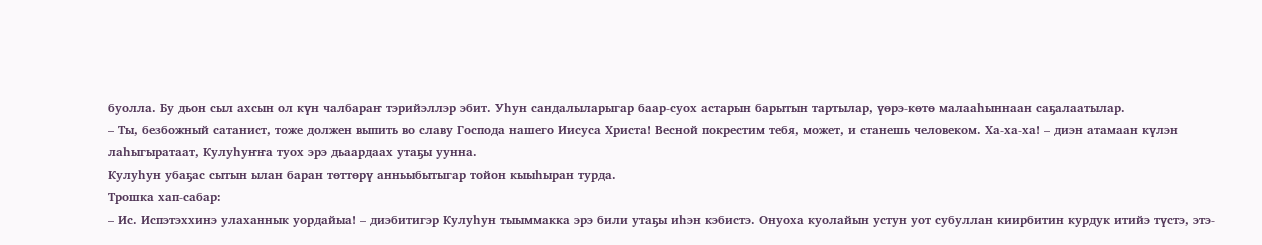буолла. Бу дьон сыл ахсын ол күн чалбараҥ тэрийэллэр эбит. Уһун сандалыларыгар баар-суох астарын барытын тартылар, үөрэ-көтө малааһыннаан саҕалаатылар.
– Ты, безбожный сатанист, тоже должен выпить во славу Господа нашего Иисуса Христа! Весной покрестим тебя, может, и станешь человеком. Ха-ха-ха! – диэн атамаан күлэн лаһыгыратаат, Кулуһуҥҥа туох эрэ дьаардаах утаҕы уунна.
Кулуһун убаҕас сытын ылан баран төттөрү анньыбытыгар тойон кыыһыран турда.
Трошка хап-сабар:
– Ис. Испэтэххинэ улаханнык уордайыа! – диэбитигэр Кулуһун тыыммакка эрэ били утаҕы иһэн кэбистэ. Онуоха куолайын устун уот субуллан киирбитин курдук итийэ түстэ, этэ-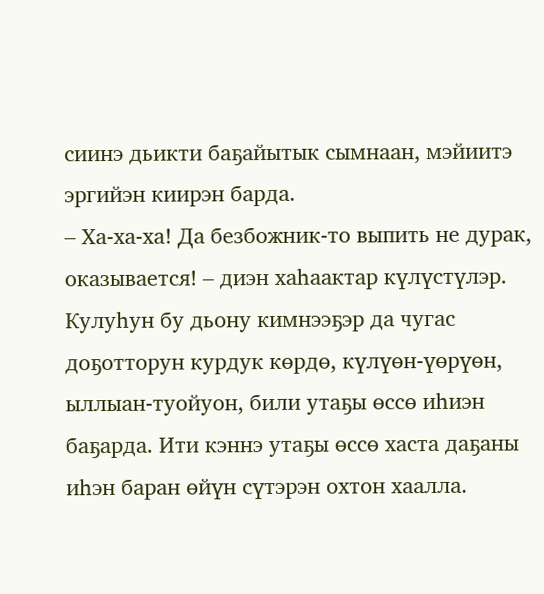сиинэ дьикти баҕайытык сымнаан, мэйиитэ эргийэн киирэн барда.
– Ха-ха-ха! Да безбожник-то выпить не дурак, оказывается! – диэн хаһаактар күлүстүлэр.
Кулуһун бу дьону кимнээҕэр да чугас доҕотторун курдук көрдө, күлүөн-үөрүөн, ыллыан-туойуон, били утаҕы өссө иһиэн баҕарда. Ити кэннэ утаҕы өссө хаста даҕаны иһэн баран өйүн сүтэрэн охтон хаалла.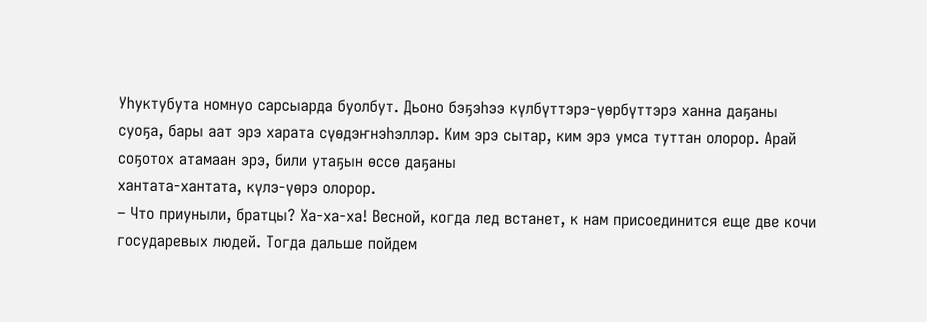Уһуктубута номнуо сарсыарда буолбут. Дьоно бэҕэһээ күлбүттэрэ-үөрбүттэрэ ханна даҕаны суоҕа, бары аат эрэ харата сүөдэҥнэһэллэр. Ким эрэ сытар, ким эрэ умса туттан олорор. Арай соҕотох атамаан эрэ, били утаҕын өссө даҕаны
хантата-хантата, күлэ-үөрэ олорор.
– Что приуныли, братцы? Ха-ха-ха! Весной, когда лед встанет, к нам присоединится еще две кочи государевых людей. Тогда дальше пойдем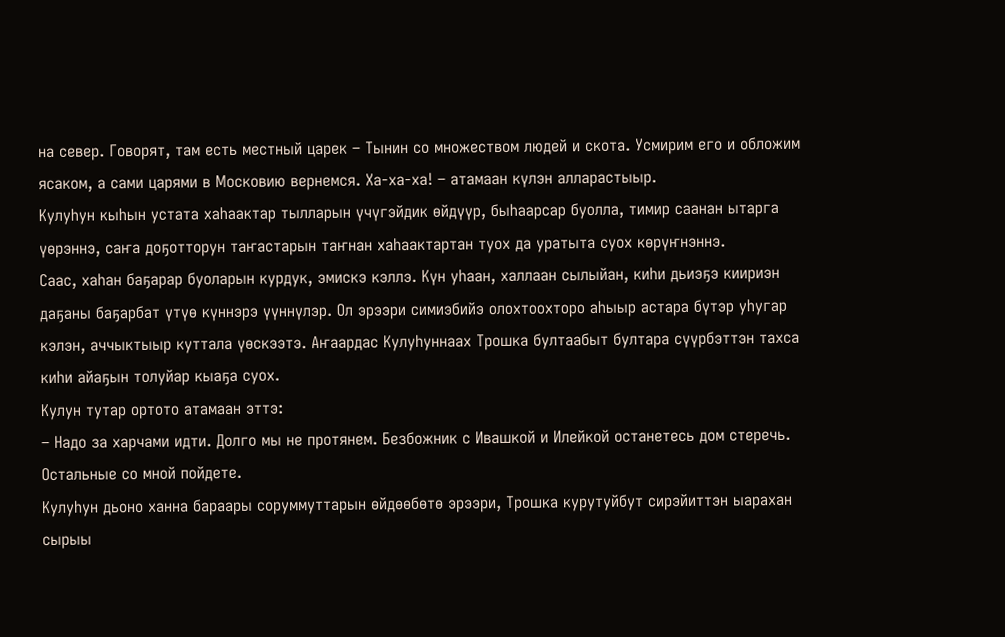на север. Говорят, там есть местный царек – Тынин со множеством людей и скота. Усмирим его и обложим ясаком, а сами царями в Московию вернемся. Ха-ха-ха! – атамаан күлэн алларастыыр.
Кулуһун кыһын устата хаһаактар тылларын үчүгэйдик өйдүүр, быһаарсар буолла, тимир саанан ытарга үөрэннэ, саҥа доҕотторун таҥастарын таҥнан хаһаактартан туох да уратыта суох көрүҥнэннэ.
Саас, хаһан баҕарар буоларын курдук, эмискэ кэллэ. Күн уһаан, халлаан сылыйан, киһи дьиэҕэ киириэн даҕаны баҕарбат үтүө күннэрэ үүннүлэр. Ол эрээри симиэбийэ олохтоохторо аһыыр астара бүтэр уһугар кэлэн, аччыктыыр куттала үөскээтэ. Аҥаардас Кулуһуннаах Трошка бултаабыт бултара сүүрбэттэн тахса киһи айаҕын толуйар кыаҕа суох.
Кулун тутар ортото атамаан эттэ:
– Надо за харчами идти. Долго мы не протянем. Безбожник с Ивашкой и Илейкой останетесь дом стеречь. Остальные со мной пойдете.
Кулуһун дьоно ханна бараары соруммуттарын өйдөөбөтө эрээри, Трошка курутуйбут сирэйиттэн ыарахан сырыы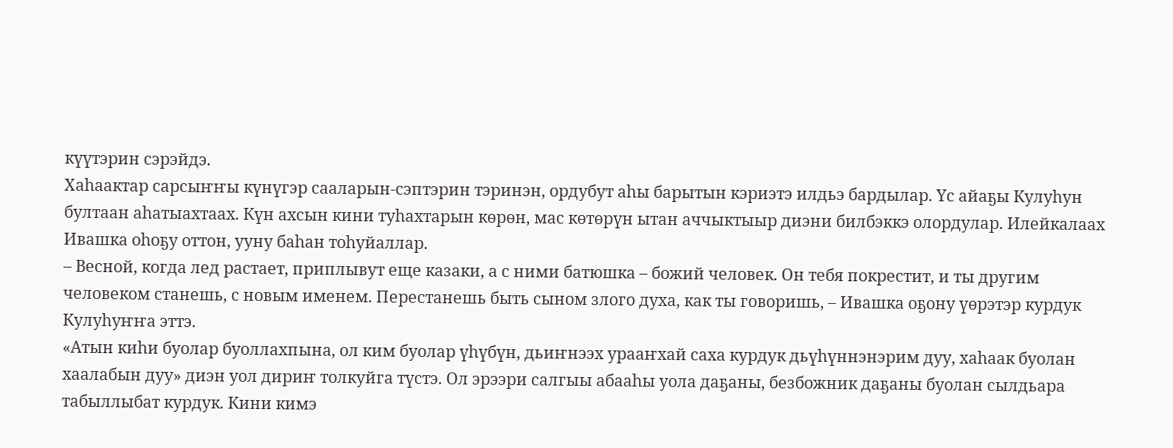күүтэрин сэрэйдэ.
Хаһаактар сарсыҥҥы күнүгэр сааларын-сэптэрин тэринэн, ордубут аһы барытын кэриэтэ илдьэ бардылар. Үс айаҕы Кулуһун бултаан аһатыахтаах. Күн ахсын кини туһахтарын көрөн, мас көтөрүн ытан аччыктыыр диэни билбэккэ олордулар. Илейкалаах Ивашка оһоҕу оттон, ууну баһан тоһуйаллар.
– Весной, когда лед растает, приплывут еще казаки, а с ними батюшка – божий человек. Он тебя покрестит, и ты другим человеком станешь, с новым именем. Перестанешь быть сыном злого духа, как ты говоришь, – Ивашка оҕону үөрэтэр курдук Кулуһуҥҥа эттэ.
«Атын киһи буолар буоллахпына, ол ким буолар үһүбүн, дьиҥнээх урааҥхай саха курдук дьүһүннэнэрим дуу, хаһаак буолан хаалабын дуу» диэн уол дириҥ толкуйга түстэ. Ол эрээри салгыы абааһы уола даҕаны, безбожник даҕаны буолан сылдьара табыллыбат курдук. Кини кимэ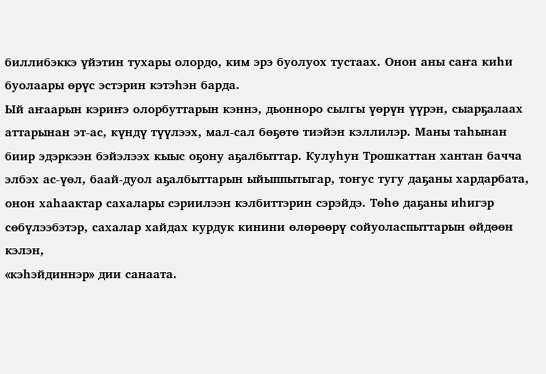биллибэккэ үйэтин тухары олордо, ким эрэ буолуох тустаах. Онон аны саҥа киһи буолаары өрүс эстэрин кэтэһэн барда.
Ый аҥаарын кэриҥэ олорбуттарын кэннэ, дьонноро сылгы үөрүн үүрэн, сыарҕалаах аттарынан эт-ас, күндү түүлээх, мал-сал бөҕөтө тиэйэн кэллилэр. Маны таһынан биир эдэркээн бэйэлээх кыыс оҕону аҕалбыттар. Кулуһун Трошкаттан хантан бачча элбэх ас-үөл, баай-дуол аҕалбыттарын ыйыппытыгар, тоҥус тугу даҕаны хардарбата, онон хаһаактар сахалары сэриилээн кэлбиттэрин сэрэйдэ. Төһө даҕаны иһигэр сөбүлээбэтэр, сахалар хайдах курдук кинини өлөрөөрү сойуоласпыттарын өйдөөн кэлэн,
«кэһэйдиннэр» дии санаата.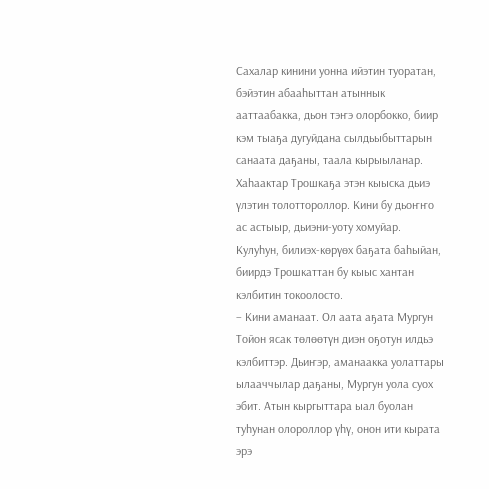Сахалар кинини уонна ийэтин туоратан, бэйэтин абааһыттан атыннык ааттаабакка, дьон тэҥэ олорбокко, биир кэм тыаҕа дугуйдана сылдьыбыттарын санаата даҕаны, таала кырыыланар.
Хаһаактар Трошкаҕа этэн кыыска дьиэ үлэтин толоттороллор. Кини бу дьоҥҥо ас астыыр, дьиэни-уоту хомуйар. Кулуһун, билиэх-көрүөх баҕата баһыйан, биирдэ Трошкаттан бу кыыс хантан кэлбитин токоолосто.
– Кини аманаат. Ол аата аҕата Мургун Тойон ясак төлөөтүн диэн оҕотун илдьэ кэлбиттэр. Дьиҥэр, аманаакка уолаттары ылааччылар даҕаны, Мургун уола суох эбит. Атын кыргыттара ыал буолан туһунан олороллор үһү, онон ити кырата эрэ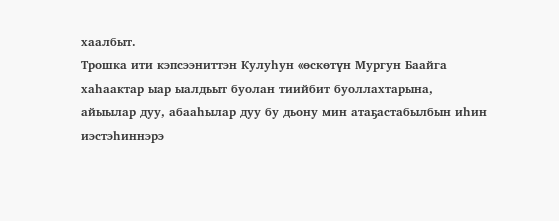хаалбыт.
Трошка ити кэпсээниттэн Кулуһун «өскөтүн Мургун Баайга хаһаактар ыар ыалдьыт буолан тиийбит буоллахтарына, айыылар дуу, абааһылар дуу бу дьону мин атаҕастабылбын иһин иэстэһиннэрэ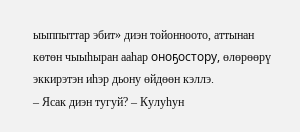ыыппыттар эбит» диэн тойонноото, аттынан көтөн чыыһыран ааһар оноҕостору, өлөрөөрү эккирэтэн иһэр дьону өйдөөн кэллэ.
– Ясак диэн тугуй? – Кулуһун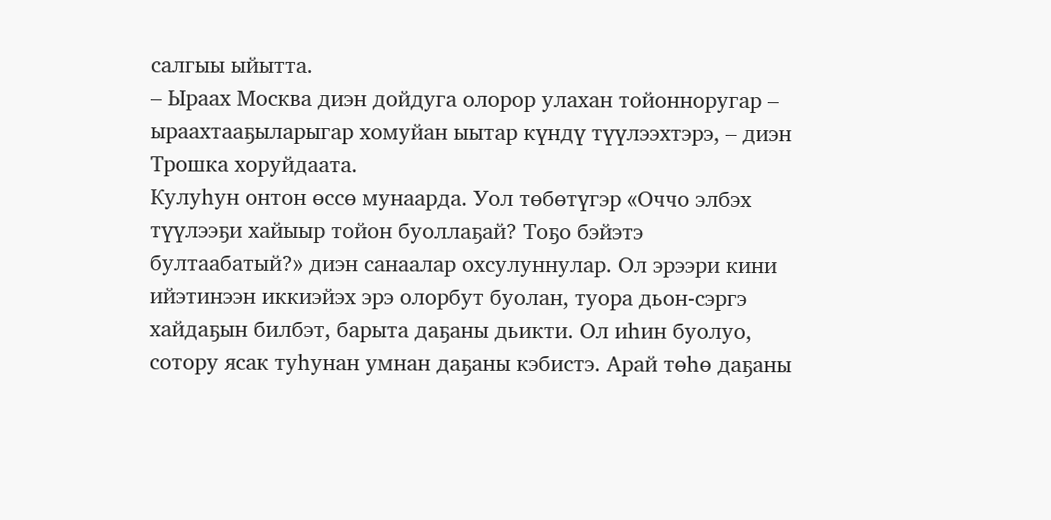салгыы ыйытта.
– Ыраах Москва диэн дойдуга олорор улахан тойонноругар – ыраахтааҕыларыгар хомуйан ыытар күндү түүлээхтэрэ, – диэн Трошка хоруйдаата.
Кулуһун онтон өссө мунаарда. Уол төбөтүгэр «Оччо элбэх түүлээҕи хайыыр тойон буоллаҕай? Тоҕо бэйэтэ бултаабатый?» диэн санаалар охсулуннулар. Ол эрээри кини ийэтинээн иккиэйэх эрэ олорбут буолан, туора дьон-сэргэ хайдаҕын билбэт, барыта даҕаны дьикти. Ол иһин буолуо, сотору ясак туһунан умнан даҕаны кэбистэ. Арай төһө даҕаны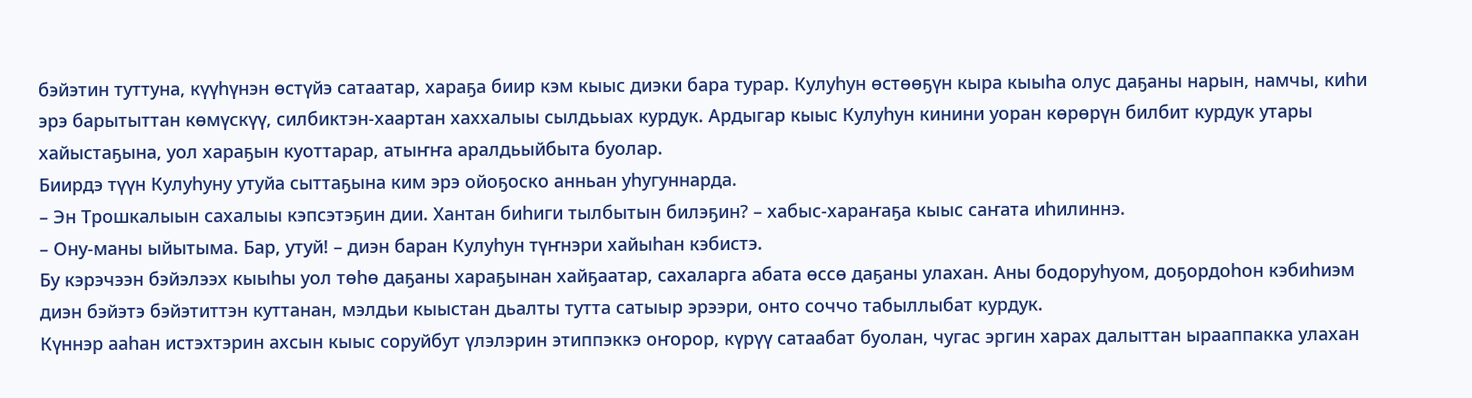бэйэтин туттуна, күүһүнэн өстүйэ сатаатар, хараҕа биир кэм кыыс диэки бара турар. Кулуһун өстөөҕүн кыра кыыһа олус даҕаны нарын, намчы, киһи эрэ барытыттан көмүскүү, силбиктэн-хаартан хаххалыы сылдьыах курдук. Ардыгар кыыс Кулуһун кинини уоран көрөрүн билбит курдук утары хайыстаҕына, уол хараҕын куоттарар, атыҥҥа аралдьыйбыта буолар.
Биирдэ түүн Кулуһуну утуйа сыттаҕына ким эрэ ойоҕоско анньан уһугуннарда.
– Эн Трошкалыын сахалыы кэпсэтэҕин дии. Хантан биһиги тылбытын билэҕин? – хабыс-хараҥаҕа кыыс саҥата иһилиннэ.
– Ону-маны ыйытыма. Бар, утуй! – диэн баран Кулуһун түҥнэри хайыһан кэбистэ.
Бу кэрэчээн бэйэлээх кыыһы уол төһө даҕаны хараҕынан хайҕаатар, сахаларга абата өссө даҕаны улахан. Аны бодоруһуом, доҕордоһон кэбиһиэм диэн бэйэтэ бэйэтиттэн куттанан, мэлдьи кыыстан дьалты тутта сатыыр эрээри, онто соччо табыллыбат курдук.
Күннэр ааһан истэхтэрин ахсын кыыс соруйбут үлэлэрин этиппэккэ оҥорор, күрүү сатаабат буолан, чугас эргин харах далыттан ырааппакка улахан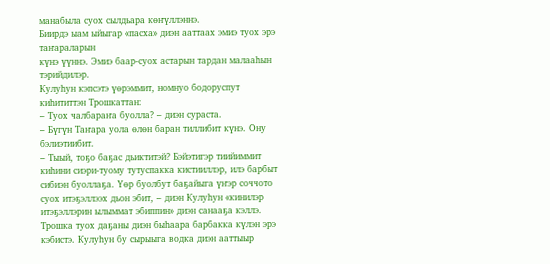манабыла суох сылдьара көҥүллэннэ.
Биирдэ ыам ыйыгар «пасха» диэн ааттаах эмиэ туох эрэ таҥараларын
күнэ үүннэ. Эмиэ баар-суох астарын тардан малааһын тэрийдилэр.
Кулуһун кэпсэтэ үөрэммит, номнуо бодоруспут киһититтэн Трошкаттан:
– Туох чалбараҥа буолла? – диэн сураста.
– Бүгүн Таҥара уола өлөн баран тиллибит күнэ. Ону бэлиэтиибит.
– Тыый, тоҕо баҕас дьиктитэй? Бэйэтигэр тиийиммит киһини сиэри-туому тутуспакка кистииллэр, илэ барбыт сибиэн буоллаҕа. Үөр буолбут баҕайыга үҥэр соччото суох итэҕэллээх дьон эбит, – диэн Кулуһун «кинилэр итэҕэллэрин ылыммат эбиппин» диэн санааҕа кэллэ.
Трошка туох даҕаны диэн быһаара барбакка күлэн эрэ кэбистэ. Кулуһун бу сырыыга водка диэн ааттыыр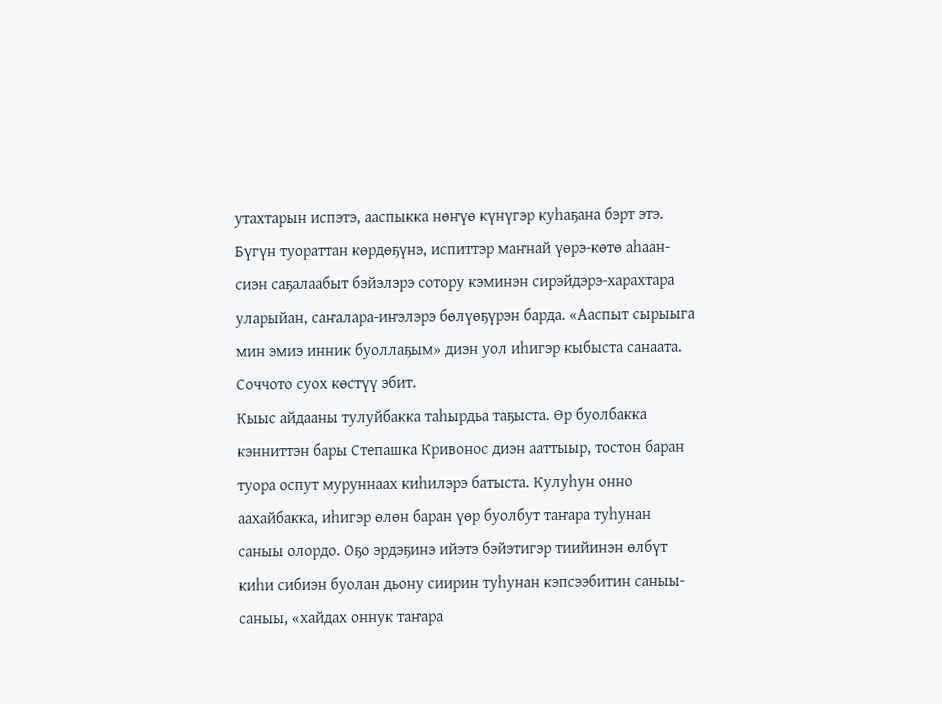утахтарын испэтэ, ааспыкка нөҥүө күнүгэр куһаҕана бэрт этэ. Бүгүн туораттан көрдөҕүнэ, испиттэр маҥнай үөрэ-көтө аһаан-сиэн саҕалаабыт бэйэлэрэ сотору кэминэн сирэйдэрэ-харахтара уларыйан, саҥалара-иҥэлэрэ бөлүөҕүрэн барда. «Ааспыт сырыыга мин эмиэ инник буоллаҕым» диэн уол иһигэр кыбыста санаата. Соччото суох көстүү эбит.
Кыыс айдааны тулуйбакка таһырдьа таҕыста. Өр буолбакка кэнниттэн бары Степашка Кривонос диэн ааттыыр, тостон баран туора оспут муруннаах киһилэрэ батыста. Кулуһун онно аахайбакка, иһигэр өлөн баран үөр буолбут таҥара туһунан саныы олордо. Оҕо эрдэҕинэ ийэтэ бэйэтигэр тиийинэн өлбүт киһи сибиэн буолан дьону сиирин туһунан кэпсээбитин саныы-саныы, «хайдах оннук таҥара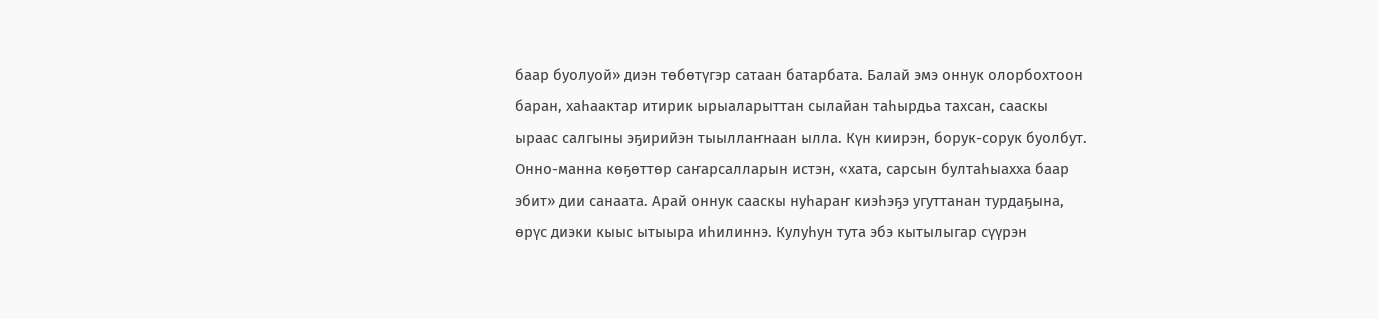баар буолуой» диэн төбөтүгэр сатаан батарбата. Балай эмэ оннук олорбохтоон баран, хаһаактар итирик ырыаларыттан сылайан таһырдьа тахсан, сааскы ыраас салгыны эҕирийэн тыыллаҥнаан ылла. Күн киирэн, борук-сорук буолбут. Онно-манна көҕөттөр саҥарсалларын истэн, «хата, сарсын бултаһыахха баар эбит» дии санаата. Арай оннук сааскы нуһараҥ киэһэҕэ угуттанан турдаҕына, өрүс диэки кыыс ытыыра иһилиннэ. Кулуһун тута эбэ кытылыгар сүүрэн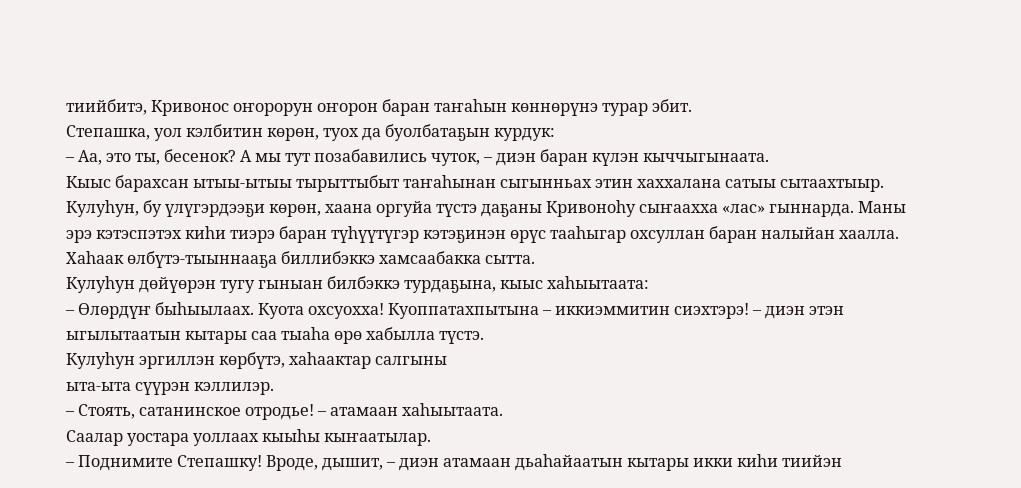тиийбитэ, Кривонос оҥорорун оҥорон баран таҥаһын көннөрүнэ турар эбит.
Степашка, уол кэлбитин көрөн, туох да буолбатаҕын курдук:
– Аа, это ты, бесенок? А мы тут позабавились чуток, – диэн баран күлэн кыччыгынаата.
Кыыс барахсан ытыы-ытыы тырыттыбыт таҥаһынан сыгынньах этин хаххалана сатыы сытаахтыыр. Кулуһун, бу үлүгэрдээҕи көрөн, хаана оргуйа түстэ даҕаны Кривоноһу сыҥаахха «лас» гыннарда. Маны эрэ кэтэспэтэх киһи тиэрэ баран түһүүтүгэр кэтэҕинэн өрүс тааһыгар охсуллан баран налыйан хаалла. Хаһаак өлбүтэ-тыыннааҕа биллибэккэ хамсаабакка сытта.
Кулуһун дөйүөрэн тугу гыныан билбэккэ турдаҕына, кыыс хаһыытаата:
– Өлөрдүҥ быһыылаах. Куота охсуохха! Куоппатахпытына – иккиэммитин сиэхтэрэ! – диэн этэн ыгылытаатын кытары саа тыаһа өрө хабылла түстэ.
Кулуһун эргиллэн көрбүтэ, хаһаактар салгыны
ыта-ыта сүүрэн кэллилэр.
– Стоять, сатанинское отродье! – атамаан хаһыытаата.
Саалар уостара уоллаах кыыһы кыҥаатылар.
– Поднимите Степашку! Вроде, дышит, – диэн атамаан дьаһайаатын кытары икки киһи тиийэн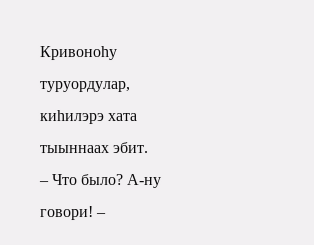Кривоноһу туруордулар, киһилэрэ хата тыыннаах эбит.
– Что было? А-ну говори! –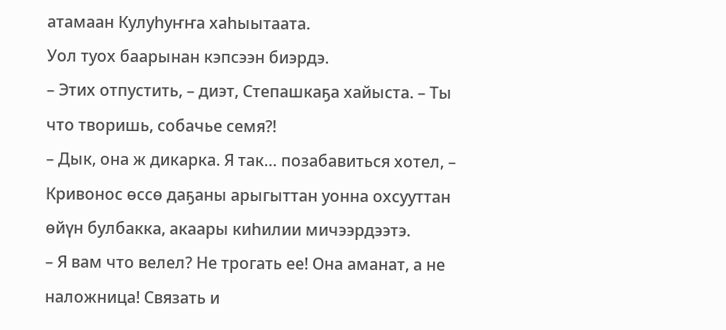атамаан Кулуһуҥҥа хаһыытаата.
Уол туох баарынан кэпсээн биэрдэ.
– Этих отпустить, – диэт, Степашкаҕа хайыста. – Ты что творишь, собачье семя?!
– Дык, она ж дикарка. Я так… позабавиться хотел, – Кривонос өссө даҕаны арыгыттан уонна охсууттан өйүн булбакка, акаары киһилии мичээрдээтэ.
– Я вам что велел? Не трогать ее! Она аманат, а не наложница! Связать и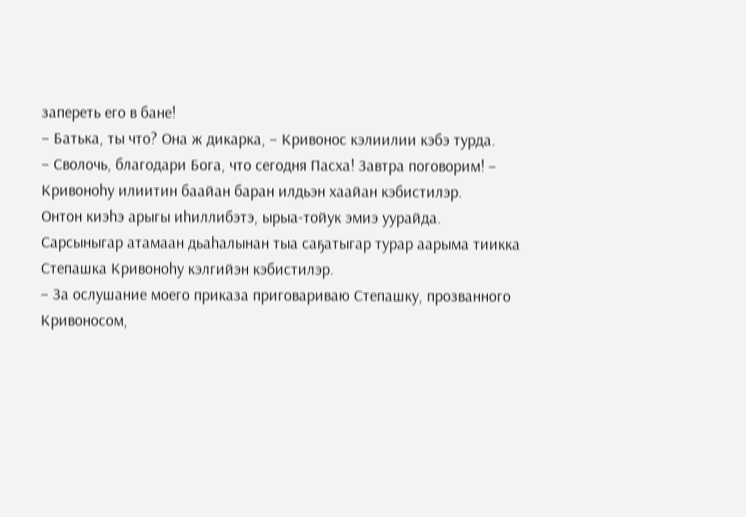запереть его в бане!
– Батька, ты что? Она ж дикарка, – Кривонос кэлиилии кэбэ турда.
– Сволочь, благодари Бога, что сегодня Пасха! Завтра поговорим! – Кривоноһу илиитин баайан баран илдьэн хаайан кэбистилэр.
Онтон киэһэ арыгы иһиллибэтэ, ырыа-тойук эмиэ уурайда.
Сарсыныгар атамаан дьаһалынан тыа саҕатыгар турар аарыма тиикка Степашка Кривоноһу кэлгийэн кэбистилэр.
– За ослушание моего приказа приговариваю Степашку, прозванного Кривоносом,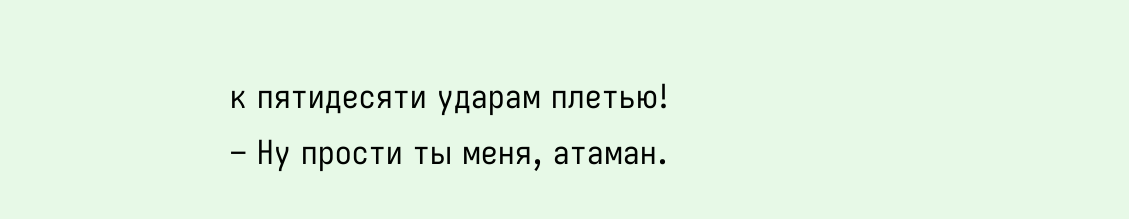к пятидесяти ударам плетью!
– Ну прости ты меня, атаман.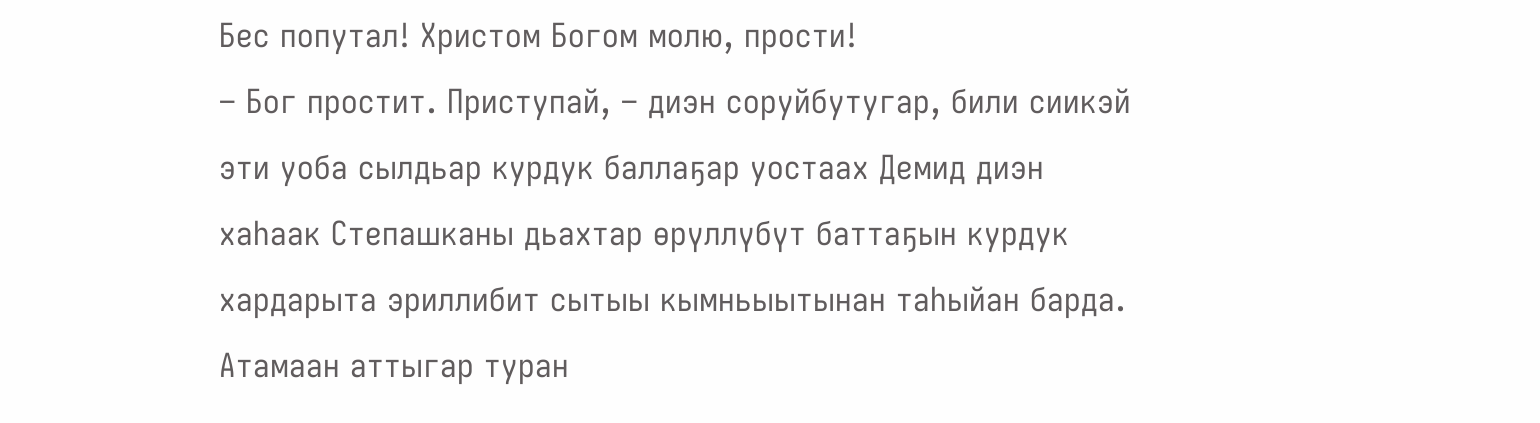Бес попутал! Христом Богом молю, прости!
– Бог простит. Приступай, – диэн соруйбутугар, били сиикэй эти уоба сылдьар курдук баллаҕар уостаах Демид диэн хаһаак Степашканы дьахтар өрүллүбүт баттаҕын курдук хардарыта эриллибит сытыы кымньыытынан таһыйан барда. Атамаан аттыгар туран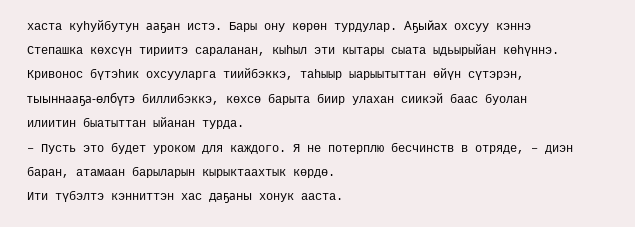хаста куһуйбутун ааҕан истэ. Бары ону көрөн турдулар. Аҕыйах охсуу кэннэ Степашка көхсүн тириитэ сараланан, кыһыл эти кытары сыата ыдьырыйан көһүннэ. Кривонос бүтэһик охсууларга тиийбэккэ, таһыыр ыарыытыттан өйүн сүтэрэн, тыыннааҕа-өлбүтэ биллибэккэ, көхсө барыта биир улахан сиикэй баас буолан илиитин быатыттан ыйанан турда.
– Пусть это будет уроком для каждого. Я не потерплю бесчинств в отряде, – диэн баран, атамаан барыларын кырыктаахтык көрдө.
Ити түбэлтэ кэнниттэн хас даҕаны хонук ааста.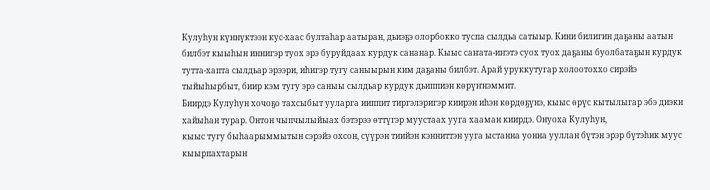Кулуһун күннүктээн кус-хаас бултаһар аатыран, дьиэҕэ олорбокко туспа сылдьа сатыыр. Кини билигин даҕаны аатын билбэт кыыһын иннигэр туох эрэ буруйдаах курдук сананар. Кыыс саҥата-иҥэтэ суох туох даҕаны буолбатаҕын курдук тутта-хапта сылдьар эрээри, иһигэр тугу саныырын ким даҕаны билбэт. Арай уруккутугар холоотоххо сирэйэ тыйыһырбыт, биир кэм тугу эрэ саныы сылдьар курдук дьиппиэн көрүҥнэммит.
Биирдэ Кулуһун хочоҕо тахсыбыт ууларга ииппит тиргэлэригэр киирэн иһэн көрдөҕүнэ, кыыс өрүс кытылыгар эбэ диэки хайыһан турар. Онтон чыпчылыйыах бэтэрээ өттүгэр муустаах ууга хааман киирдэ. Онуоха Кулуһун,
кыыс тугу быһаарыммытын сэрэйэ охсон, сүүрэн тиийэн кэнниттэн ууга ыстанна уонна ууллан бүтэн эрэр бүтэһик муус кыырпахтарын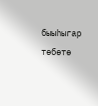быыһыгар төбөтө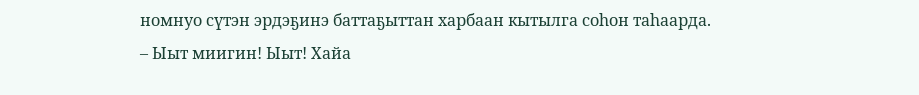номнуо сүтэн эрдэҕинэ баттаҕыттан харбаан кытылга соһон таһаарда.
– Ыыт миигин! Ыыт! Хайа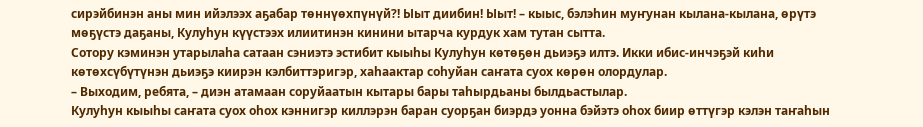сирэйбинэн аны мин ийэлээх аҕабар төннүөхпүнүй?! Ыыт диибин! Ыыт! – кыыс, бэлэһин муҥунан кылана-кылана, өрүтэ мөҕүстэ даҕаны, Кулуһун күүстээх илиитинэн кинини ытарча курдук хам тутан сытта.
Сотору кэминэн утарылаһа сатаан сэниэтэ эстибит кыыһы Кулуһун көтөҕөн дьиэҕэ илтэ. Икки ибис-инчэҕэй киһи көтөхсүбүтүнэн дьиэҕэ киирэн кэлбиттэригэр, хаһаактар соһуйан саҥата суох көрөн олордулар.
– Выходим, ребята, – диэн атамаан соруйаатын кытары бары таһырдьаны былдьастылар.
Кулуһун кыыһы саҥата суох оһох кэннигэр киллэрэн баран суорҕан биэрдэ уонна бэйэтэ оһох биир өттүгэр кэлэн таҥаһын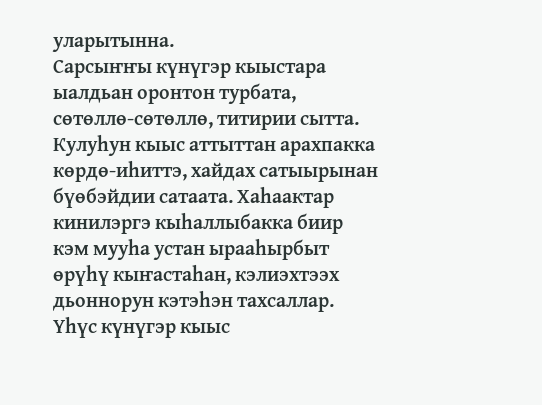уларытынна.
Сарсыҥҥы күнүгэр кыыстара ыалдьан оронтон турбата, сөтөллө-сөтөллө, титирии сытта. Кулуһун кыыс аттыттан арахпакка көрдө-иһиттэ, хайдах сатыырынан бүөбэйдии сатаата. Хаһаактар кинилэргэ кыһаллыбакка биир кэм мууһа устан ырааһырбыт өрүһү кыҥастаһан, кэлиэхтээх дьоннорун кэтэһэн тахсаллар. Үһүс күнүгэр кыыс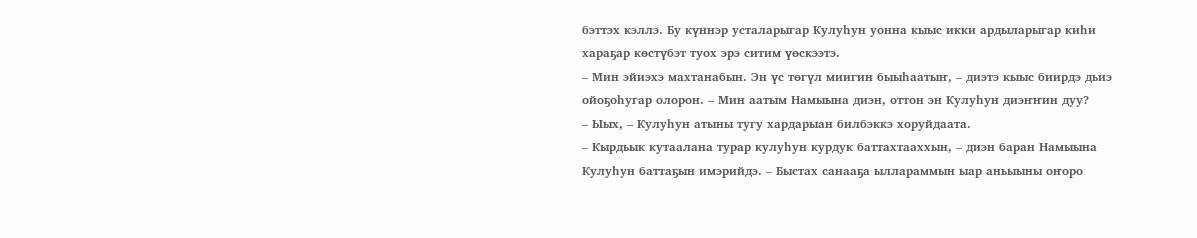бэттэх кэллэ. Бу күннэр усталарыгар Кулуһун уонна кыыс икки ардыларыгар киһи хараҕар көстүбэт туох эрэ ситим үөскээтэ.
– Мин эйиэхэ махтанабын. Эн үс төгүл миигин быыһаатыҥ, – диэтэ кыыс биирдэ дьиэ ойоҕоһугар олорон. – Мин аатым Намыына диэн, оттон эн Кулуһун диэҥҥин дуу?
– Ыых, – Кулуһун атыны тугу хардарыан билбэккэ хоруйдаата.
– Кырдьык кутаалана турар кулуһун курдук баттахтааххын, – диэн баран Намыына Кулуһун баттаҕын имэрийдэ. – Быстах санааҕа ыллараммын ыар аньыыны оҥоро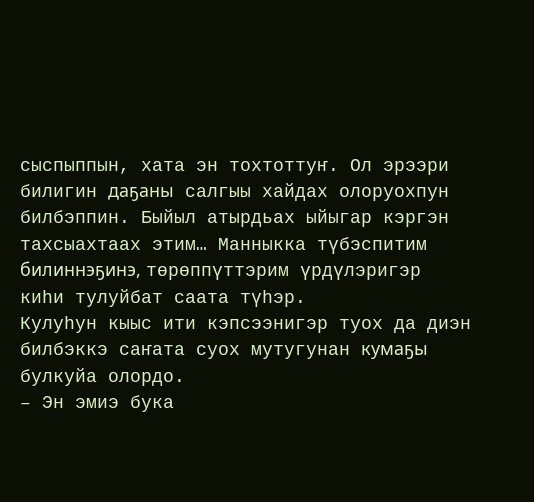сыспыппын, хата эн тохтоттуҥ. Ол эрээри билигин даҕаны салгыы хайдах олоруохпун билбэппин. Быйыл атырдьах ыйыгар кэргэн тахсыахтаах этим… Манныкка түбэспитим билиннэҕинэ, төрөппүттэрим үрдүлэригэр киһи тулуйбат саата түһэр.
Кулуһун кыыс ити кэпсээнигэр туох да диэн билбэккэ саҥата суох мутугунан кумаҕы булкуйа олордо.
– Эн эмиэ бука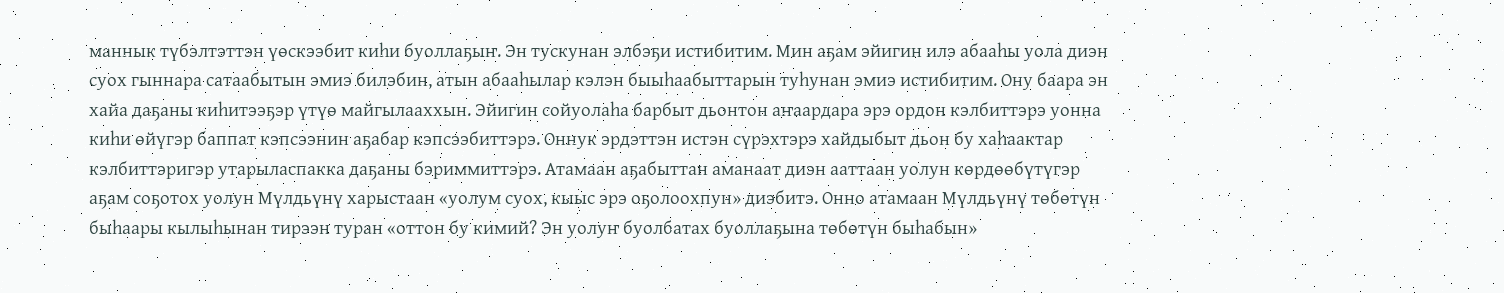маннык түбэлтэттэн үөскээбит киһи буоллаҕыҥ. Эн тускунан элбэҕи истибитим. Мин аҕам эйигин илэ абааһы уола диэн суох гыннара сатаабытын эмиэ билэбин, атын абааһылар кэлэн быыһаабыттарын туһунан эмиэ истибитим. Ону баара эн хайа даҕаны киһитээҕэр үтүө майгылааххын. Эйигин сойуолаһа барбыт дьонтон аҥаардара эрэ ордон кэлбиттэрэ уонна киһи өйүгэр баппат кэпсээнин аҕабар кэпсээбиттэрэ. Оннук эрдэттэн истэн сүрэхтэрэ хайдыбыт дьон бу хаһаактар кэлбиттэригэр утарыласпакка даҕаны бэриммиттэрэ. Атамаан аҕабыттан аманаат диэн ааттаан уолун көрдөөбүтүгэр
аҕам соҕотох уолун Мүлдьүнү харыстаан «уолум суох, кыыс эрэ оҕолоохпун» диэбитэ. Онно атамаан Мүлдьүнү төбөтүн быһаары кылыһынан тирээн туран «оттон бу кимий? Эн уолуҥ буолбатах буоллаҕына төбөтүн быһабын»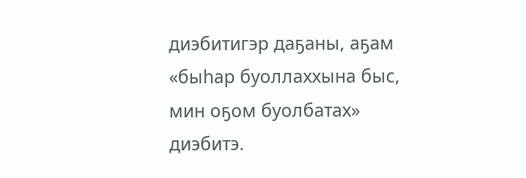диэбитигэр даҕаны, аҕам «быһар буоллаххына быс, мин оҕом буолбатах» диэбитэ.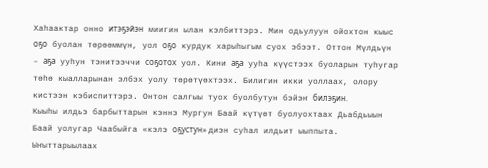Хаһаактар онно итэҕэйэн миигин ылан кэлбиттэрэ. Мин одьулуун ойохтон кыыс оҕо буолан төрөөммүн, уол оҕо курдук харыһыгым суох эбээт. Оттон Мүлдьүн – аҕа ууһун тэнитээччи соҕотох уол. Кини аҕа ууһа күүстээх буоларын туһугар төһө кыалларынан элбэх уолу төрөтүөхтээх. Билигин икки уоллаах, олору кистээн кэбиспиттэрэ. Онтон салгыы туох буолбутун бэйэҥ билэҕин.
Кыыһы илдьэ барбыттарын кэннэ Мургун Баай күтүөт буолуохтаах Дьабдьыын Баай уолугар Чаабыйга «кэлэ оҕустун» диэн суһал илдьит ыыппыта. Ыҥыттарыылаах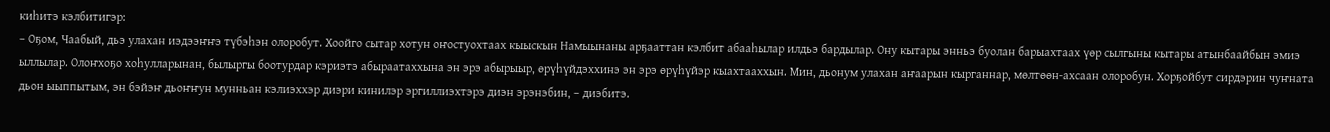киһитэ кэлбитигэр:
– Оҕом, Чаабый, дьэ улахан иэдээҥҥэ түбэһэн олоробут. Хоойго сытар хотун оҥостуохтаах кыыскын Намыынаны арҕааттан кэлбит абааһылар илдьэ бардылар. Ону кытары энньэ буолан барыахтаах үөр сылгыны кытары атынбаайбын эмиэ ыллылар. Олоҥхоҕо хоһулларынан, былыргы боотурдар кэриэтэ абыраатаххына эн эрэ абырыыр, өрүһүйдэххинэ эн эрэ өрүһүйэр кыахтааххын. Мин, дьонум улахан аҥаарын кырганнар, мөлтөөн-ахсаан олоробун. Хорҕойбут сирдэрин чуҥната дьон ыыппытым, эн бэйэҥ дьоҥҥун мунньан кэлиэххэр диэри кинилэр эргиллиэхтэрэ диэн эрэнэбин, – диэбитэ.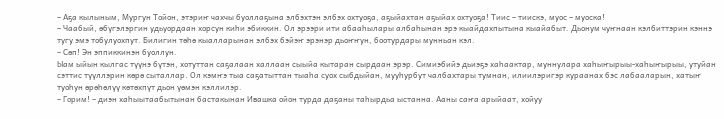– Аҕа кылыным, Мургун Тойон, этэриҥ чахчы буоллаҕына элбэхтэн элбэх охтуоҕа, аҕыйахтан аҕыйах охтуоҕа! Тиис – тиискэ, муос – муоска!
– Чаабый, өбүгэлэргин удьуордаан хорсун киһи эбиккин. Ол эрээри ити абааһылары албаһынан эрэ кыайдахпытына кыайабыт. Дьонум чуҥнаан кэлбиттэрин кэннэ тугу эмэ тобулуохпут. Билигин төһө кыалларынан элбэх бэйэҥ эрэнэр дьоҥҥун, боотурдары мунньан кэл.
– Сөп! Эн эппиккинэн буоллун.
Ыам ыйын кылгас түүнэ бүтэн, хотуттан саҕалаан халлаан сыыйа кытаран сырдаан эрэр. Симиэбийэ дьиэҕэ хаһаактар, муннулара хаһыҥырыы-хаһыҥырыы, утуйан сэттис түүллэрин көрө сыталлар. Ол кэмҥэ тыа саҕатыттан тыаһа суох сыбдыйан, мууһурбут чалбахтары тумнан, илиилэригэр кураанах бэс лабааларын, хатыҥ туоһун өрөһөлүү көтөхпүт дьон үөмэн кэллилэр.
– Горим! – диэн хаһыытаабытынан бастакынан Ивашка ойон турда даҕаны таһырдьа ыстанна. Ааны саҥа арыйаат, хойуу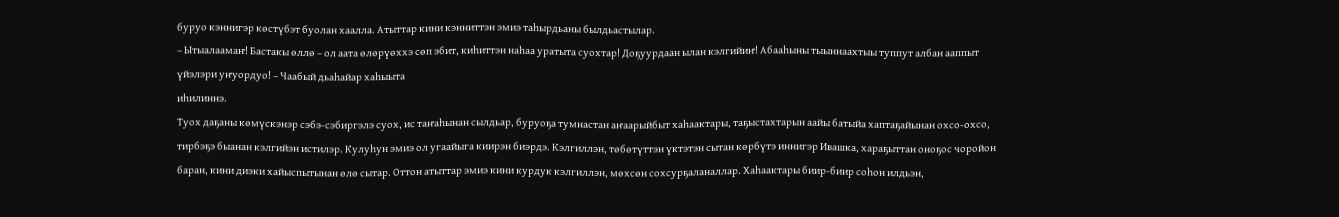буруо кэннигэр көстүбэт буолан хаалла. Атыттар кини кэнниттэн эмиэ таһырдьаны былдьастылар.
– Ытыалаамаҥ! Бастакы өллө – ол аата өлөрүөххэ сөп эбит, киһиттэн наһаа уратыта суохтар! Доҕуурдаан ылан кэлгийиҥ! Абааһыны тыыннаахтыы туппут албан ааппыт үйэлэри уҥуордуо! – Чаабый дьаһайар хаһыыта
иһилиннэ.
Туох даҕаны көмүскэнэр сэбэ-сэбиргэлэ суох, ис таҥаһынан сылдьар, буруоҕа тумнастан аҥаарыйбыт хаһаактары, таҕыстахтарын аайы батыйа хаптаҕайынан охсо-охсо, тирбэҕэ быанан кэлгийэн истилэр. Кулуһун эмиэ ол угаайыга киирэн биэрдэ. Кэлгиллэн, төбөтүттэн үктэтэн сытан көрбүтэ иннигэр Ивашка, хараҕыттан оноҕос чоройон баран, кини диэки хайыспытынан өлө сытар. Оттон атыттар эмиэ кини курдук кэлгиллэн, мөхсөн сохсурҕаланаллар. Хаһаактары биир-биир соһон илдьэн,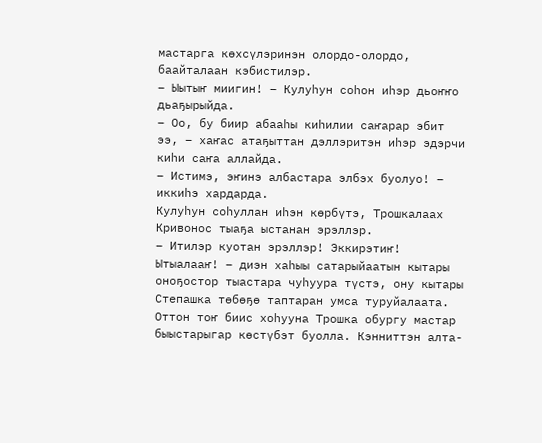мастарга көхсүлэринэн олордо-олордо, баайталаан кэбистилэр.
– Ыытыҥ миигин! – Кулуһун соһон иһэр дьоҥҥо дьаҕырыйда.
– Оо, бу биир абааһы киһилии саҥарар эбит ээ, – хаҥас атаҕыттан дэллэритэн иһэр эдэрчи киһи саҥа аллайда.
– Истимэ, эҥинэ албастара элбэх буолуо! – иккиһэ хардарда.
Кулуһун соһуллан иһэн көрбүтэ, Трошкалаах Кривонос тыаҕа ыстанан эрэллэр.
– Итилэр куотан эрэллэр! Эккирэтиҥ! Ытыалааҥ! – диэн хаһыы сатарыйаатын кытары оноҕостор тыастара чуһуура түстэ, ону кытары Степашка төбөҕө таптаран умса туруйалаата. Оттон тоҥ биис хоһууна Трошка обургу мастар быыстарыгар көстүбэт буолла. Кэнниттэн алта-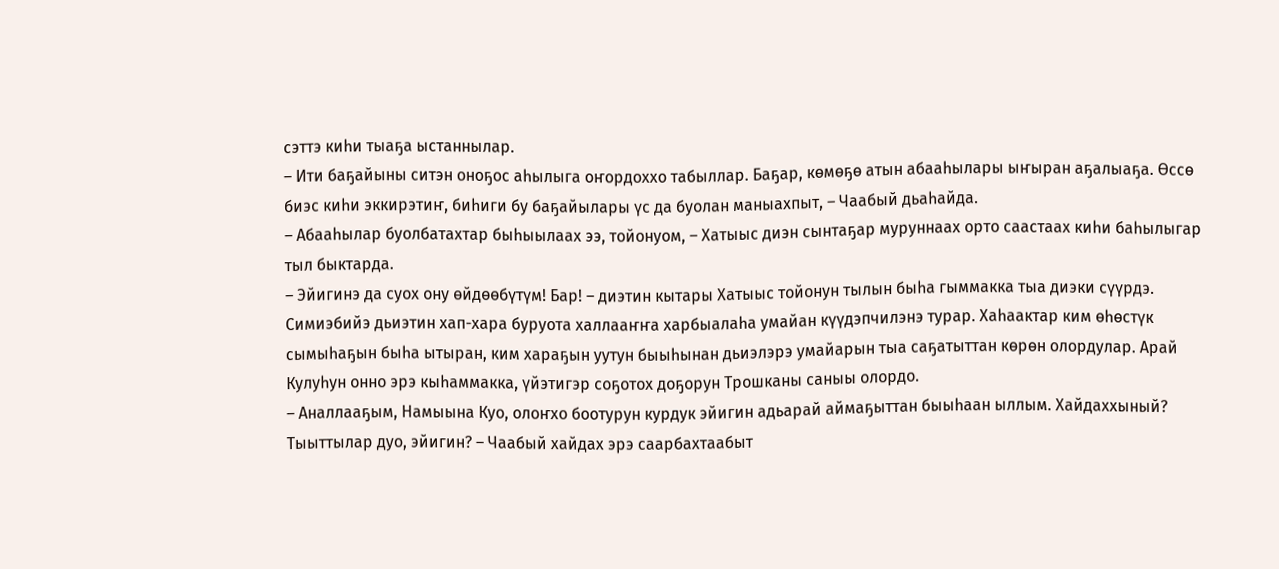сэттэ киһи тыаҕа ыстаннылар.
– Ити баҕайыны ситэн оноҕос аһылыга оҥордоххо табыллар. Баҕар, көмөҕө атын абааһылары ыҥыран аҕалыаҕа. Өссө биэс киһи эккирэтиҥ, биһиги бу баҕайылары үс да буолан маныахпыт, – Чаабый дьаһайда.
– Абааһылар буолбатахтар быһыылаах ээ, тойонуом, – Хатыыс диэн сынтаҕар муруннаах орто саастаах киһи баһылыгар тыл быктарда.
– Эйигинэ да суох ону өйдөөбүтүм! Бар! – диэтин кытары Хатыыс тойонун тылын быһа гыммакка тыа диэки сүүрдэ.
Симиэбийэ дьиэтин хап-хара буруота халлааҥҥа харбыалаһа умайан күүдэпчилэнэ турар. Хаһаактар ким өһөстүк сымыһаҕын быһа ытыран, ким хараҕын уутун быыһынан дьиэлэрэ умайарын тыа саҕатыттан көрөн олордулар. Арай Кулуһун онно эрэ кыһаммакка, үйэтигэр соҕотох доҕорун Трошканы саныы олордо.
– Аналлааҕым, Намыына Куо, олоҥхо боотурун курдук эйигин адьарай аймаҕыттан быыһаан ыллым. Хайдаххыный? Тыыттылар дуо, эйигин? – Чаабый хайдах эрэ саарбахтаабыт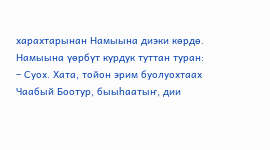харахтарынан Намыына диэки көрдө.
Намыына үөрбүт курдук туттан туран:
– Суох. Хата, тойон эрим буолуохтаах Чаабый Боотур, быыһаатыҥ, дии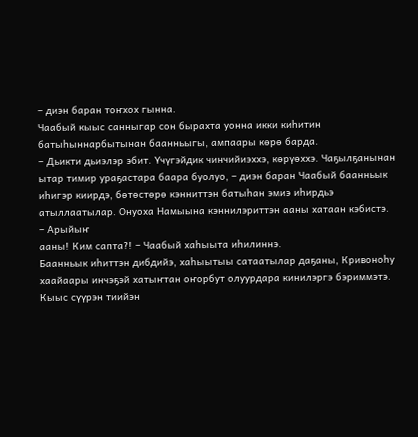– диэн баран тоҥхох гынна.
Чаабый кыыс санныгар сон бырахта уонна икки киһитин батыһыннарбытынан баанньыгы, ампаары көрө барда.
– Дьикти дьиэлэр эбит. Үчүгэйдик чинчийиэххэ, көрүөххэ. Чаҕылҕанынан ытар тимир ураҕастара баара буолуо, – диэн баран Чаабый баанньык иһигэр киирдэ, бөтөстөрө кэнниттэн батыһан эмиэ иһирдьэ атыллаатылар. Онуоха Намыына кэннилэриттэн ааны хатаан кэбистэ.
– Арыйыҥ
ааны! Ким сапта?! – Чаабый хаһыыта иһилиннэ.
Баанньык иһиттэн дибдийэ, хаһыытыы сатаатылар даҕаны, Кривоноһу хаайаары инчэҕэй хатыҥтан оҥорбут олуурдара кинилэргэ бэриммэтэ. Кыыс сүүрэн тиийэн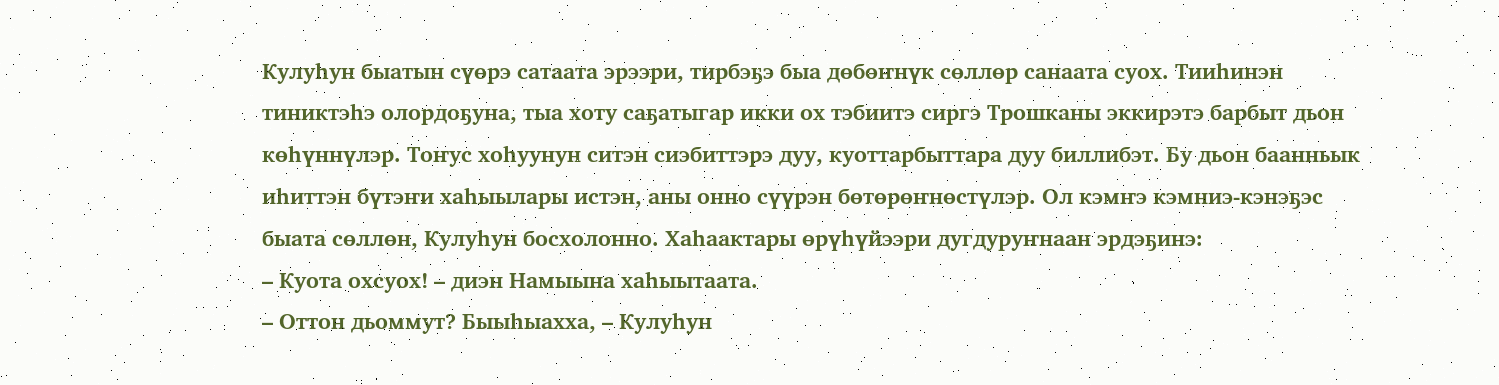Кулуһун быатын сүөрэ сатаата эрээри, тирбэҕэ быа дөбөҥнүк сөллөр санаата суох. Тииһинэн тиниктэһэ олордоҕуна, тыа хоту саҕатыгар икки ох тэбиитэ сиргэ Трошканы эккирэтэ барбыт дьон көһүннүлэр. Тоҥус хоһуунун ситэн сиэбиттэрэ дуу, куоттарбыттара дуу биллибэт. Бу дьон баанньык иһиттэн бүтэҥи хаһыылары истэн, аны онно сүүрэн бөтөрөҥнөстүлэр. Ол кэмҥэ кэмниэ-кэнэҕэс быата сөллөн, Кулуһун босхолонно. Хаһаактары өрүһүйээри дугдуруҥнаан эрдэҕинэ:
– Куота охсуох! – диэн Намыына хаһыытаата.
– Оттон дьоммут? Быыһыахха, – Кулуһун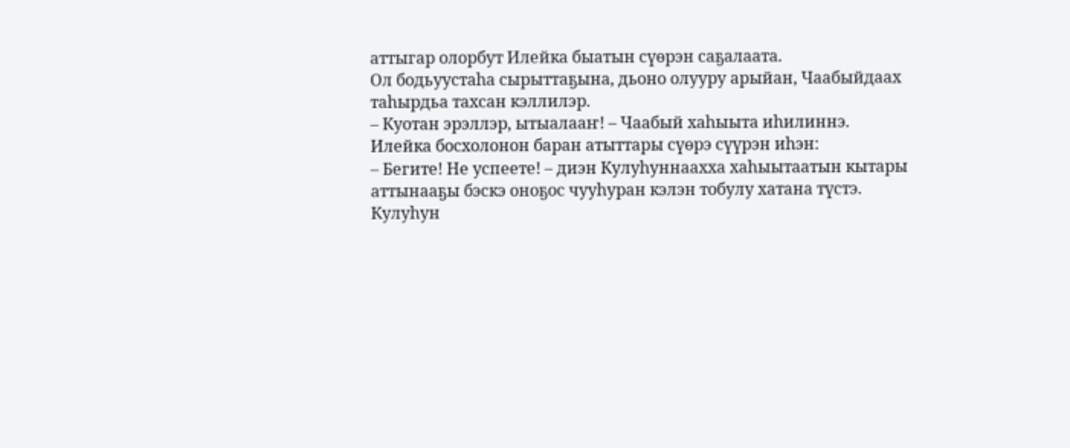аттыгар олорбут Илейка быатын сүөрэн саҕалаата.
Ол бодьуустаһа сырыттаҕына, дьоно олууру арыйан, Чаабыйдаах таһырдьа тахсан кэллилэр.
– Куотан эрэллэр, ытыалааҥ! – Чаабый хаһыыта иһилиннэ.
Илейка босхолонон баран атыттары сүөрэ сүүрэн иһэн:
– Бегите! Не успеете! – диэн Кулуһуннаахха хаһыытаатын кытары аттынааҕы бэскэ оноҕос чууһуран кэлэн тобулу хатана түстэ.
Кулуһун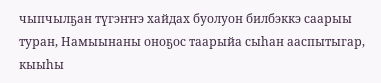чыпчылҕан түгэҥҥэ хайдах буолуон билбэккэ саарыы туран, Намыынаны оноҕос таарыйа сыһан ааспытыгар, кыыһы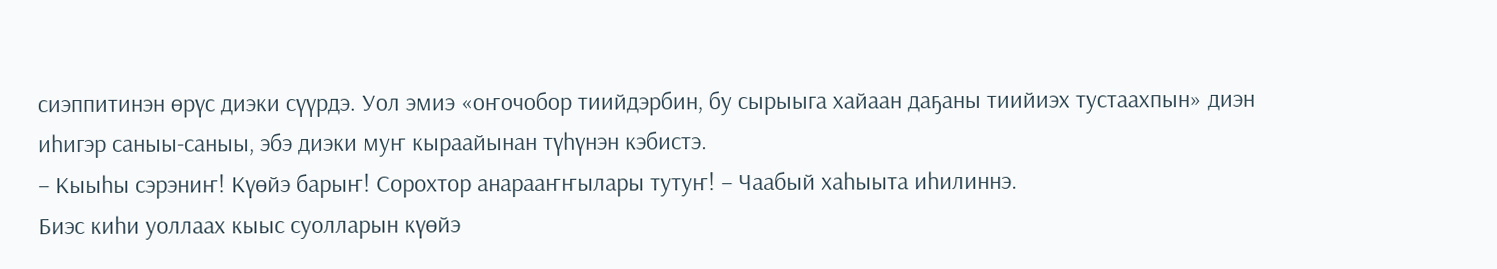сиэппитинэн өрүс диэки сүүрдэ. Уол эмиэ «оҥочобор тиийдэрбин, бу сырыыга хайаан даҕаны тиийиэх тустаахпын» диэн иһигэр саныы-саныы, эбэ диэки муҥ кыраайынан түһүнэн кэбистэ.
– Кыыһы сэрэниҥ! Күөйэ барыҥ! Сорохтор анарааҥҥылары тутуҥ! – Чаабый хаһыыта иһилиннэ.
Биэс киһи уоллаах кыыс суолларын күөйэ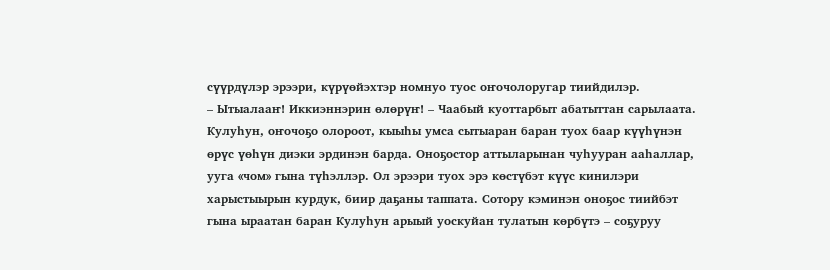сүүрдүлэр эрээри, күрүөйэхтэр номнуо туос оҥочолоругар тиийдилэр.
– Ытыалааҥ! Иккиэннэрин өлөрүҥ! – Чаабый куоттарбыт абатыттан сарылаата.
Кулуһун, оҥочоҕо олороот, кыыһы умса сытыаран баран туох баар күүһүнэн өрүс үөһүн диэки эрдинэн барда. Оноҕостор аттыларынан чуһууран ааһаллар, ууга «чом» гына түһэллэр. Ол эрээри туох эрэ көстүбэт күүс кинилэри харыстыырын курдук, биир даҕаны таппата. Сотору кэминэн оноҕос тиийбэт гына ыраатан баран Кулуһун арыый уоскуйан тулатын көрбүтэ – соҕуруу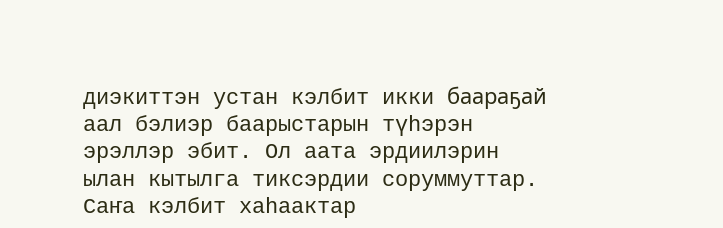диэкиттэн устан кэлбит икки баараҕай аал бэлиэр баарыстарын түһэрэн эрэллэр эбит. Ол аата эрдиилэрин ылан кытылга тиксэрдии соруммуттар.
Саҥа кэлбит хаһаактар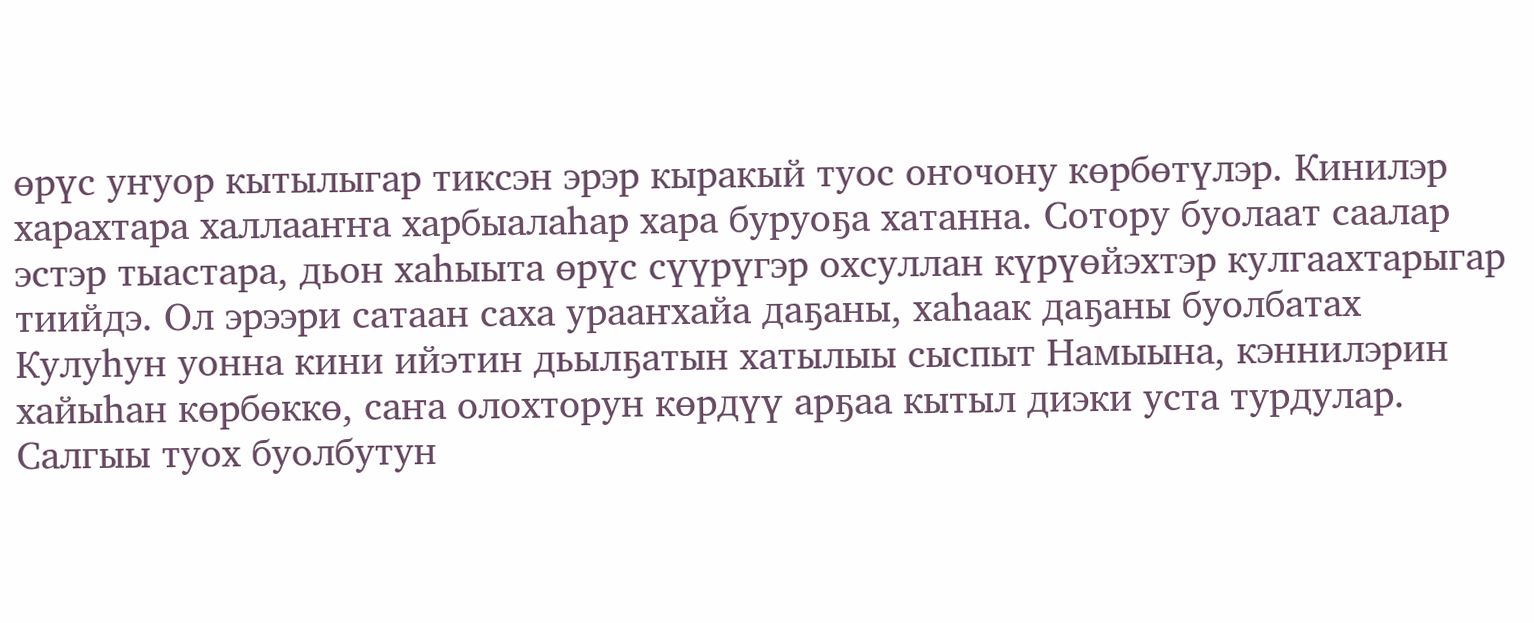өрүс уҥуор кытылыгар тиксэн эрэр кыракый туос оҥочону көрбөтүлэр. Кинилэр харахтара халлааҥҥа харбыалаһар хара буруоҕа хатанна. Сотору буолаат саалар эстэр тыастара, дьон хаһыыта өрүс сүүрүгэр охсуллан күрүөйэхтэр кулгаахтарыгар тиийдэ. Ол эрээри сатаан саха урааҥхайа даҕаны, хаһаак даҕаны буолбатах Кулуһун уонна кини ийэтин дьылҕатын хатылыы сыспыт Намыына, кэннилэрин
хайыһан көрбөккө, саҥа олохторун көрдүү арҕаа кытыл диэки уста турдулар.
Салгыы туох буолбутун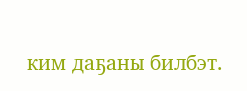ким даҕаны билбэт.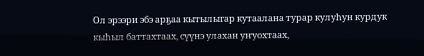Ол эрээри эбэ арҕаа кытылыгар кутаалана турар кулуһун курдук кыһыл баттахтаах, сүүнэ улахан уҥуохтаах,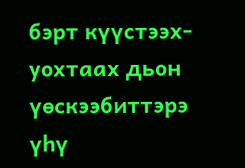бэрт күүстээх-уохтаах дьон үөскээбиттэрэ үһү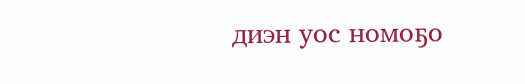диэн уос номоҕо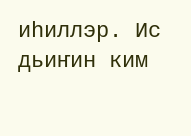иһиллэр. Ис дьиҥин ким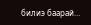билиэ баарай…